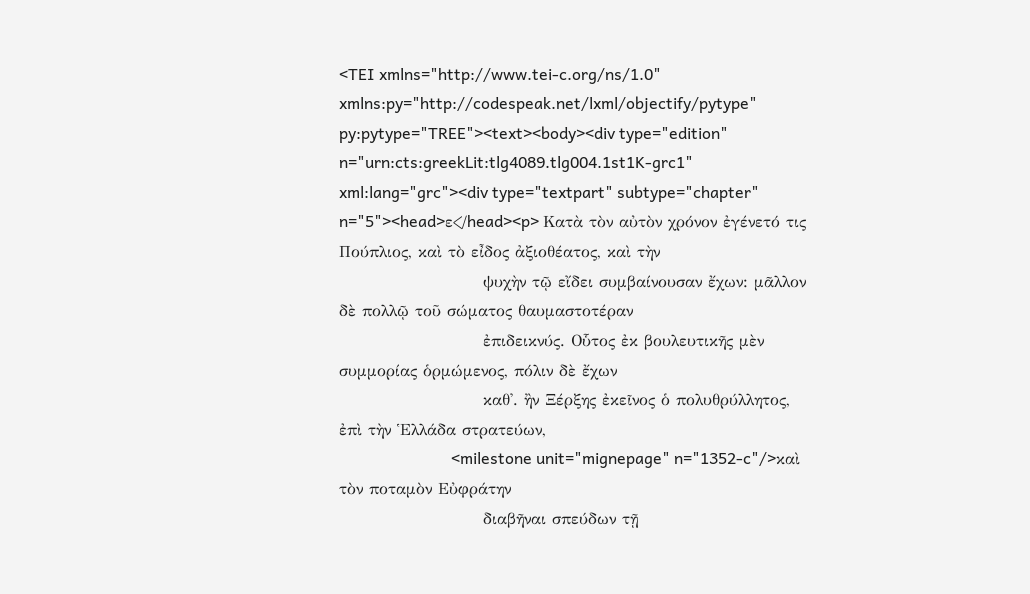<TEI xmlns="http://www.tei-c.org/ns/1.0" xmlns:py="http://codespeak.net/lxml/objectify/pytype" py:pytype="TREE"><text><body><div type="edition" n="urn:cts:greekLit:tlg4089.tlg004.1st1K-grc1" xml:lang="grc"><div type="textpart" subtype="chapter" n="5"><head>ε</head><p> Κατὰ τὸν αὐτὸν χρόνον ἐγένετό τις Πούπλιος, καὶ τὸ εἶδος ἀξιοθέατος, καὶ τὴν
                        ψυχὴν τῷ εἴδει συμβαίνουσαν ἔχων: μᾶλλον δὲ πολλῷ τοῦ σώματος θαυμαστοτέραν
                        ἐπιδεικνύς. Οὗτος ἐκ βουλευτικῆς μὲν συμμορίας ὁρμώμενος, πόλιν δὲ ἔχων
                        καθ̓. ἢν Ξέρξης ἐκεῖνος ὁ πολυθρύλλητος, ἐπὶ τὴν Ἑλλάδα στρατεύων,
                            <milestone unit="mignepage" n="1352-c"/>καὶ τὸν ποταμὸν Εὐφράτην
                        διαβῆναι σπεύδων τῇ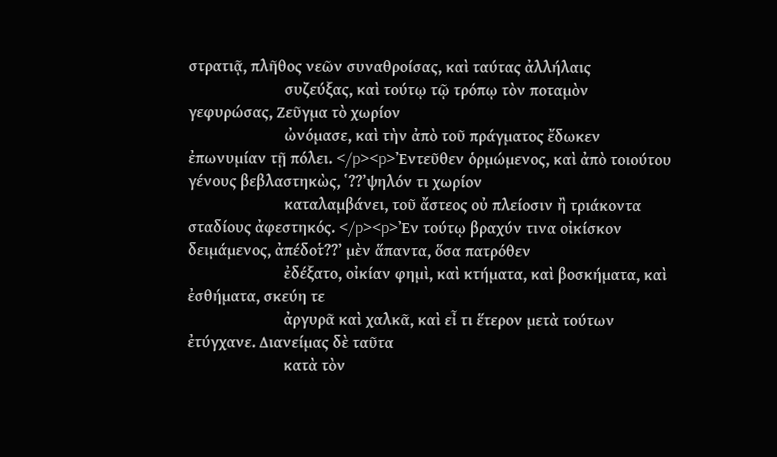στρατιᾷ, πλῆθος νεῶν συναθροίσας, καὶ ταύτας ἀλλήλαις
                        συζεύξας, καὶ τούτῳ τῷ τρόπῳ τὸν ποταμὸν γεφυρώσας, Ζεῦγμα τὸ χωρίον
                        ὠνόμασε, καὶ τὴν ἀπὸ τοῦ πράγματος ἔδωκεν ἐπωνυμίαν τῇ πόλει. </p><p>Ἐντεῦθεν ὁρμώμενος, καὶ ἀπὸ τοιούτου γένους βεβλαστηκὼς, ʽ??ʼψηλόν τι χωρίον
                        καταλαμβάνει, τοῦ ἄστεος οὐ πλείοσιν ἢ τριάκοντα σταδίους ἀφεστηκός. </p><p>Ἐν τούτῳ βραχύν τινα οἰκίσκον δειμάμενος, ἀπέδοτ̔??ʼ μὲν ἅπαντα, ὅσα πατρόθεν
                        ἐδέξατο, οἰκίαν φημὶ, καὶ κτήματα, καὶ βοσκήματα, καὶ ἐσθήματα, σκεύη τε
                        ἀργυρᾶ καὶ χαλκᾶ, καὶ εἶ τι ἕτερον μετὰ τούτων ἐτύγχανε. Διανείμας δὲ ταῦτα
                        κατὰ τὸν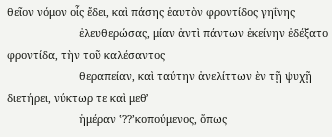θεῖον νόμον οἷς ἔδει, καὶ πάσης ἑαυτὸν φροντίδος γηΐνης
                        ἐλευθερώσας, μίαν ἀντὶ πάντων ἐκείνην ἐδέξατο φροντίδα, τὴν τοῦ καλέσαντος
                        θεραπείαν, καὶ ταύτην ἀνελίττων ὲν τῇ ψυχῇ διετήρει, νύκτωρ τε καὶ μεθ̓
                        ἡμέραν ʽ??ʼκοπούμενος, ὅπως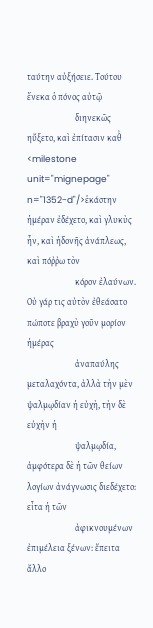ταύτην αὐξήσειε. Τούτου ἕνεκα ὁ πόνος αὐτῷ
                        διηνεκῶς ηὔξετο, καὶ ἐπίτασιν καθ̓ <milestone unit="mignepage" n="1352-d"/>ἑκάστην ἡμέραν ἐδέχετο, καὶ γλυκὺς ἦν, καὶ ἡδονῆς ἀνάπλεως, καὶ πόῤῤω τὸν
                        κόρον ἐλαύνων. Οὐ γάρ τις αὐτὸν ἐθεάσατο πώποτε βραχὺ γοῦν μορίον ἡμέρας
                        ἀναπαύλης μεταλαχόντα, ἀλλὰ τὴν μὲν ψαλμῳδίαν ἡ εὐχὴ, τὴν δὲ εὐχὴν ἡ
                        ψαλμῳδία, ἀμφότερα δὲ ἡ τῶν θείων λογίων ἀνάγνωσις διεδέχετο: εἶτα ἡ τῶν
                        ἀφικνουμένων ἐπιμέλεια ξένων: ἔπειτα ἄλλο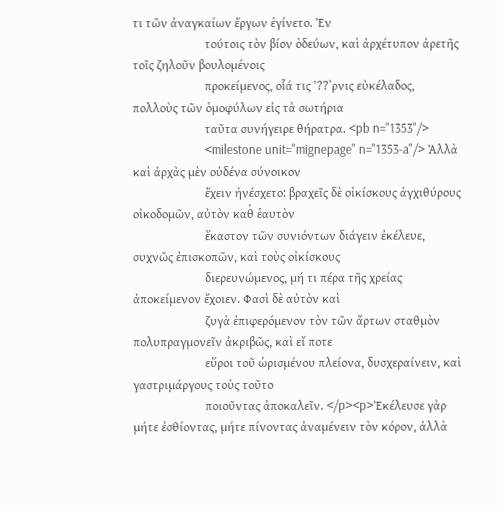τι τῶν ἀναγκαίων ἔργων ἐγίνετο. Ἐν
                        τούτοις τὸν βίον ὁδεύων, καὶ ἀρχέτυπον ἀρετῆς τοῖς ζηλοῦν βουλομένοις
                        προκείμενος, οἷά τις ʽ??ʼρνις εὐκέλαδος, πολλοὺς τῶν ὁμοφύλων εἰς τὰ σωτήρια
                        ταῦτα συνήγειρε θήρατρα. <pb n="1353"/>
                        <milestone unit="mignepage" n="1353-a"/> Ἀλλὰ καὶ ἀρχὰς μὲν οὐδένα σύνοικον
                        ἔχειν ἠνέσχετο: βραχεῖς δὲ οἰκίσκους ἀγχιθύρους οἰκοδομῶν, αὐτὸν καθ̓ ἑαυτὸν
                        ἕκαστον τῶν συνιόντων διάγειν ἐκέλευε, συχνῶς ἐπισκοπῶν, καὶ τοὺς οἰκίσκους
                        διερευνώμενος, μή τι πέρα τῆς χρείας ἀποκείμενον ἔχοιεν. Φασὶ δὲ αὐτὸν καὶ
                        ζυγὰ ἐπιφερόμενον τὸν τῶν ἄρτων σταθμὸν πολυπραγμονεῖν ἀκριβῶς, καὶ εἴ ποτε
                        εὕροι τοῦ ὡρισμένου πλείονα, δυσχεραίνειν, καὶ γαστριμάργους τοὺς τοῦτο
                        ποιοῦντας ἀποκαλεῖν. </p><p>Ἐκέλευσε γὰρ μήτε ἐσθίοντας, μήτε πίνοντας ἀναμένειν τὸν κόρον, ἀλλὰ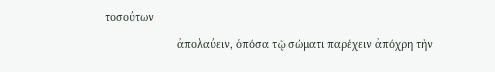τοσούτων
                        ἀπολαύειν, ὁπόσα τῷ σώματι παρέχειν ἀπόχρη τὴν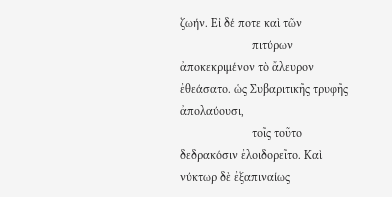ζωήν. Εἰ δέ ποτε καὶ τῶν
                        πιτύρων ἀποκεκριμένον τὸ ἄλευρον ἐθεάσατο. ὡς Συβαριτικῆς τρυφῆς ἀπολαύουσι,
                        τοῖς τοῦτο δεδρακόσιν ἐλοιδορεῖτο. Καὶ νύκτωρ δὲ ἐξαπιναίως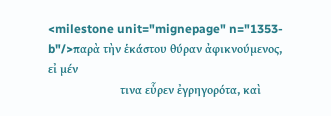<milestone unit="mignepage" n="1353-b"/>παρὰ τὴν ἑκάστου θύραν ἀφικνούμενος, εἰ μέν
                        τινα εὗρεν ἐγρηγορότα, καὶ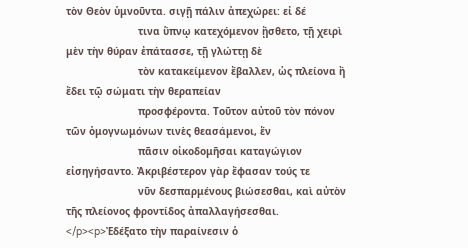τὸν Θεὸν ὑμνοῦντα. σιγῇ πάλιν ἀπεχώρει: εἰ δέ
                        τινα ὕπνῳ κατεχόμενον ᾔσθετο, τῇ χειρὶ μὲν τὴν θύραν ἐπάτασσε, τῇ γλώττῃ δὲ
                        τὸν κατακείμενον ἔβαλλεν, ὡς πλείονα ἢ ἔδει τῷ σώματι τὴν θεραπείαν
                        προσφέροντα. Τοῦτον αὐτοῦ τὸν πόνον τῶν ὁμογνωμόνων τινὲς θεασάμενοι, ἕν
                        πᾶσιν οἰκοδομῆσαι καταγώγιον εἰσηγήσαντο. Ἀκριβέστερον γὰρ ἔφασαν τούς τε
                        νῦν δεσπαρμένους βιώσεσθαι, καὶ αὐτὸν τῆς πλείονος φροντίδος ἀπαλλαγήσεσθαι. </p><p>Ἐδέξατο τὴν παραίνεσιν ὁ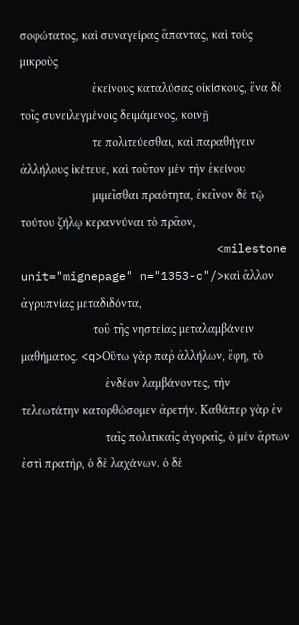σοφώτατος, καὶ συναγείρας ἅπαντας, καὶ τοὺς μικροὺς
                        ἐκείνους καταλύσας οἰκίσκους, ἕνα δὲ τοῖς συνειλεγμένοις δειμάμενος, κοινῇ
                        τε πολιτεύεσθαι, καὶ παραθήγειν ἀλλήλους ἱκέτευε, καὶ τοῦτον μὲν τὴν ἐκείνου
                        μιμεῖσθαι πραότητα, ἐκεῖνον δὲ τῷ τούτου ζήλῳ κεραννύναι τὸ πρᾶον,
                            <milestone unit="mignepage" n="1353-c"/>καὶ ἄλλον ἀγρυπνίας μεταδιδόντα,
                        τοῦ τῆς νηστείας μεταλαμβάνειν μαθήματος. <q>Οὕτω γὰρ παῤ ἀλλήλων, ἔφη, τὸ
                            ἐνδέον λαμβάνοντες, τὴν τελεωτάτην κατορθώσομεν ἀρετήν. Καθάπερ γὰρ ἐν
                            ταῖς πολιτικαῖς ἀγοραῖς, ὁ μὲν ἄρτων ἐστὶ πρατὴρ, ὁ δὲ λαχάνων. ὁ δὲ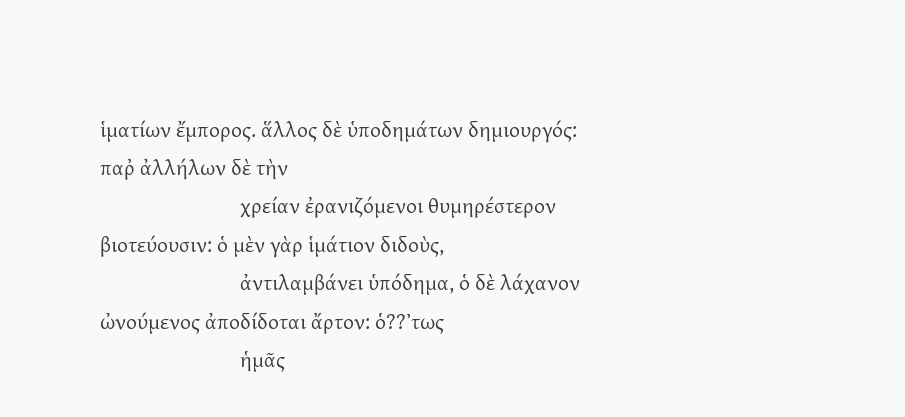ἱματίων ἔμπορος. ἅλλος δὲ ὑποδημάτων δημιουργός: παῤ ἀλλήλων δὲ τὴν
                            χρείαν ἐρανιζόμενοι θυμηρέστερον βιοτεύουσιν: ὁ μὲν γὰρ ἱμάτιον διδοὺς,
                            ἀντιλαμβάνει ὑπόδημα, ὁ δὲ λάχανον ὠνούμενος ἀποδίδοται ἄρτον: ὁ??ʼτως
                            ἡμᾶς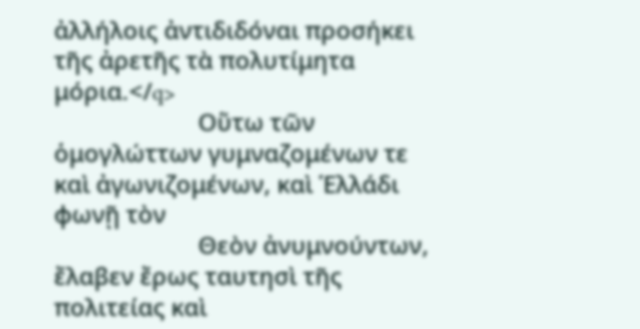ἀλλήλοις ἀντιδιδόναι προσήκει τῆς ἀρετῆς τὰ πολυτίμητα μόρια.</q>
                        Οὕτω τῶν ὁμογλώττων γυμναζομένων τε καὶ ἀγωνιζομένων, καὶ Ἑλλάδι φωνῇ τὸν
                        Θεὸν ἀνυμνούντων, ἔλαβεν ἔρως ταυτησὶ τῆς πολιτείας καὶ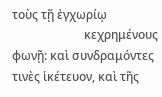τοὺς τῇ ἐγχωρίῳ
                        κεχρημένους φωνῇ: καὶ συνδραμόντες τινὲς ἱκέτευον, καὶ τῆς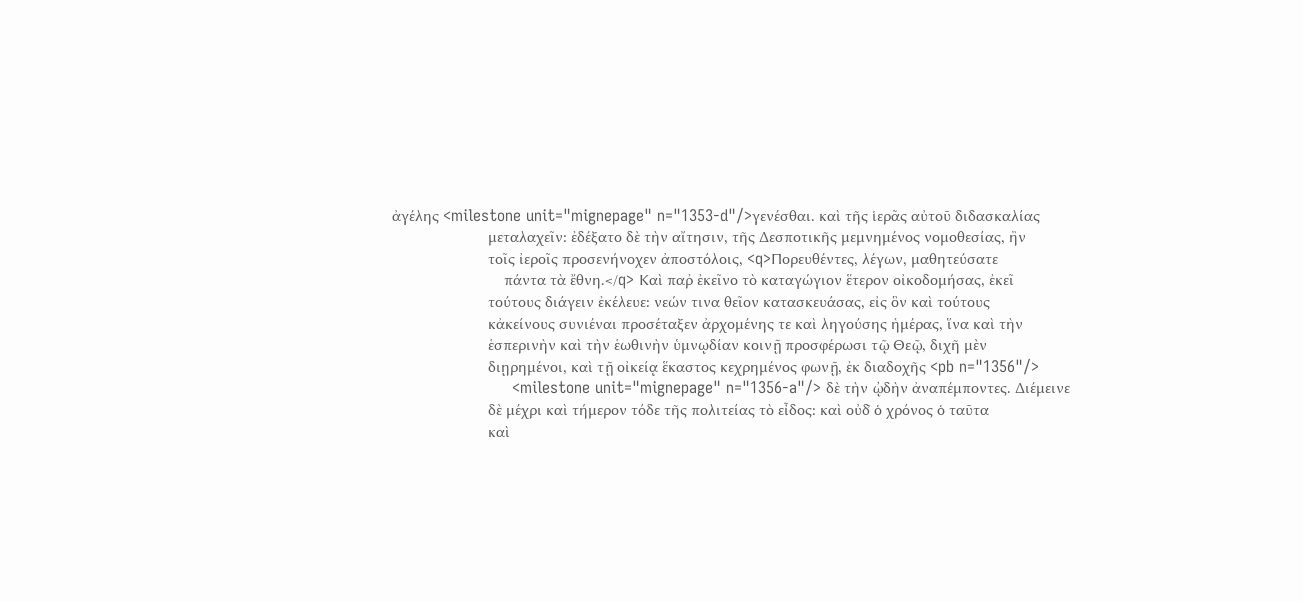ἀγέλης <milestone unit="mignepage" n="1353-d"/>γενέσθαι. καὶ τῆς ἱερᾶς αὐτοῦ διδασκαλίας
                        μεταλαχεῖν: ἐδέξατο δὲ τὴν αἴτησιν, τῆς Δεσποτικῆς μεμνημένος νομοθεσίας, ἢν
                        τοῖς ἰεροῖς προσενήνοχεν ἀποστόλοις, <q>Πορευθέντες, λέγων, μαθητεύσατε
                            πάντα τὰ ἔθνη.</q> Καὶ παῤ ἐκεῖνο τὸ καταγώγιον ἕτερον οἰκοδομήσας, ἐκεῖ
                        τούτους διάγειν ἐκέλευε: νεών τινα θεῖον κατασκευάσας, εἰς ὃν καὶ τούτους
                        κἀκείνους συνιέναι προσέταξεν ἀρχομένης τε καὶ ληγούσης ἡμέρας, ἵνα καὶ τὴν
                        ἑσπερινὴν καὶ τὴν ἑωθινὴν ὑμνῳδίαν κοινῇ προσφέρωσι τῷ Θεῷ, διχῆ μὲν
                        διῃρημένοι, καὶ τῇ οἰκείᾳ ἕκαστος κεχρημένος φωνῇ, ἐκ διαδοχῆς <pb n="1356"/>
                        <milestone unit="mignepage" n="1356-a"/> δὲ τὴν ᾠδὴν ἀναπέμποντες. Διέμεινε
                        δὲ μέχρι καὶ τήμερον τόδε τῆς πολιτείας τὸ εἶδος: καὶ οὐδ̓ ὁ χρόνος ὁ ταῦτα
                        καὶ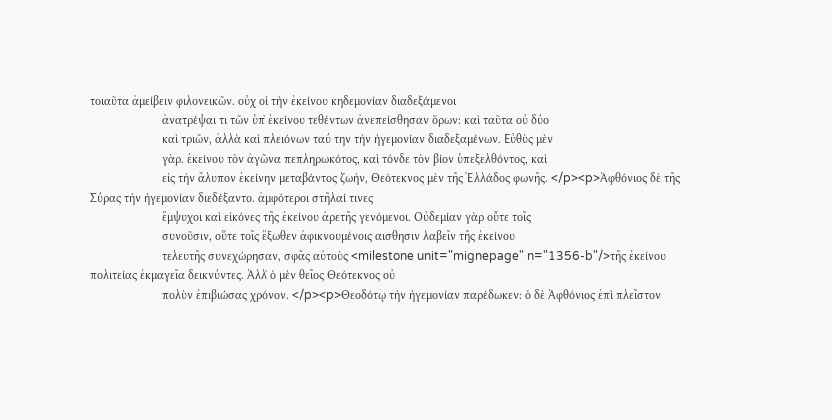τοιαῦτα ἀμείβειν φιλονεικῶν. οὐχ οἱ τὴν ἐκείνου κηδεμονίαν διαδεξάμενοι
                        ἀνατρέψαι τι τῶν ὑπ̓ ἐκείνου τεθέντων ἀνεπείσθησαν ὅρων: καὶ ταῦτα οὐ δύο
                        καὶ τριῶν, ἀλλὰ καὶ πλειόνων ταύ την τὴν ἡγεμονίαν διαδεξαμένων. Εὐθὺς μὲν
                        γὰρ. ἐκείνου τὸν ἀγῶνα πεπληρωκότος, καὶ τόνδε τὸν βίον ὑπεξελθόντος, καὶ
                        εἰς τὴν ἄλυπον ἐκείνην μεταβάντος ζωὴν, Θεότεκνος μὲν τῆς Ἑλλάδος φωνῆς. </p><p>Ἀφθόνιος δὲ τῆς Σύρας τὴν ἡγεμονίαν διεδέξαντο. ἀμφότεροι στῆλαί τινες
                        ἔμψυχοι καὶ εἰκόνες τῆς ἐκείνου ἀρετῆς γενόμενοι. Οὐδεμίαν γὰρ οὔτε τοῖς
                        συνοῦσιν, οὕτε τοῖς ἔξωθεν ἀφικνουμένοις αισθησιν λαβεῖν τῆς ἐκείνου
                        τελευτῆς συνεχώρησαν, σφᾶς αὐτοὺς <milestone unit="mignepage" n="1356-b"/>τῆς ἐκείνου πολιτείας ἐκμαγεῖα δεικνύντες. Ἀλλ̓ ὁ μὲν θεῖος Θεότεκνος οὐ
                        πολὺν ἐπιβιώσας χρόνον. </p><p>Θεοδότῳ τὴν ἡγεμονίαν παρέδωκεν: ὁ δὲ Ἀφθόνιος ἐπὶ πλεῖστον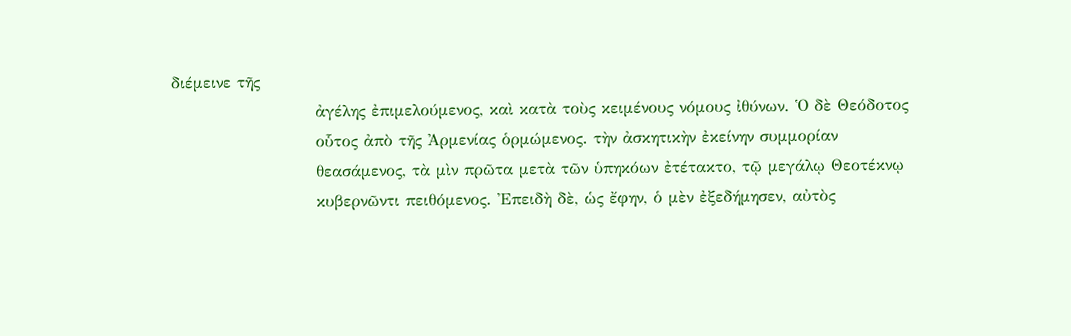διέμεινε τῆς
                        ἀγέλης ἐπιμελούμενος, καὶ κατὰ τοὺς κειμένους νόμους ἰθύνων. Ὁ δὲ Θεόδοτος
                        οὗτος ἀπὸ τῆς Ἀρμενίας ὁρμώμενος. τὴν ἀσκητικὴν ἐκείνην συμμορίαν
                        θεασάμενος, τὰ μὶν πρῶτα μετὰ τῶν ὑπηκόων ἐτέτακτο, τῷ μεγάλῳ Θεοτέκνῳ
                        κυβερνῶντι πειθόμενος. Ἐπειδὴ δὲ, ὡς ἔφην, ὁ μὲν ἐξεδήμησεν, αὐτὸς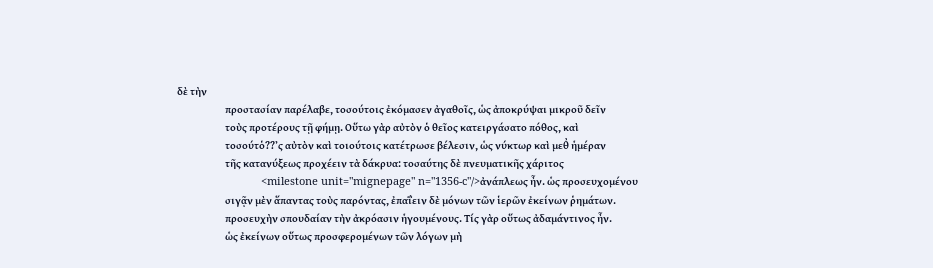δὲ τὴν
                        προστασίαν παρέλαβε, τοσούτοις ἐκόμασεν ἀγαθοῖς, ὡς ἀποκρύψαι μικροῦ δεῖν
                        τοὺς προτέρους τῇ φήμῃ. Οὕτω γὰρ αὐτὸν ὁ θεῖος κατειργάσατο πόθος, καὶ
                        τοσούτὁ??ʼς αὐτὸν καὶ τοιούτοις κατέτρωσε βέλεσιν, ὡς νύκτωρ καὶ μεθ̓ ἡμέραν
                        τῆς κατανύξεως προχέειν τὰ δάκρυα: τοσαύτης δὲ πνευματικῆς χάριτος
                            <milestone unit="mignepage" n="1356-c"/>ἀνάπλεως ἦν. ὡς προσευχομένου
                        σιγᾷν μὲν ἅπαντας τοὺς παρόντας, ἐπαΐειν δὲ μόνων τῶν ἱερῶν ἐκείνων ῥημάτων.
                        προσευχὴν σπουδαίαν τὴν ἀκρόασιν ἡγουμένους. Τίς γὰρ οὕτως ἀδαμάντινος ἦν.
                        ὡς ἐκείνων οὕτως προσφερομένων τῶν λόγων μὴ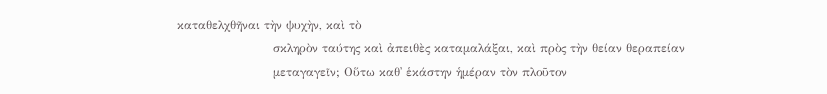καταθελχθῆναι τὴν ψυχὴν, καὶ τὸ
                        σκληρὸν ταύτης καὶ ἀπειθὲς καταμαλάξαι, καὶ πρὸς τὴν θείαν θεραπείαν
                        μεταγαγεῖν; Οὕτω καθ̓ ἑκάστην ἡμέραν τὸν πλοῦτον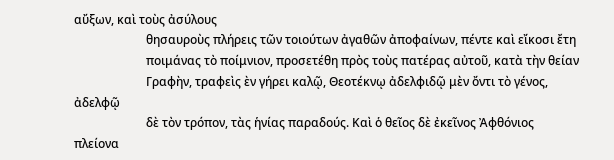αὔξων, καὶ τοὺς ἀσύλους
                        θησαυροὺς πλήρεις τῶν τοιούτων ἀγαθῶν ἀποφαίνων, πέντε καὶ εἴκοσι ἔτη
                        ποιμάνας τὸ ποίμνιον, προσετέθη πρὸς τοὺς πατέρας αὐτοῦ, κατὰ τὴν θείαν
                        Γραφὴν, τραφεὶς ὲν γήρει καλῷ, Θεοτέκνῳ ἀδελφιδῷ μὲν ὄντι τὸ γένος, ἀδελφῷ
                        δὲ τὸν τρόπον, τὰς ἡνίας παραδούς. Καὶ ὁ θεῖος δὲ ἐκεῖνος Ἀφθόνιος πλείονα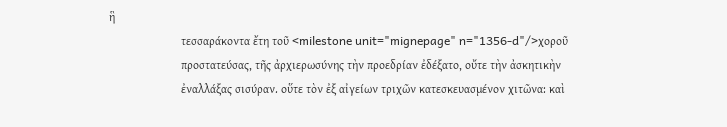ἣ
                        τεσσαράκοντα ἔτη τοῦ <milestone unit="mignepage" n="1356-d"/>χοροῦ
                        προστατεύσας, τῆς ἀρχιερωσύνης τὴν προεδρίαν ἐδέξατο, οὔτε τὴν ἀσκητικὴν
                        ἐναλλάξας σισύραν. οὕτε τὸν ἐξ αἰγείων τριχῶν κατεσκευασμένον χιτῶνα: καὶ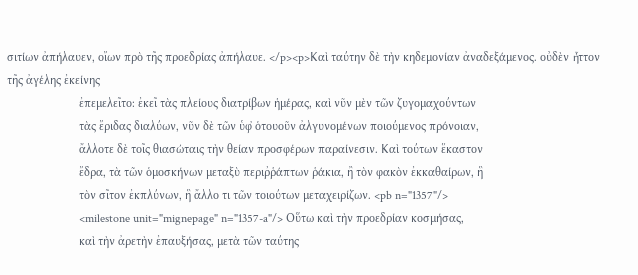σιτίων ἀπήλαυεν, οἴων πρὸ τῆς προεδρίας ἀπήλαυε. </p><p>Καὶ ταύτην δὲ τὴν κηδεμονίαν ἀναδεξάμενος. οὐδὲν ἧττον τῆς ἀγέλης ἐκείνης
                        ἐπεμελεῖτο: ἐκεῖ τὰς πλείους διατρίβων ἡμέρας, καὶ νῦν μὲν τῶν ζυγομαχούντων
                        τὰς ἔριδας διαλύων, νῦν δὲ τῶν ὑφ̓ ὁτουοῦν ἀλγυνομένων ποιούμενος πρόνοιαν,
                        ἄλλοτε δὲ τοῖς θιασώταις τὴν θείαν προσφέρων παραίνεσιν. Καὶ τούτων ἕκαστον
                        ἔδρα, τὰ τῶν ὁμοσκήνων μεταξὺ περιῤῥάπτων ῥάκια, ἢ τὸν φακὸν ἐκκαθαίρων, ἣ
                        τὸν σῖτον ἐκπλύνων, ἣ ἄλλο τι τῶν τοιούτων μεταχειρίζων. <pb n="1357"/>
                        <milestone unit="mignepage" n="1357-a"/> Οὕτω καὶ τὴν προεδρίαν κοσμήσας,
                        καὶ τὴν ἀρετὴν ἐπαυξήσας, μετὰ τῶν ταύτης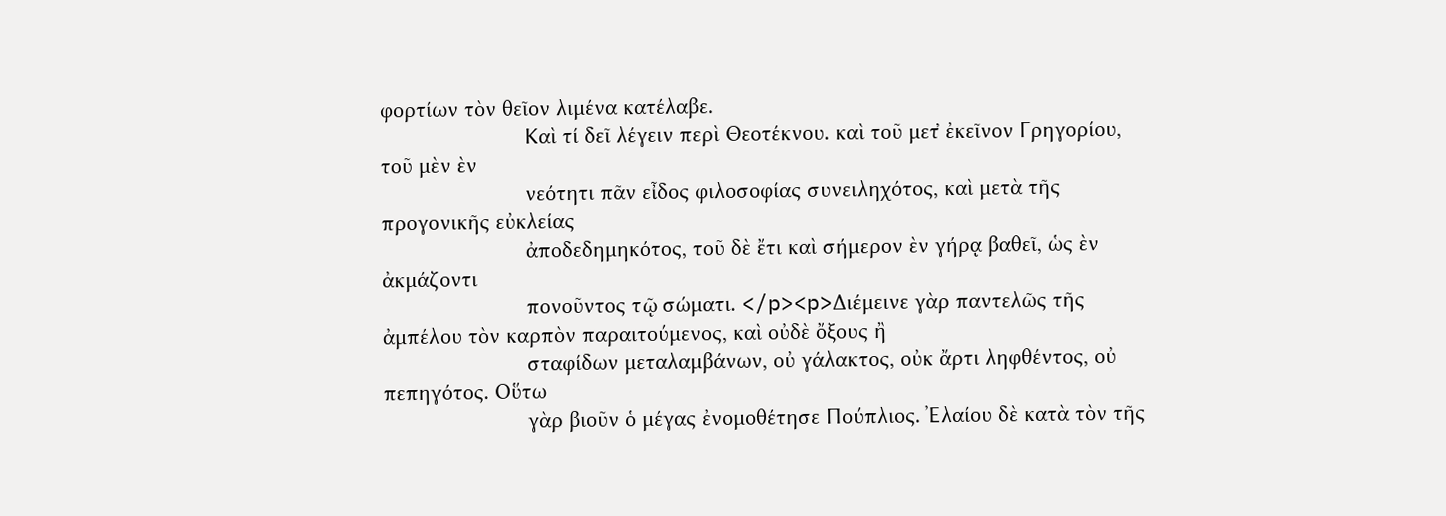φορτίων τὸν θεῖον λιμένα κατέλαβε.
                        Καὶ τί δεῖ λέγειν περὶ Θεοτέκνου. καὶ τοῦ μετ̓ ἐκεῖνον Γρηγορίου, τοῦ μὲν ὲν
                        νεότητι πᾶν εἶδος φιλοσοφίας συνειληχότος, καὶ μετὰ τῆς προγονικῆς εὐκλείας
                        ἀποδεδημηκότος, τοῦ δὲ ἔτι καὶ σήμερον ὲν γήρᾳ βαθεῖ, ὡς ὲν ἀκμάζοντι
                        πονοῦντος τῷ σώματι. </p><p>Διέμεινε γὰρ παντελῶς τῆς ἀμπέλου τὸν καρπὸν παραιτούμενος, καὶ οὐδὲ ὄξους ἢ
                        σταφίδων μεταλαμβάνων, οὐ γάλακτος, οὐκ ἄρτι ληφθέντος, οὐ πεπηγότος. Οὕτω
                        γὰρ βιοῦν ὁ μέγας ἐνομοθέτησε Πούπλιος. Ἐλαίου δὲ κατὰ τὸν τῆς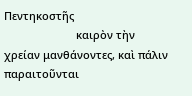Πεντηκοστῆς
                        καιρὸν τὴν χρείαν μανθάνοντες, καὶ πάλιν παραιτοῦνται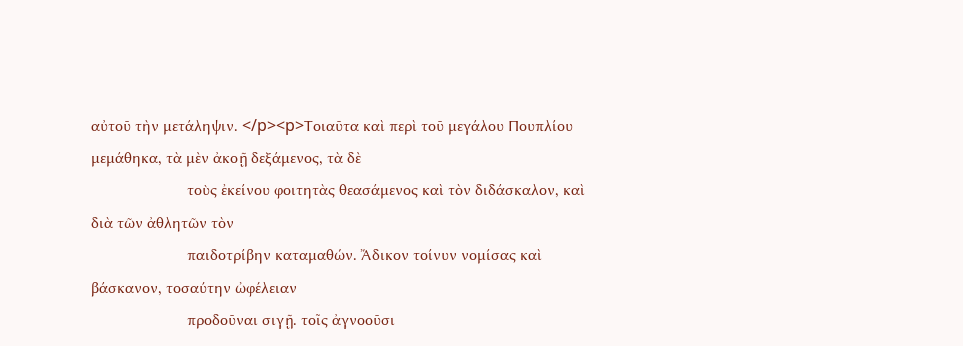αὐτοῦ τὴν μετάληψιν. </p><p>Τοιαῦτα καὶ περὶ τοῦ μεγάλου Πουπλίου μεμάθηκα, τὰ μὲν ἀκοῇ δεξάμενος, τὰ δὲ
                        τοὺς ἐκείνου φοιτητὰς θεασάμενος καὶ τὸν διδάσκαλον, καὶ διὰ τῶν ἀθλητῶν τὸν
                        παιδοτρίβην καταμαθών. Ἄδικον τοίνυν νομίσας καὶ βάσκανον, τοσαύτην ὠφέλειαν
                        προδοῦναι σιγῇ. τοῖς ἀγνοοῦσι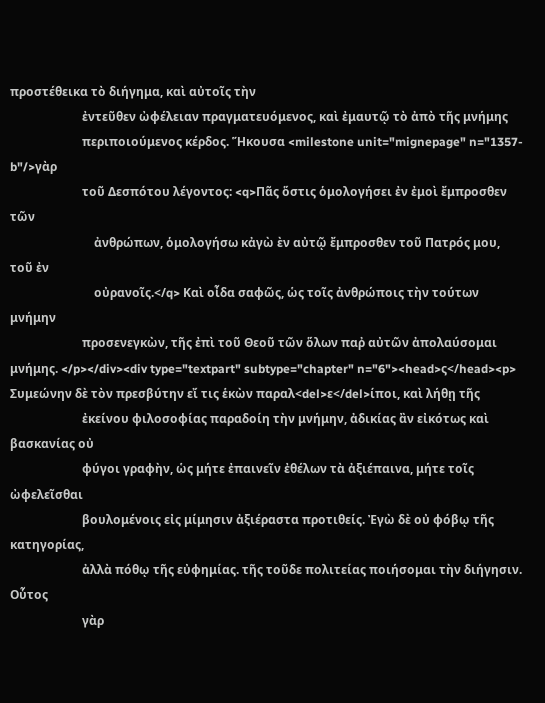προστέθεικα τὸ διήγημα, καὶ αὐτοῖς τὴν
                        ἐντεῦθεν ὠφέλειαν πραγματευόμενος, καὶ ἐμαυτῷ τὸ ἀπὸ τῆς μνήμης
                        περιποιούμενος κέρδος. Ἥκουσα <milestone unit="mignepage" n="1357-b"/>γὰρ
                        τοῦ Δεσπότου λέγοντος: <q>Πᾶς ὅστις ὁμολογήσει ἐν ἐμοὶ ἔμπροσθεν τῶν
                            ἀνθρώπων, ὁμολογήσω κἀγὼ ὲν αὐτῷ ἔμπροσθεν τοῦ Πατρός μου, τοῦ ἐν
                            οὐρανοῖς.</q> Καὶ οἶδα σαφῶς, ὡς τοῖς ἀνθρώποις τὴν τούτων μνήμην
                        προσενεγκὼν, τῆς ἐπὶ τοῦ Θεοῦ τῶν ὅλων παῤ αὐτῶν ἀπολαύσομαι μνήμης. </p></div><div type="textpart" subtype="chapter" n="6"><head>ς</head><p> Συμεώνην δὲ τὸν πρεσβύτην εἴ τις ἑκὼν παραλ<del>ε</del>ίποι, καὶ λήθῃ τῆς
                        ἐκείνου φιλοσοφίας παραδοίη τὴν μνήμην, ἀδικίας ἂν εἰκότως καὶ βασκανίας οὐ
                        φύγοι γραφὴν, ὡς μήτε ἐπαινεῖν ἐθέλων τὰ ἀξιέπαινα, μήτε τοῖς ὠφελεῖσθαι
                        βουλομένοις εἰς μίμησιν ἀξιέραστα προτιθείς. Ἐγὼ δὲ οὐ φόβῳ τῆς κατηγορίας,
                        ἀλλὰ πόθῳ τῆς εὐφημίας. τῆς τοῦδε πολιτείας ποιήσομαι τὴν διήγησιν. Οὗτος
                        γὰρ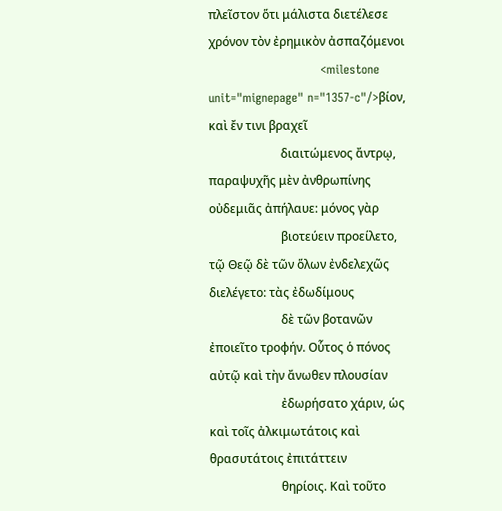πλεῖστον ὅτι μάλιστα διετέλεσε χρόνον τὸν ἐρημικὸν ἀσπαζόμενοι
                            <milestone unit="mignepage" n="1357-c"/>βίον, καὶ ἔν τινι βραχεῖ
                        διαιτώμενος ἄντρῳ, παραψυχῆς μὲν ἀνθρωπίνης οὐδεμιᾶς ἀπήλαυε: μόνος γὰρ
                        βιοτεύειν προείλετο, τῷ Θεῷ δὲ τῶν ὅλων ἐνδελεχῶς διελέγετο: τὰς ἐδωδίμους
                        δὲ τῶν βοτανῶν ἐποιεῖτο τροφήν. Οὗτος ὁ πόνος αὐτῷ καὶ τὴν ἄνωθεν πλουσίαν
                        ἐδωρήσατο χάριν, ὡς καὶ τοῖς ἀλκιμωτάτοις καὶ θρασυτάτοις ἐπιτάττειν
                        θηρίοις. Καὶ τοῦτο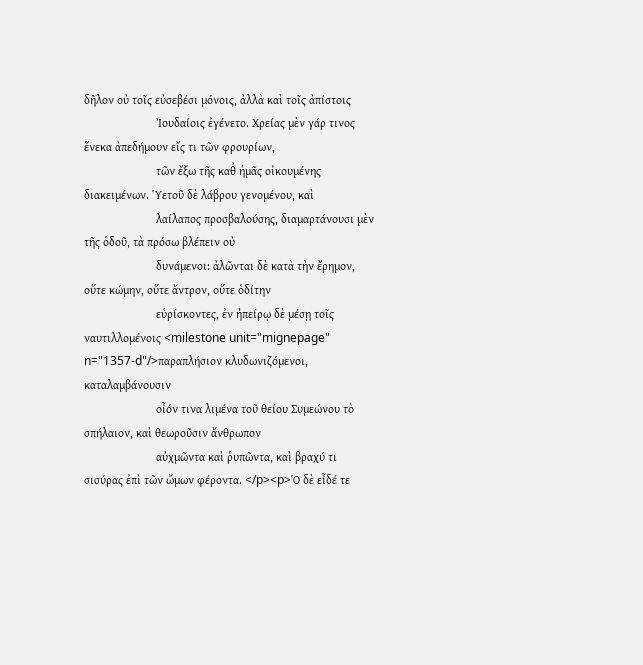δῆλον οὐ τοῖς εὐσεβέσι μόνοις, ἀλλὰ καὶ τοῖς ἀπίστοις
                        Ἰουδαίοις ἐγένετο. Χρείας μὲν γάρ τινος ἕνεκα ἀπεδήμουν εἴς τι τῶν φρουρίων,
                        τῶν ἔξω τῆς καθ̓ ἡμᾶς οἰκουμένης διακειμένων. Ὑετοῦ δὲ λάβρου γενομένου, καὶ
                        λαίλαπος προσβαλούσης, διαμαρτάνουσι μὲν τῆς ὁδοῦ, τὰ πρόσω βλέπειν οὐ
                        δυνάμενοι: ἀλῶνται δὲ κατὰ τὴν ἔρημον, οὕτε κώμην, οὕτε ἄντρον, οὕτε ὁδίτην
                        εὑρίσκοντες, ἐν ἠπείρῳ δὲ μέσῃ τοῖς ναυτιλλομένοις <milestone unit="mignepage" n="1357-d"/>παραπλήσιον κλυδωνιζόμενοι, καταλαμβάνουσιν
                        οἶόν τινα λιμένα τοῦ θείου Συμεώνου τὸ σπήλαιον, καὶ θεωροῦσιν ἄνθρωπον
                        αὐχμῶντα καὶ ῥυπῶντα, καὶ βραχύ τι σισύρας ἐπὶ τῶν ὤμων φέροντα. </p><p>Ὁ δὲ εἶδέ τε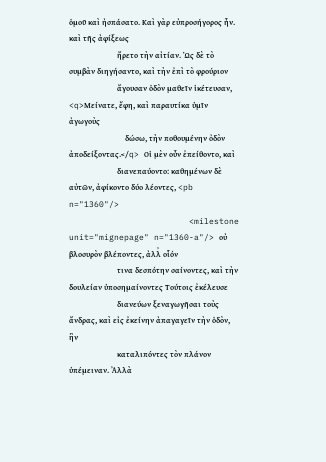ὁμοῦ καὶ ἠσπάσατο. Καὶ γὰρ εὐπροσήγορος ἦν. καὶ τῆς ἀφίξεως
                        ἤρετο τὴν αἰτίαν. Ὡς δὲ τὸ συμβὰν διηγήσαντο, καὶ τὴν ἐπὶ τὸ φρούριον
                        ἄγουσαν ὁδὸν μαθεῖν ἱκέτευσαν, <q>Μείνατε, ἔφη, καὶ παραυτίκα ὑμῖν ἀγωγοὺς
                            δώσω, τὴν ποθουμένην ὀδὸν ἀποδείξοντας.</q> Οἱ μὲν οὖν ἐπείθοντο, καὶ
                        διανεπαύοντο: καθημένων δὲ αὐτῶν, ἀφίκοντο δύο λέοντες, <pb n="1360"/>
                        <milestone unit="mignepage" n="1360-a"/> οὐ βλοσυρὸν βλέποντες, ἀλλ̓ οἷόν
                        τινα δεσπότην σαίνοντες, καὶ τὴν δουλείαν ὑποσημαίνοντες Τούτοις ἐκέλευσε
                        διανεύων ξεναγωγῆσαι τοὺς ἄνδρας, καὶ εἰς ἐκείνην ἀπαγαγεῖν τὴν ὁδὸν, ἣν
                        καταλιπόντες τὸν πλάνον ὑπέμειναν. Ἀλλὰ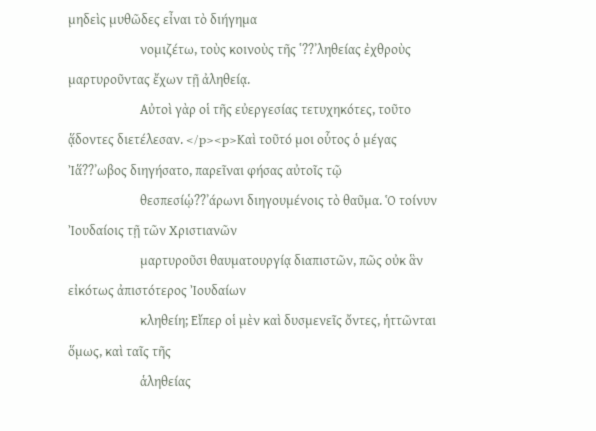μηδεὶς μυθῶδες εἶναι τὸ διήγημα
                        νομιζέτω, τοὺς κοινοὺς τῆς ʽ??ʼληθείας ἐχθροὺς μαρτυροῦντας ἔχων τῇ ἀληθείᾳ.
                        Αὐτοὶ γὰρ οἱ τῆς εὐεργεσίας τετυχηκότες, τοῦτο ᾅδοντες διετέλεσαν. </p><p>Καὶ τοῦτό μοι οὗτος ὁ μέγας Ἰἅ??ʼωβος διηγήσατο, παρεῖναι φήσας αὐτοῖς τῷ
                        θεσπεσίᾡ??ʼάρωνι διηγουμένοις τὸ θαῦμα. Ὁ τοίνυν Ἰουδαίοις τῇ τῶν Χριστιανῶν
                        μαρτυροῦσι θαυματουργίᾳ διαπιστῶν, πῶς οὐκ ἃν εἰκότως ἀπιστότερος Ἰουδαίων
                        κληθείη; Εἴπερ οἱ μὲν καὶ δυσμενεῖς ὄντες, ἡττῶνται ὅμως, καὶ ταῖς τῆς
                        ἁληθείας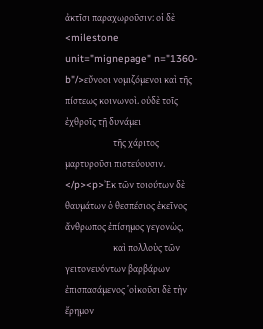ἀκτῖσι παραχωροῦσιν: οἱ δὲ <milestone unit="mignepage" n="1360-b"/>εὔνοοι νομιζόμενοι καὶ τῆς πίστεως κοινωνοὶ. οὐδὲ τοῖς ἐχθροῖς τῇ δυνάμει
                        τῆς χάριτος μαρτυροῦσι πιστεύουσιν. </p><p>Ἐκ τῶν τοιούτων δὲ θαυμάτων ὁ θεσπέσιος ἐκεῖνος ἄνθρωπος ἐπίσημος γεγονὼς,
                        καὶ πολλοὺς τῶν γειτονευόντων βαρβάρων ἐπισπασάμενος ʽοἰκοῦσι δὲ τὴν ἔρημον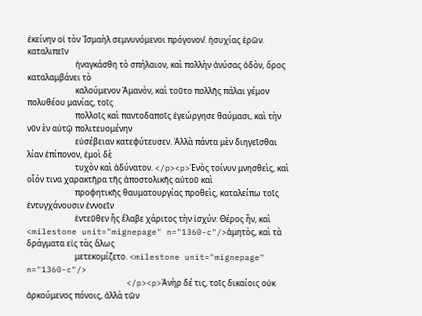ἐκείνην οἱ τὸν Ἰσμαὴλ σεμνυνόμενοι πρόγονον̓. ἡσυχίας ἐρῶν. καταλιπεῖν
                        ἠναγκάσθη τὸ σπήλαιον, καὶ πολλὴν ἀνύσας ὁδὸν, ὅρος καταλαμβάνει τὸ
                        καλούμενον Ἀμανὸν, καὶ τοῦτο πολλῆς πάλαι γέμον πολυθέου μανίας, τοῖς
                        πολλοῖς καὶ παντοδαποῖς ἐγεώργησε θαύμασι, καὶ τὴν νῦν ὲν αὐτῷ πολιτευομένην
                        εὐσέβειαν κατεφύτευσεν. Ἀλλὰ πάντα μὲν διηγεῖσθαι λίαν ἐπίπονον, ἐμοὶ δὲ
                        τυχὸν καὶ ἀδύνατον. </p><p>Ἑνὸς τοίνυν μνησθεὶς, καὶ οἷόν τινα χαρακτῆρα τῆς ἀποστολικῆς αὐτοῦ καὶ
                        προφητικῆς θαυματουργίας προθεὶς, καταλείπω τοῖς ἐντυγχάνουσιν ἐννοεῖν
                        ἐντεῦθεν ἧς ἔλαβε χάριτος τὴν ἰσχύν: Θέρος ἦν, καὶ <milestone unit="mignepage" n="1360-c"/>ἀμητὸς, καὶ τὰ δράγματα εἰς τὰς ἄλως
                        μετεκομίζετο. <milestone unit="mignepage" n="1360-c"/>
                    </p><p>Ἀνὴρ δέ τις, τοῖς δικαίοις οὐκ ἀρκούμενος πόνοις, ἀλλὰ τῶν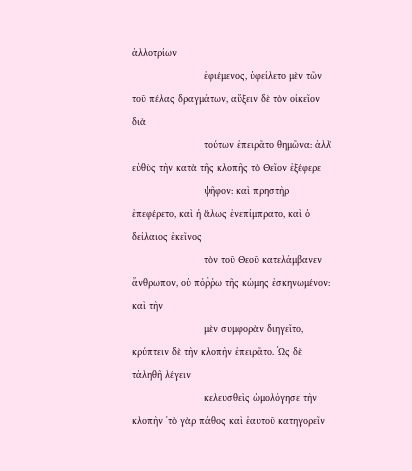ἀλλοτρίων
                        ἐφιέμενος, ὑφείλετο μὲν τῶν τοῦ πέλας δραγμάτων, αὔξειν δὲ τὸν οἰκεῖον διὰ
                        τούτων ἐπειρᾶτο θημῶνα: ἀλλ̓ εὐθὺς τὴν κατὰ τῆς κλοπῆς τὸ Θεῖον ἐξέφερε
                        ψῆφον: καὶ πρηστὴρ ἐπεφέρετο, καὶ ἡ ἅλως ἐνεπίμπρατο, καὶ ὁ δείλαιος ἐκεῖνος
                        τὸν τοῦ Θεοῦ κατελάμβανεν ἄνθρωπον, οὐ πόῤῥω τῆς κώμης ἐσκηνωμένον: καὶ τὴν
                        μὲν συμφορὰν διηγεῖτο, κρύπτειν δὲ τὴν κλοπὴν ἐπειρᾶτο. Ὡς δὲ τἀληθῆ λέγειν
                        κελευσθεὶς ὡμολόγησε τὴν κλοπὴν ʽτὸ γὰρ πάθος καὶ ἑαυτοῦ κατηγορεῖν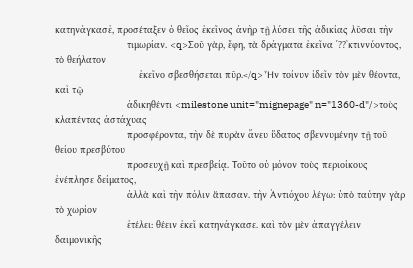κατηνάγκασἐ, προσέταξεν ὁ θεῖος ἐκεῖνος ἀνὴρ τῇ λύσει τῆς ἀδικίας λῦσαι τὴν
                        τιμωρίαν. <q>Σοῦ γὰρ, ἔφη, τὰ δράγματα ἐκεῖνα ʽ??ʼκτιννύοντος, τὸ θεήλατον
                            ἐκεῖνο σβεσθήσεται πῦρ.</q> Ἦν τοίνυν ἰδεῖν τὸν μὲν θέοντα, καὶ τῷ
                        ἀδικηθέντι <milestone unit="mignepage" n="1360-d"/>τοὺς κλαπέντας ἀστάχυας
                        προσφέροντα, τὴν δὲ πυρὰν ἄνευ ὕδατος σβεννυμένην τῇ τοῦ θείου πρεσβύτου
                        προσευχῇ καὶ πρεσβείᾳ. Τοῦτο οὐ μόνον τοὺς περιοίκους ἐνέπλησε δείματος,
                        ἀλλὰ καὶ τὴν πόλιν ἅπασαν. τὴν Ἀντιόχου λέγω: ὑπὸ ταύτην γὰρ τὸ χωρίον
                        ἐτέλει: θέειν ἐκεῖ κατηνάγκασε. καὶ τὸν μὲν ἀπαγγέλειν δαιμονικῆς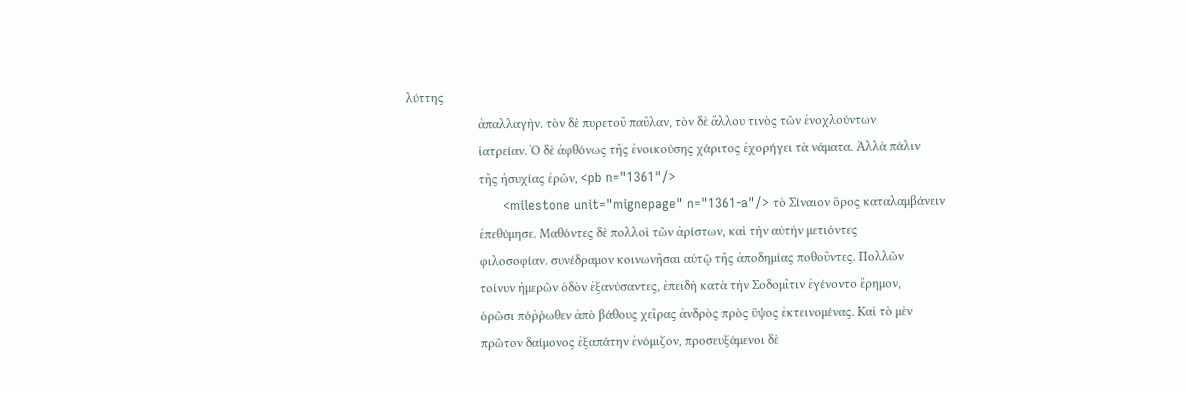λύττης
                        ἀπαλλαγὴν. τὸν δὲ πυρετοῦ παῦλαν, τὸν δὲ ἄλλου τινὸς τῶν ἐνοχλούντων
                        ἰατρείαν. Ὁ δὲ ἀφθόνως τῆς ἐνοικούσης χάριτος ἐχορήγει τὰ νάματα. Ἀλλὰ πάλιν
                        τῆς ἡσυχίας ἐρῶν, <pb n="1361"/>
                        <milestone unit="mignepage" n="1361-a"/> τὸ Σίναιον ὅρος καταλαμβάνειν
                        ἐπεθύμησε. Μαθόντες δὲ πολλοὶ τῶν ἀρίστων, καὶ τὴν αὐτὴν μετιόντες
                        φιλοσοφίαν. συνέδραμον κοινωνῆσαι αὐτῷ τῆς ἀποδημίας ποθοῦντες. Πολλῶν
                        τοίνυν ἡμερῶν ὁδὸν ἐξανύσαντες, ἐπειδὴ κατὰ τὴν Σοδομῖτιν ἐγένοντο ἔρημον,
                        ὁρῶσι πόῤῥωθεν ἀπὸ βάθους χεῖρας ἀνδρὸς πρὸς ὕψος ἐκτεινομένας. Καὶ τὸ μὲν
                        πρῶτον δαίμονος ἐξαπάτην ἐνόμιζον, προσευξάμενοι δὲ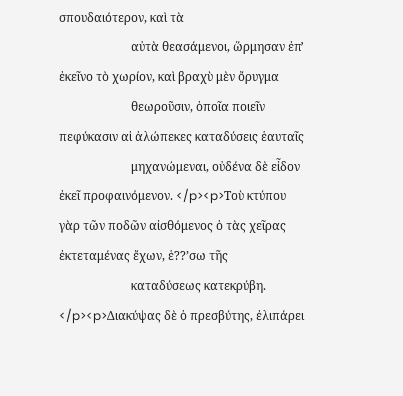σπουδαιότερον, καὶ τὰ
                        αὐτὰ θεασάμενοι, ὥρμησαν ἐπ̓ ἐκεῖνο τὸ χωρίον, καὶ βραχὺ μὲν ὄρυγμα
                        θεωροῦσιν, ὁποῖα ποιεῖν πεφύκασιν αἱ ἀλώπεκες καταδύσεις ἑαυταῖς
                        μηχανώμεναι, οὐδένα δὲ εἶδον ἐκεῖ προφαινόμενον. </p><p>Τοὺ κτύπου γὰρ τῶν ποδῶν αἰσθόμενος ὁ τὰς χεῖρας ἐκτεταμένας ἔχων, ἑ??ʼσω τῆς
                        καταδύσεως κατεκρύβη. </p><p>Διακύψας δὲ ὁ πρεσβύτης, ἐλιπάρει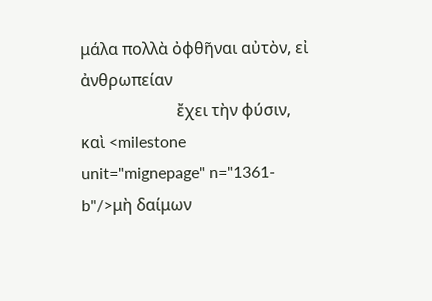μάλα πολλὰ ὀφθῆναι αὐτὸν, εἰ ἀνθρωπείαν
                        ἔχει τὴν φύσιν, καὶ <milestone unit="mignepage" n="1361-b"/>μὴ δαίμων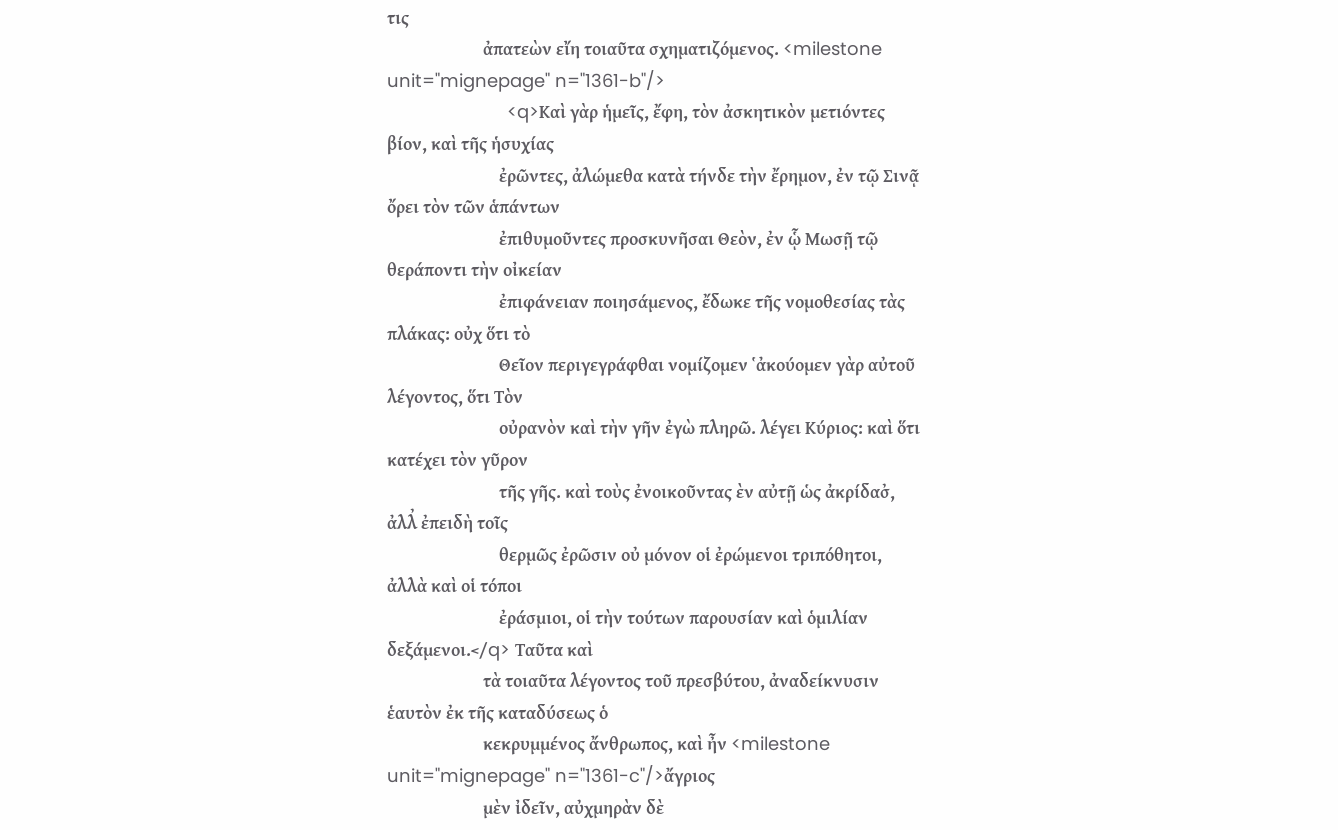τις
                        ἀπατεὼν εἴη τοιαῦτα σχηματιζόμενος. <milestone unit="mignepage" n="1361-b"/>
                        <q>Καὶ γὰρ ἡμεῖς, ἔφη, τὸν ἀσκητικὸν μετιόντες βίον, καὶ τῆς ἡσυχίας
                            ἐρῶντες, ἀλώμεθα κατὰ τήνδε τὴν ἔρημον, ἐν τῷ Σινᾷ ὄρει τὸν τῶν ἁπάντων
                            ἐπιθυμοῦντες προσκυνῆσαι Θεὸν, ἐν ᾧ Μωσῇ τῷ θεράποντι τὴν οἰκείαν
                            ἐπιφάνειαν ποιησάμενος, ἔδωκε τῆς νομοθεσίας τὰς πλάκας: οὐχ ὅτι τὸ
                            Θεῖον περιγεγράφθαι νομίζομεν ʽἀκούομεν γὰρ αὐτοῦ λέγοντος, ὅτι Τὸν
                            οὐρανὸν καὶ τὴν γῆν ἐγὼ πληρῶ. λέγει Κύριος: καὶ ὅτι κατέχει τὸν γῦρον
                            τῆς γῆς. καὶ τοὺς ἐνοικοῦντας ὲν αὐτῇ ὡς ἀκρίδασ̓, ἀλλ̓ ἐπειδὴ τοῖς
                            θερμῶς ἐρῶσιν οὐ μόνον οἱ ἐρώμενοι τριπόθητοι, ἀλλὰ καὶ οἱ τόποι
                            ἐράσμιοι, οἱ τὴν τούτων παρουσίαν καὶ ὁμιλίαν δεξάμενοι.</q> Ταῦτα καὶ
                        τὰ τοιαῦτα λέγοντος τοῦ πρεσβύτου, ἀναδείκνυσιν ἑαυτὸν ἐκ τῆς καταδύσεως ὁ
                        κεκρυμμένος ἄνθρωπος, καὶ ἦν <milestone unit="mignepage" n="1361-c"/>ἄγριος
                        μὲν ἰδεῖν, αὐχμηρὰν δὲ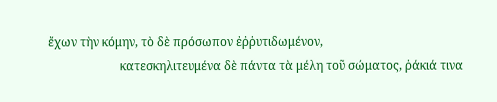ἔχων τὴν κόμην, τὸ δὲ πρόσωπον ἐῤῥυτιδωμένον,
                        κατεσκηλιτευμένα δὲ πάντα τὰ μέλη τοῦ σώματος, ῥάκιά τινα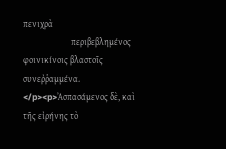πενιχρὰ
                        περιβεβλημένος φοινικίνοις βλαστοῖς συνεῤῥαμμένα. </p><p>Ἀσπασάμενος δὲ, καὶ τῆς εἰρήνης τὸ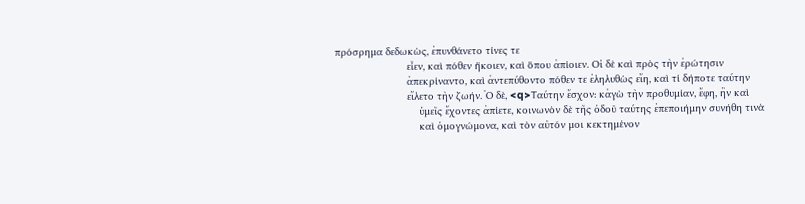πρόσρημα δεδωκὼς, ἐπυνθάνετο τίνες τε
                        εἶεν, καὶ πόθεν ἥκοιεν, καὶ ὅπου ἀπίοιεν. Οἱ δὲ καὶ πρὸς τὴν ἐρώτησιν
                        ἀπεκρίναντο, καὶ ἀντεπύθοντο πόθεν τε ἐληλυθὼς εἴη, καὶ τί δήποτε ταύτην
                        εἴλετο τὴν ζωήν. Ὁ δὲ, <q>Ταύτην ἔσχον: κἀγὼ τὴν προθυμίαν, ἔφη, ἢν καὶ
                            ὑμεῖς ἔχοντες ἀπίετε, κοινωνὸν δὲ τῆς ὁδοῦ ταύτης ἐπεποιήμην συνήθη τινὰ
                            καὶ ὁμογνώμονα, καὶ τὸν αὐτόν μοι κεκτημένον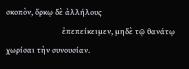σκοπὸν, ὅρκῳ δὲ ἀλλήλους
                            ἐπεπείκειμεν, μηδὲ τῷ θανάτῳ χωρίσαι τὴν συνουσίαν.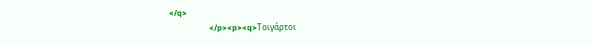</q>
                    </p><p><q>Τοιγάρτοι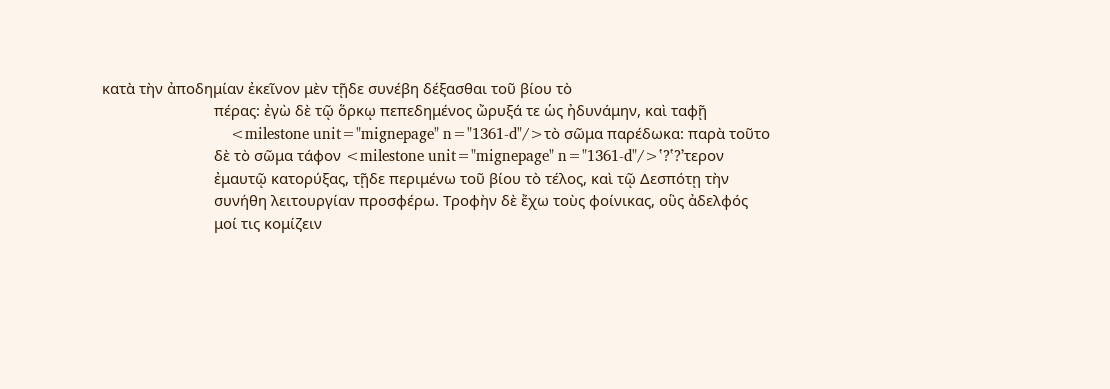κατὰ τὴν ἀποδημίαν ἐκεῖνον μὲν τῇδε συνέβη δέξασθαι τοῦ βίου τὸ
                            πέρας: ἐγὼ δὲ τῷ ὅρκῳ πεπεδημένος ὤρυξά τε ὡς ἠδυνάμην, καὶ ταφῇ
                                <milestone unit="mignepage" n="1361-d"/>τὸ σῶμα παρέδωκα: παρὰ τοῦτο
                            δὲ τὸ σῶμα τάφον <milestone unit="mignepage" n="1361-d"/>ʽ?ʽ?ʼτερον
                            ἐμαυτῷ κατορύξας, τῇδε περιμένω τοῦ βίου τὸ τέλος, καὶ τῷ Δεσπότῃ τὴν
                            συνήθη λειτουργίαν προσφέρω. Τροφὴν δὲ ἔχω τοὺς φοίνικας, οὓς ἀδελφός
                            μοί τις κομίζειν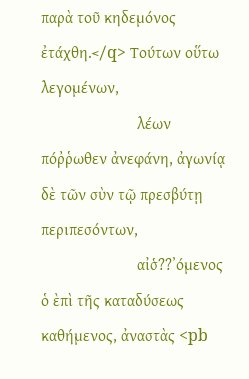παρὰ τοῦ κηδεμόνος ἐτάχθη.</q> Τούτων οὕτω λεγομένων,
                        λέων πόῤῥωθεν ἀνεφάνη, ἀγωνίᾳ δὲ τῶν σὺν τῷ πρεσβύτῃ περιπεσόντων,
                        αἰσ̔??ʼόμενος ὁ ὲπὶ τῆς καταδύσεως καθήμενος, ἀναστὰς <pb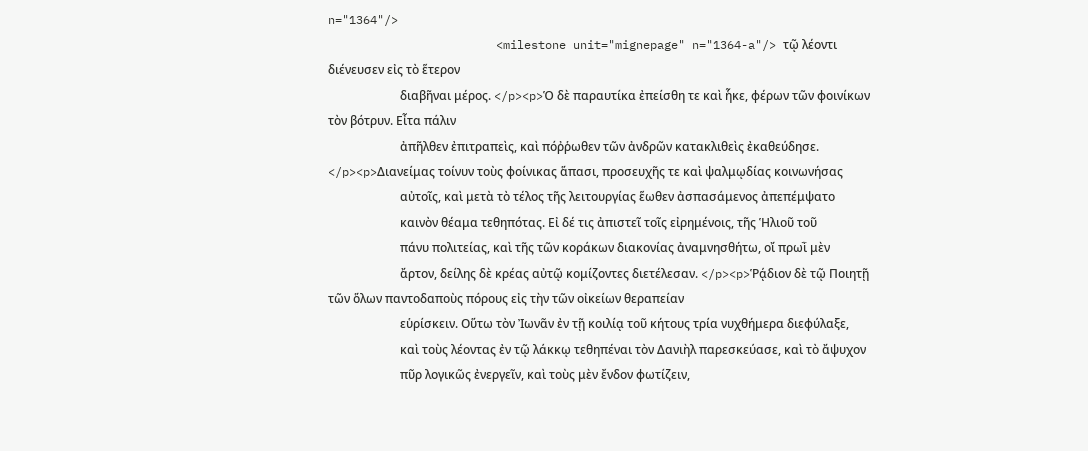n="1364"/>
                        <milestone unit="mignepage" n="1364-a"/> τῷ λέοντι διένευσεν εἰς τὸ ἕτερον
                        διαβῆναι μέρος. </p><p>Ὁ δὲ παραυτίκα ἐπείσθη τε καὶ ἧκε, φέρων τῶν φοινίκων τὸν βότρυν. Εἶτα πάλιν
                        ἀπῆλθεν ἐπιτραπεὶς, καὶ πόῤῥωθεν τῶν ἀνδρῶν κατακλιθεὶς ἐκαθεύδησε. </p><p>Διανείμας τοίνυν τοὺς φοίνικας ἅπασι, προσευχῆς τε καὶ ψαλμῳδίας κοινωνήσας
                        αὐτοῖς, καὶ μετὰ τὸ τέλος τῆς λειτουργίας ἕωθεν ἀσπασάμενος ἀπεπέμψατο
                        καινὸν θέαμα τεθηπότας. Εἰ δέ τις ἀπιστεῖ τοῖς εἰρημένοις, τῆς Ἡλιοῦ τοῦ
                        πάνυ πολιτείας, καὶ τῆς τῶν κοράκων διακονίας ἀναμνησθήτω, οἴ πρωῒ μὲν
                        ἄρτον, δείλης δὲ κρέας αὐτῷ κομίζοντες διετέλεσαν. </p><p>Ῥᾴδιον δὲ τῷ Ποιητῇ τῶν ὅλων παντοδαποὺς πόρους εἰς τὴν τῶν οἰκείων θεραπείαν
                        εὑρίσκειν. Οὕτω τὸν Ἰωνᾶν ἐν τῇ κοιλίᾳ τοῦ κήτους τρία νυχθήμερα διεφύλαξε,
                        καὶ τοὺς λέοντας ἐν τῷ λάκκῳ τεθηπέναι τὸν Δανιὴλ παρεσκεύασε, καὶ τὸ ἄψυχον
                        πῦρ λογικῶς ἐνεργεῖν, καὶ τοὺς μὲν ἔνδον φωτίζειν,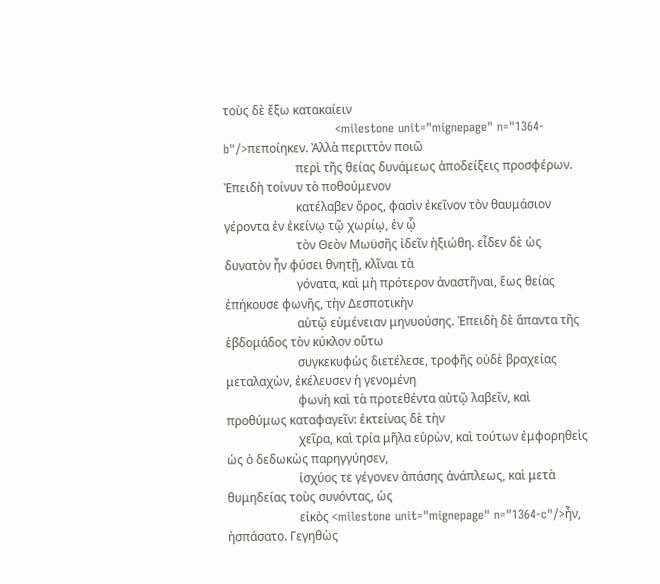τοὺς δὲ ἔξω κατακαίειν
                            <milestone unit="mignepage" n="1364-b"/>πεποίηκεν. Ἀλλὰ περιττὸν ποιῶ
                        περὶ τῆς θείας δυνάμεως ἀποδείξεις προσφέρων. Ἐπειδὴ τοίνυν τὸ ποθούμενον
                        κατέλαβεν ὄρος, φασὶν ἐκεῖνον τὸν θαυμάσιον γέροντα ἐν ἐκείνῳ τῷ χωρίῳ, ἐν ᾧ
                        τὸν Θεὸν Μωϋσῆς ἰδεῖν ἠξιώθη. εἶδεν δὲ ὡς δυνατὸν ἦν φύσει θνητῇ, κλῖναι τὰ
                        γόνατα, καὶ μὴ πρότερον ἀναστῆναι, ἕως θείας ἐπήκουσε φωνῆς, τὴν Δεσποτικὴν
                        αὐτῷ εὐμένειαν μηνυούσης. Ἐπειδὴ δὲ ἅπαντα τῆς ἑβδομάδος τὸν κύκλον οὕτω
                        συγκεκυφὼς διετέλεσε, τροφῆς οὐδὲ βραχείας μεταλαχὼν, ἐκέλευσεν ἡ γενομένη
                        φωνὴ καὶ τὰ προτεθέντα αὐτῷ λαβεῖν, καὶ προθύμως καταφαγεῖν: ἐκτείνας δὲ τὴν
                        χεῖρα, καὶ τρία μῆλα εὑρὼν, καὶ τούτων ἐμφορηθεὶς ὡς ὁ δεδωκὼς παρηγγύησεν,
                        ἰσχύος τε γέγονεν ἀπάσης ἀνάπλεως, καὶ μετὰ θυμηδείας τοὺς συνόντας, ὡς
                        εἰκὸς <milestone unit="mignepage" n="1364-c"/>ἦν, ἠσπάσατο. Γεγηθὼς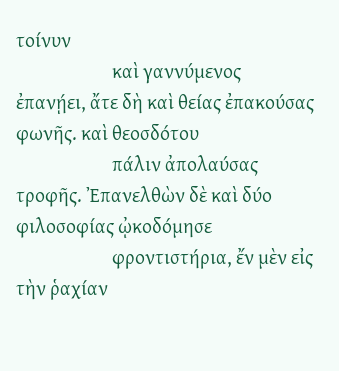τοίνυν
                        καὶ γαννύμενος ἐπανῄει, ἄτε δὴ καὶ θείας ἐπακούσας φωνῆς. καὶ θεοσδότου
                        πάλιν ἀπολαύσας τροφῆς. Ἐπανελθὼν δὲ καὶ δύο φιλοσοφίας ᾠκοδόμησε
                        φροντιστήρια, ἔν μὲν εἰς τὴν ῥαχίαν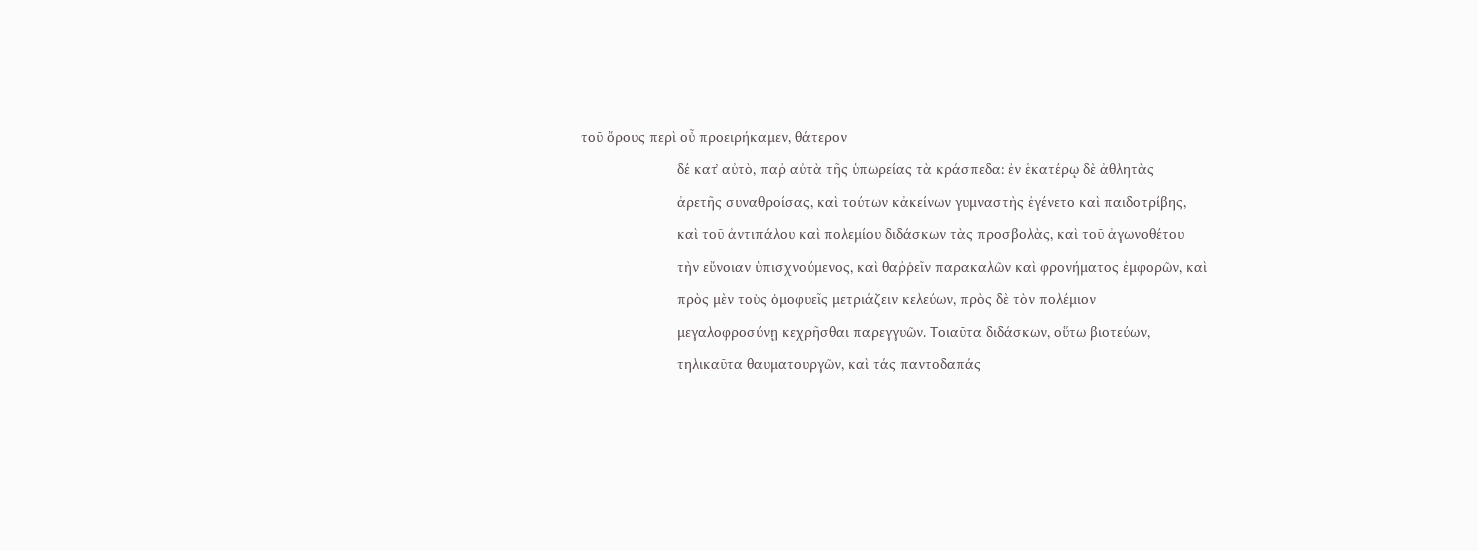τοῦ ὄρους περὶ οὖ προειρήκαμεν, θάτερον
                        δέ κατ̓ αὐτὸ, παῤ αὐτὰ τῆς ὑπωρείας τὰ κράσπεδα: ἐν ἑκατέρῳ δὲ ἀθλητὰς
                        ἀρετῆς συναθροίσας, καὶ τούτων κἀκείνων γυμναστὴς ἐγένετο καὶ παιδοτρίβης,
                        καὶ τοῦ ἀντιπάλου καὶ πολεμίου διδάσκων τὰς προσβολὰς, καὶ τοῦ ἀγωνοθέτου
                        τὴν εὔνοιαν ὑπισχνούμενος, καὶ θαῤῥεῖν παρακαλῶν καὶ φρονήματος ἐμφορῶν, καὶ
                        πρὸς μὲν τοὺς ὁμοφυεῖς μετριάζειν κελεύων, πρὸς δὲ τὸν πολέμιον
                        μεγαλοφροσύνῃ κεχρῆσθαι παρεγγυῶν. Τοιαῦτα διδάσκων, οὕτω βιοτεύων,
                        τηλικαῦτα θαυματουργῶν, καὶ τάς παντοδαπάς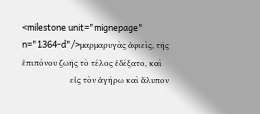<milestone unit="mignepage" n="1364-d"/>μαρμαρυγὰς ἀφιεὶς, τῆς ἐπιπόνου ζωῆς τὸ τέλος ἐδέξατο, καὶ
                        εἰς τὸν ἀγήρω καὶ ἄλυπον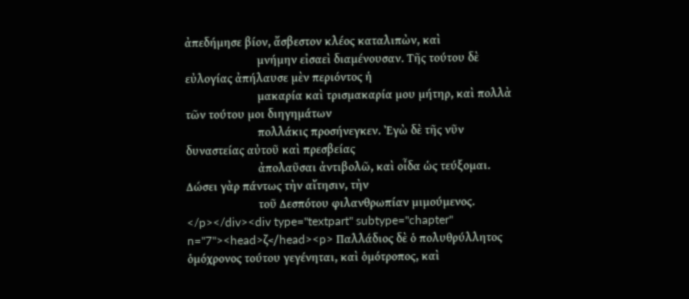ἀπεδήμησε βίον, ἄσβεστον κλέος καταλιπὼν, καὶ
                        μνήμην εἰσαεὶ διαμένουσαν. Τῆς τούτου δὲ εὐλογίας ἀπήλαυσε μὲν περιόντος ἡ
                        μακαρία καὶ τρισμακαρία μου μήτηρ, καὶ πολλὰ τῶν τούτου μοι διηγημάτων
                        πολλάκις προσήνεγκεν. Ἐγὼ δὲ τῆς νῦν δυναστείας αὐτοῦ καὶ πρεσβείας
                        ἀπολαῦσαι ἀντιβολῶ, καὶ οἶδα ὡς τεύξομαι. Δώσει γὰρ πάντως τὴν αἴτησιν, τὴν
                        τοῦ Δεσπότου φιλανθρωπίαν μιμούμενος. </p></div><div type="textpart" subtype="chapter" n="7"><head>ζ</head><p> Παλλάδιος δὲ ὁ πολυθρύλλητος ὁμόχρονος τούτου γεγένηται, καὶ ὁμότροπος, καὶ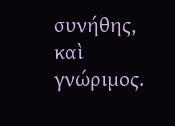συνήθης, καὶ γνώριμος.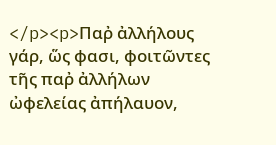</p><p>Παῤ ἀλλήλους γάρ, ὥς φασι, φοιτῶντες τῆς παῤ ἀλλήλων ὠφελείας ἀπήλαυον,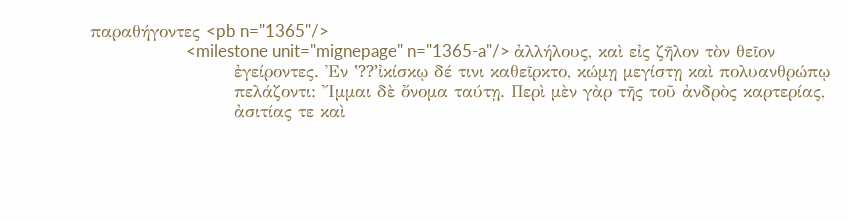παραθήγοντες <pb n="1365"/>
                        <milestone unit="mignepage" n="1365-a"/> ἀλλήλους, καὶ εἰς ζῆλον τὸν θεῖον
                        ἐγείροντες. Ἐν ʽ??ʼἰκίσκῳ δέ τινι καθεῖρκτο, κώμῃ μεγίστῃ καὶ πολυανθρώπῳ
                        πελάζοντι: Ἴμμαι δὲ ὄνομα ταύτῃ. Περὶ μὲν γὰρ τῆς τοῦ ἀνδρὸς καρτερίας,
                        ἀσιτίας τε καὶ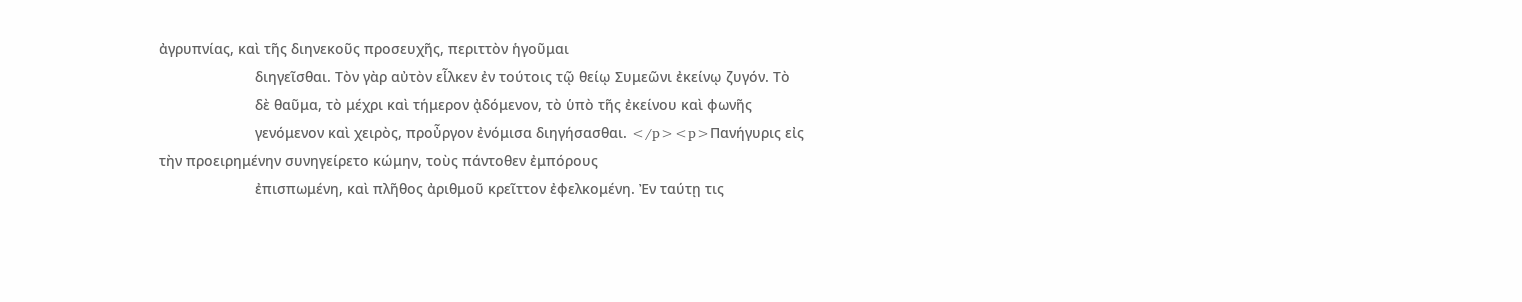ἀγρυπνίας, καὶ τῆς διηνεκοῦς προσευχῆς, περιττὸν ἡγοῦμαι
                        διηγεῖσθαι. Τὸν γὰρ αὐτὸν εἷλκεν ἐν τούτοις τῷ θείῳ Συμεῶνι ἐκείνῳ ζυγόν. Τὸ
                        δὲ θαῦμα, τὸ μέχρι καὶ τήμερον ᾀδόμενον, τὸ ὑπὸ τῆς ἐκείνου καὶ φωνῆς
                        γενόμενον καὶ χειρὸς, προὖργον ἐνόμισα διηγήσασθαι. </p><p>Πανήγυρις εἰς τὴν προειρημένην συνηγείρετο κώμην, τοὺς πάντοθεν ἐμπόρους
                        ἐπισπωμένη, καὶ πλῆθος ἀριθμοῦ κρεῖττον ἐφελκομένη. Ἐν ταύτῃ τις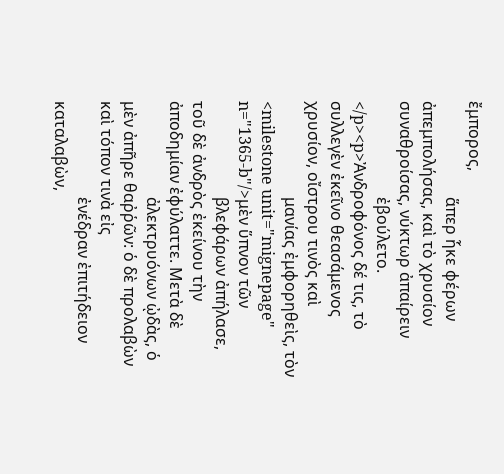ἔμπορος,
                        ἅπερ ἧκε φέρων ἀπεμπολήσας, καὶ τὸ χρυσίον συναθροίσας, νύκτωρ ἀπαίρειν
                        ἐβούλετο. </p><p>Ἀνδροφόνος δέ τις, τὸ συλλεγὲν ἐκεῖνο θεασάμενος χρυσίον, οἴστρου τινὸς καὶ
                        μανίας ἐμφορηθεὶς, τὸν <milestone unit="mignepage" n="1365-b"/>μὲν ὕπνον τῶν
                        βλεφάρων ἀπήλασε, τοῦ δὲ ἀνδρὸς ἐκείνου τὴν ἀποδημίαν ἐφύλαττε. Μετὰ δὲ
                        ἀλεκτρυόνων ᾠδὰς, ὁ μὲν ἀπῆρε θαῤῥῶν: ὁ δὲ προλαβὼν καὶ τόπον τινὰ εἰς
                        ἐνέδραν ἐπιτήδειον καταλαβὼν,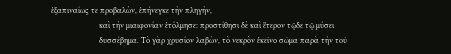ἐξαπιναίως τε προβαλὼν, ἐπήνεγκε τὴν πληγὴν,
                        καὶ τὴν μιαιφονίαν ἐτόλμησε: προστίθησι δὲ καὶ ἕτερον τῷδε τῷ μύσει
                        δυσσέβημα. Τὸ γὰρ χρυσίον λαβὼν, τὸ νεκρὸν ἐκεῖνο σῶμα παρὰ τὴν τοῦ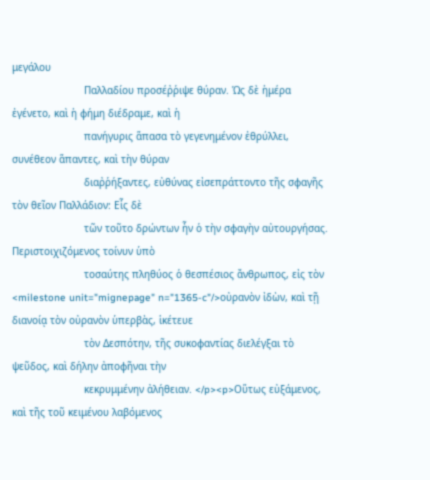μεγάλου
                        Παλλαδίου προσέῤῥιψε θύραν. Ὡς δὲ ἡμέρα ἐγένετο, καὶ ἡ φήμη διέδραμε, καὶ ἡ
                        πανήγυρις ἅπασα τὸ γεγενημένον ἐθρύλλει, συνέθεον ἅπαντες, καὶ τὴν θύραν
                        διαῤῥήξαντες, εὐθύνας εἰσεπράττοντο τῆς σφαγῆς τὸν θεῖον Παλλάδιον: Εἷς δὲ
                        τῶν τοῦτο δρώντων ἦν ὁ τὴν σφαγὴν αὐτουργήσας. Περιστοιχιζόμενος τοίνυν ὑπὸ
                        τοσαύτης πληθύος ὁ θεσπέσιος ἄνθρωπος, εἰς τὸν <milestone unit="mignepage" n="1365-c"/>οὐρανὸν ἰδὼν, καὶ τῇ διανοίᾳ τὸν οὐρανὸν ὑπερβὰς, ἱκέτευε
                        τὸν Δεσπότην, τῆς συκοφαντίας διελέγξαι τὸ ψεῦδος, καὶ δήλην ἀποφῆναι τὴν
                        κεκρυμμένην ἀλήθειαν. </p><p>Οὕτως εὐξάμενος, καὶ τῆς τοῦ κειμένου λαβόμενος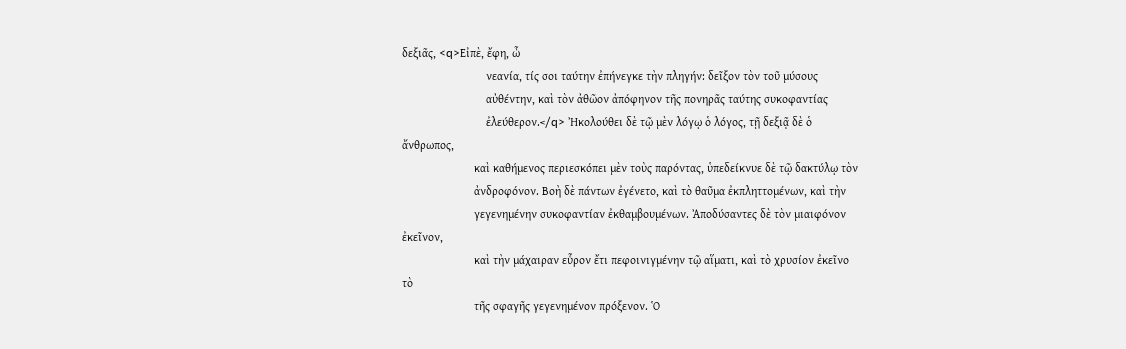δεξιᾶς, <q>Εἰπὲ, ἔφη, ὦ
                            νεανία, τίς σοι ταύτην ἐπήνεγκε τὴν πληγήν: δεῖξον τὸν τοῦ μύσους
                            αὐθέντην, καὶ τὸν ἀθῶον ἀπόφηνον τῆς πονηρᾶς ταύτης συκοφαντίας
                            ἐλεύθερον.</q> Ἠκολούθει δὲ τῷ μὲν λόγῳ ὁ λόγος, τῇ δεξιᾷ δὲ ὁ ἄνθρωπος,
                        καὶ καθήμενος περιεσκόπει μὲν τοὺς παρόντας, ὑπεδείκνυε δὲ τῷ δακτύλῳ τὸν
                        ἀνδροφόνον. Βοὴ δὲ πάντων ἐγένετο, καὶ τὸ θαῦμα ἐκπληττομένων, καὶ τὴν
                        γεγενημένην συκοφαντίαν ἐκθαμβουμένων. Ἀποδύσαντες δὲ τὸν μιαιφόνον ἐκεῖνον,
                        καὶ τὴν μάχαιραν εὗρον ἔτι πεφοινιγμένην τῷ αἵματι, καὶ τὸ χρυσίον ἐκεῖνο τὸ
                        τῆς σφαγῆς γεγενημένον πρόξενον. Ὁ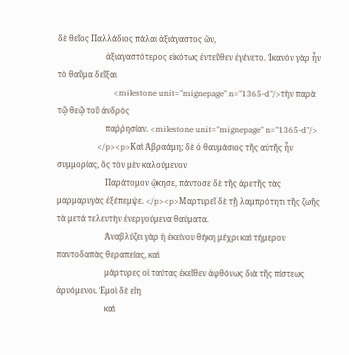δὲ θεῖος Παλλάδιος πάλαι ἀξιάγαστος ὤν,
                        ἀξιαγαστότερος εἰκότως ἐντεῦθεν ἐγένετο. Ἱκανὸν γὰρ ἦν τὸ θαῦμα δεῖξαι
                            <milestone unit="mignepage" n="1365-d"/>τὴν παρὰ τῷ θεῷ τοῦ ἀνδρὸς
                        παῤῥησίαν. <milestone unit="mignepage" n="1365-d"/>
                    </p><p>Καὶ Ἀβραάμη; δὲ ὁ θαυμάσιος τῆς αὐτῆς ἦν συμμορίας, ὅς τὸν μὲν καλούμενον
                        Παράτομον ᾤκησε, πάντοσε δὲ τῆς ἀρετῆς τὰς μαρμαρυγὰς ἐξέπεμψε. </p><p>Μαρτυρεῖ δὲ τῇ λαμπρότητι τῆς ζωῆς τὰ μετά τελευτὴν ἐνεργούμενα θαύματα.
                        Ἀναβλύζει γὰρ ἡ ἐκείνου θήκη μέχρι καὶ τήμερον παντοδαπὰς θεραπείας, καὶ
                        μάρτυρες οἱ ταύτας ἐκεῖθεν ἀφθόνως διὰ τῆς πίστεως ἀρυόμενοι. Ἐμοὶ δὲ εἴη
                        καὶ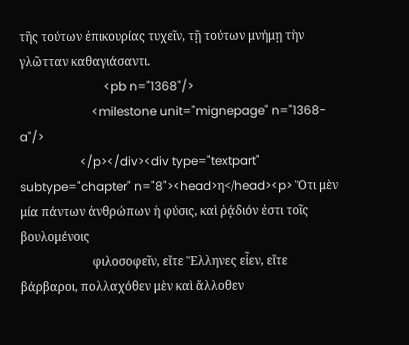τῆς τούτων ἐπικουρίας τυχεῖν, τῇ τούτων μνήμῃ τὴν γλῶτταν καθαγιάσαντι.
                            <pb n="1368"/>
                        <milestone unit="mignepage" n="1368-a"/>
                    </p></div><div type="textpart" subtype="chapter" n="8"><head>η</head><p> Ὅτι μὲν μία πάντων ἀνθρώπων ἡ φύσις, καὶ ῥᾴδιόν ἐστι τοῖς βουλομένοις
                        φιλοσοφεῖν, εἴτε Ἕλληνες εἶεν, εἴτε βάρβαροι, πολλαχόθεν μὲν καὶ ἄλλοθεν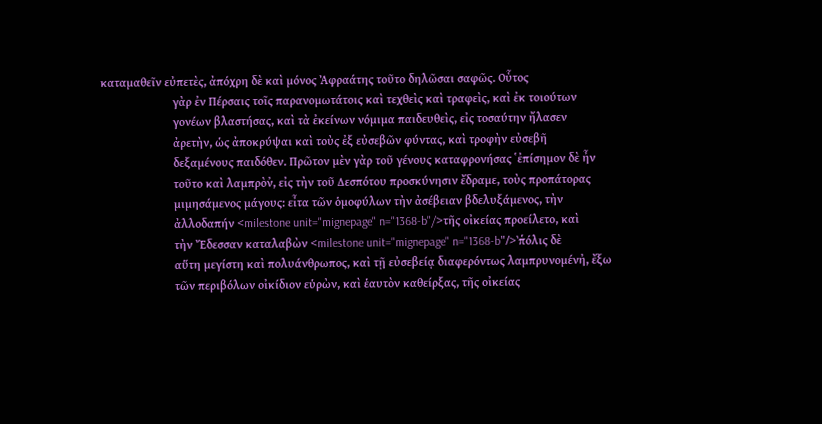καταμαθεῖν εὐπετὲς, ἀπόχρη δὲ καὶ μόνος Ἀφραάτης τοῦτο δηλῶσαι σαφῶς. Οὗτος
                        γὰρ ἐν Πέρσαις τοῖς παρανομωτάτοις καὶ τεχθεὶς καὶ τραφεὶς, καὶ ἐκ τοιούτων
                        γονέων βλαστήσας, καὶ τὰ ἐκείνων νόμιμα παιδευθεὶς, εἰς τοσαύτην ἤλασεν
                        ἀρετὴν, ὡς ἀποκρύψαι καὶ τοὺς ἐξ εὐσεβῶν φύντας, καὶ τροφὴν εὐσεβῆ
                        δεξαμένους παιδόθεν. Πρῶτον μὲν γὰρ τοῦ γένους καταφρονήσας ʽἐπίσημον δὲ ἦν
                        τοῦτο καὶ λαμπρὸν̓, εἰς τὴν τοῦ Δεσπότου προσκύνησιν ἔδραμε, τοὺς προπάτορας
                        μιμησάμενος μάγους: εἶτα τῶν ὁμοφύλων τὴν ἀσέβειαν βδελυξάμενος, τὴν
                        ἀλλοδαπήν <milestone unit="mignepage" n="1368-b"/>τῆς οἰκείας προείλετο, καὶ
                        τὴν Ἔδεσσαν καταλαβὼν <milestone unit="mignepage" n="1368-b"/>ʽπ̔όλις δὲ
                        αὕτη μεγίστη καὶ πολυάνθρωπος, καὶ τῇ εὐσεβείᾳ διαφερόντως λαμπρυνομένἠ, ἔξω
                        τῶν περιβόλων οἰκίδιον εὑρὼν, καὶ ἑαυτὸν καθείρξας, τῆς οἰκείας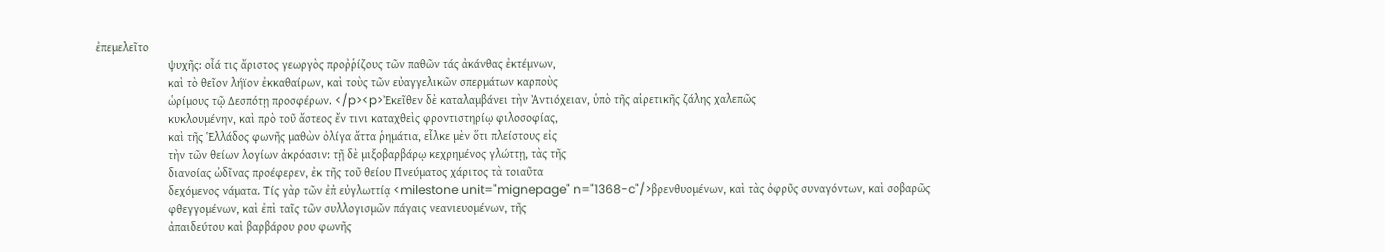ἐπεμελεῖτο
                        ψυχῆς: οἶά τις ἄριστος γεωργὸς προῤῥίζους τῶν παθῶν τάς ἀκάνθας ἐκτέμνων,
                        καὶ τὸ θεῖον λήϊον ἐκκαθαίρων, καὶ τοὺς τῶν εὐαγγελικῶν σπερμάτων καρποὺς
                        ὡρίμους τῷ Δεσπότῃ προσφέρων. </p><p>Ἐκεῖθεν δὲ καταλαμβάνει τὴν Ἀντιόχειαν, ὑπὸ τῆς αἱρετικῆς ζάλης χαλεπῶς
                        κυκλουμένην, καὶ πρὸ τοῦ ἄστεος ἔν τινι καταχθεὶς φροντιστηρίῳ φιλοσοφίας,
                        καὶ τῆς Ἑλλάδος φωνῆς μαθὼν ὀλίγα ἄττα ῥημάτια, εἷλκε μὲν ὅτι πλείστους εἰς
                        τὴν τῶν θείων λογίων ἀκρόασιν: τῇ δὲ μιξοβαρβάρῳ κεχρημένος γλώττῃ, τὰς τῆς
                        διανοίας ὠδῖνας προέφερεν, ἐκ τῆς τοῦ θείου Πνεύματος χάριτος τὰ τοιαῦτα
                        δεχόμενος νάματα. Τίς γὰρ τῶν ἐπ̓ εὐγλωττίᾳ <milestone unit="mignepage" n="1368-c"/>βρενθυομένων, καὶ τὰς ὀφρῦς συναγόντων, καὶ σοβαρῶς
                        φθεγγομένων, καὶ ἐπὶ ταῖς τῶν συλλογισμῶν πάγαις νεανιευομένων, τῆς
                        ἀπαιδεύτου καὶ βαρβάρου ρου φωνῆς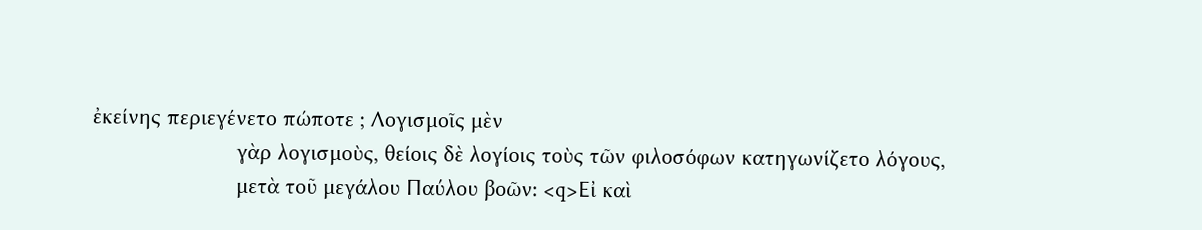ἐκείνης περιεγένετο πώποτε ; Λογισμοῖς μὲν
                        γὰρ λογισμοὺς, θείοις δὲ λογίοις τοὺς τῶν φιλοσόφων κατηγωνίζετο λόγους,
                        μετὰ τοῦ μεγάλου Παύλου βοῶν: <q>Εἰ καὶ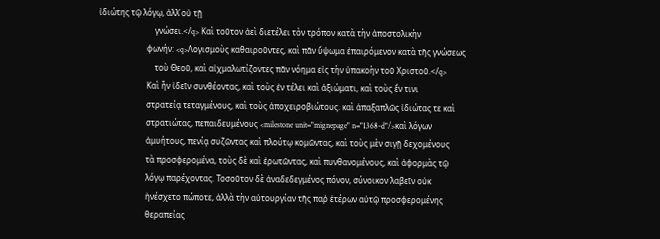ἰδιώτης τῷ λόγῳ, ἀλλ̓ οὐ τῇ
                            γνώσει.</q> Καὶ τοῦτον ἀεὶ διετέλει τὸν τρόπον κατὰ τὴν ἀποστολικὴν
                        φωνήν: <q>Λογισμοὺς καθαιροῦντες, καὶ πᾶν ὕψωμα ἐπαιρόμενον κατὰ τῆς γνώσεως
                            τοὺ Θεοῦ, καὶ αἰχμαλωτίζοντες πᾶν νόημα εἰς τὴν ὑπακοὴν τοῦ Χριστοῦ.</q>
                        Καὶ ἦν ἰδεῖν συνθέοντας, καὶ τοὺς ἐν τέλει καὶ ἀξιώματι, καὶ τοὺς ἔν τινι
                        στρατείᾳ τεταγμένους, καὶ τοὺς ἀποχειροβιώτους. καὶ ἁπαξαπλῶς ἰδιώτας τε καὶ
                        στρατιώτας, πεπαιδευμένους <milestone unit="mignepage" n="1368-d"/>καὶ λόγων
                        ἀμυήτους, πενίᾳ συζῶντας καὶ πλούτῳ κομῶντας, καὶ τοὺς μὲν σιγῇ δεχομένους
                        τὰ προσφερομένα, τοὺς δὲ καὶ ἐρωτῶντας, καὶ πυνθανομένους, καὶ ἀφορμὰς τῷ
                        λόγῳ παρέχοντας. Τοσοῦτον δὲ ἀναδεδεγμένος πόνον, σύνοικον λαβεῖν οὐκ
                        ἠνέσχετο πώποτε, ἀλλὰ τὴν αὐτουργίαν τῆς παῤ ἑτέρων αὐτῷ προσφερομένης
                        θεραπείας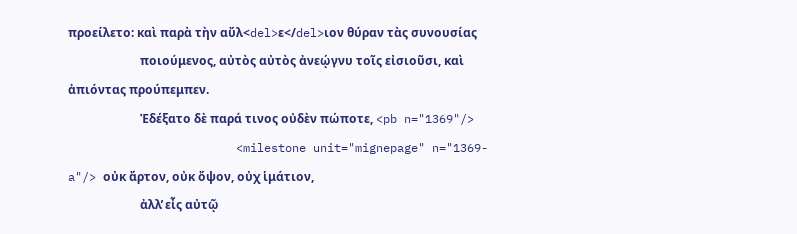προείλετο: καὶ παρὰ τὴν αὔλ<del>ε</del>ιον θύραν τὰς συνουσίας
                        ποιούμενος, αὐτὸς αὐτὸς ἀνεῴγνυ τοῖς εἰσιοῦσι, καὶ ἀπιόντας προύπεμπεν.
                        Ἐδέξατο δὲ παρά τινος οὐδὲν πώποτε, <pb n="1369"/>
                        <milestone unit="mignepage" n="1369-a"/> οὐκ ἄρτον, οὐκ ὄψον, οὐχ ἱμάτιον,
                        ἀλλ̓ εἶς αὐτῷ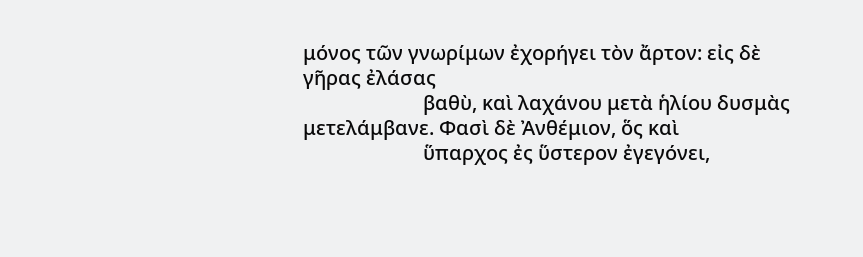μόνος τῶν γνωρίμων ἐχορήγει τὸν ἄρτον: εἰς δὲ γῆρας ἐλάσας
                        βαθὺ, καὶ λαχάνου μετὰ ἡλίου δυσμὰς μετελάμβανε. Φασὶ δὲ Ἀνθέμιον, ὅς καὶ
                        ὕπαρχος ἐς ὕστερον ἐγεγόνει,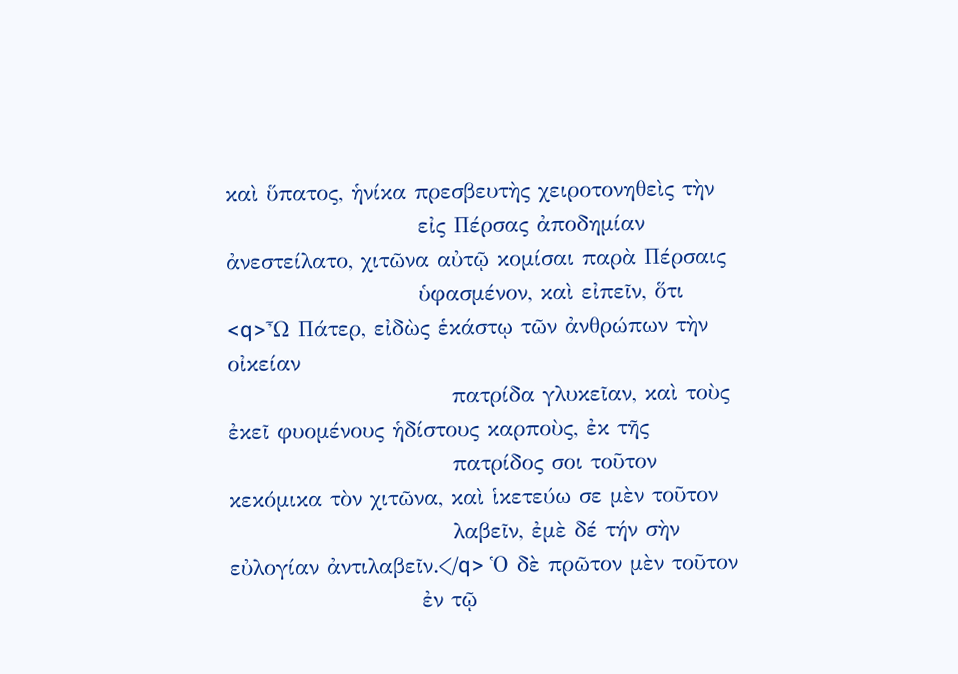καὶ ὕπατος, ἡνίκα πρεσβευτὴς χειροτονηθεὶς τὴν
                        εἰς Πέρσας ἀποδημίαν ἀνεστείλατο, χιτῶνα αὐτῷ κομίσαι παρὰ Πέρσαις
                        ὑφασμένον, καὶ εἰπεῖν, ὅτι <q>Ὦ Πάτερ, εἰδὼς ἑκάστῳ τῶν ἀνθρώπων τὴν οἰκείαν
                            πατρίδα γλυκεῖαν, καὶ τοὺς ἐκεῖ φυομένους ἡδίστους καρποὺς, ἐκ τῆς
                            πατρίδος σοι τοῦτον κεκόμικα τὸν χιτῶνα, καὶ ἱκετεύω σε μὲν τοῦτον
                            λαβεῖν, ἐμὲ δέ τήν σὴν εὐλογίαν ἀντιλαβεῖν.</q> Ὁ δὲ πρῶτον μὲν τοῦτον
                        ἐν τῷ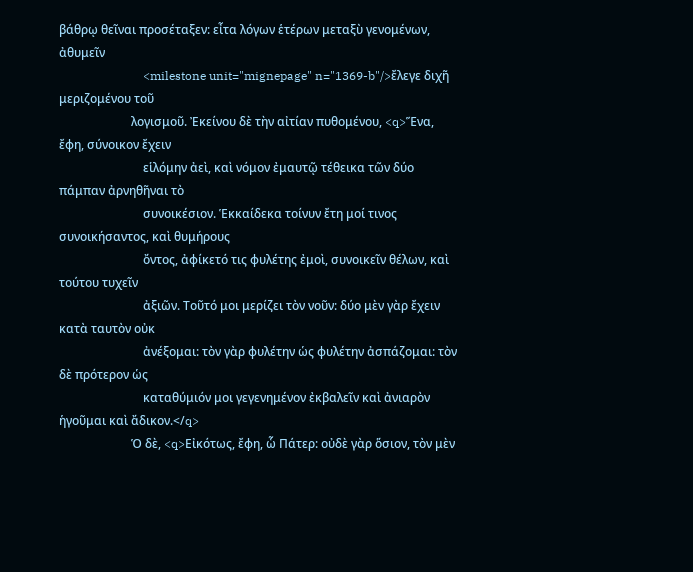βάθρῳ θεῖναι προσέταξεν: εἶτα λόγων ἑτέρων μεταξὺ γενομένων, ἀθυμεῖν
                            <milestone unit="mignepage" n="1369-b"/>ἔλεγε διχῆ μεριζομένου τοῦ
                        λογισμοῦ. Ἐκείνου δὲ τὴν αἰτίαν πυθομένου, <q>Ἕνα, ἔφη, σύνοικον ἔχειν
                            εἱλόμην ἀεὶ, καὶ νόμον ἐμαυτῷ τέθεικα τῶν δύο πάμπαν ἀρνηθῆναι τὸ
                            συνοικέσιον. Ἑκκαίδεκα τοίνυν ἔτη μοί τινος συνοικήσαντος, καὶ θυμήρους
                            ὄντος, ἀφίκετό τις φυλέτης ἐμοὶ, συνοικεῖν θέλων, καὶ τούτου τυχεῖν
                            ἀξιῶν. Τοῦτό μοι μερίζει τὸν νοῦν: δύο μὲν γὰρ ἔχειν κατὰ ταυτὸν οὐκ
                            ἀνέξομαι: τὸν γὰρ φυλέτην ὡς φυλέτην ἀσπάζομαι: τὸν δὲ πρότερον ὡς
                            καταθύμιόν μοι γεγενημένον ἐκβαλεῖν καὶ ἀνιαρὸν ἡγοῦμαι καὶ ἄδικον.</q>
                        Ὁ δὲ, <q>Εἰκότως, ἔφη, ὧ Πάτερ: οὐδὲ γὰρ ὅσιον, τὸν μὲν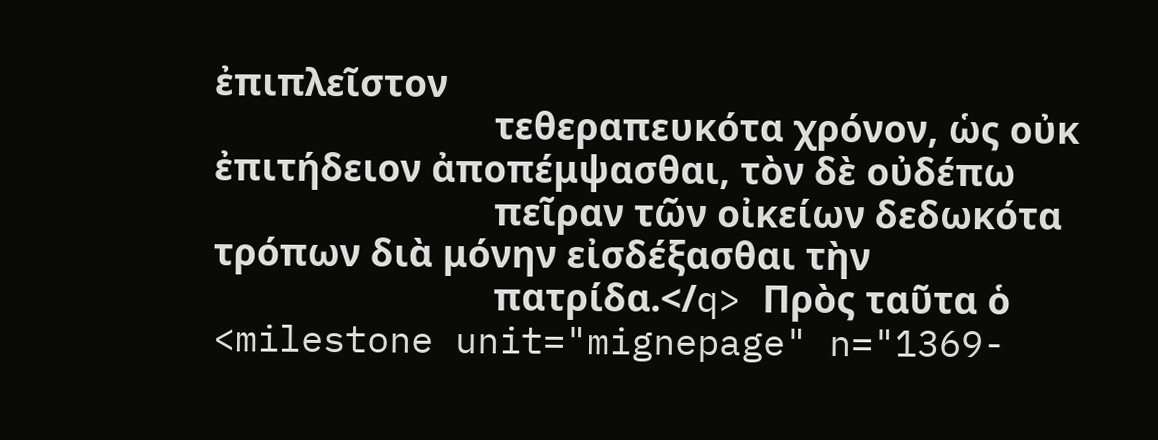ἐπιπλεῖστον
                            τεθεραπευκότα χρόνον, ὡς οὐκ ἐπιτήδειον ἀποπέμψασθαι, τὸν δὲ οὐδέπω
                            πεῖραν τῶν οἰκείων δεδωκότα τρόπων διὰ μόνην εἰσδέξασθαι τὴν
                            πατρίδα.</q> Πρὸς ταῦτα ὁ <milestone unit="mignepage" n="1369-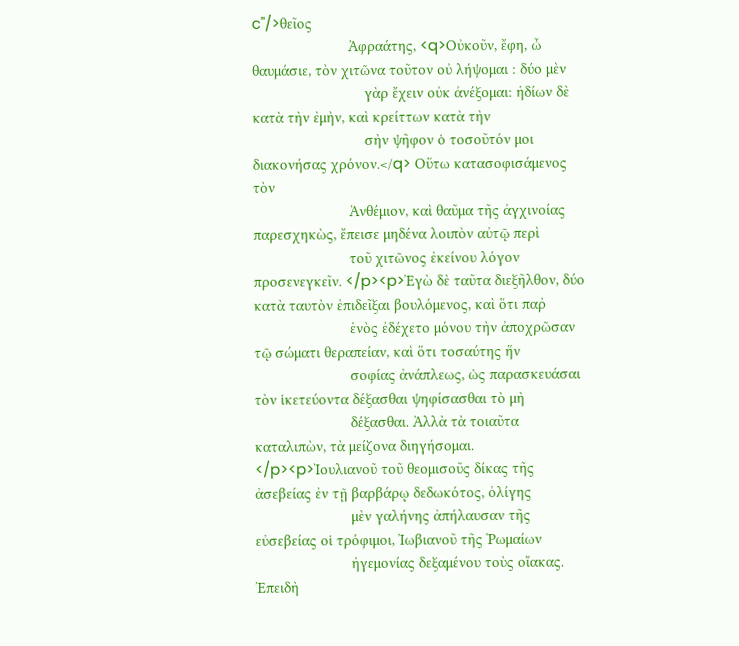c"/>θεῖος
                        Ἀφραάτης, <q>Οὐκοῦν, ἔφη, ὦ θαυμάσιε, τὸν χιτῶνα τοῦτον οὐ λήψομαι : δύο μὲν
                            γὰρ ἔχειν οὐκ ἀνέξομαι: ἡδίων δὲ κατὰ τὴν ἐμὴν, καὶ κρείττων κατὰ τὴν
                            σὴν ψῆφον ὁ τοσοῦτόν μοι διακονήσας χρόνον.</q> Οὕτω κατασοφισάμενος τὸν
                        Ἀνθέμιον, καὶ θαῦμα τῆς ἀγχινοίας παρεσχηκὼς, ἔπεισε μηδένα λοιπὸν αὐτῷ περὶ
                        τοῦ χιτῶνος ἐκείνου λόγον προσενεγκεῖν. </p><p>Ἐγὼ δὲ ταῦτα διεξῆλθον, δύο κατὰ ταυτὸν ἐπιδεῖξαι βουλόμενος, καὶ ὅτι παῤ
                        ἑνὸς ἐδέχετο μόνου τὴν ἀποχρῶσαν τῷ σώματι θεραπείαν, καὶ ὅτι τοσαύτης ἥν
                        σοφίας ἀνάπλεως, ὡς παρασκευάσαι τὸν ἱκετεύοντα δέξασθαι ψηφίσασθαι τὸ μὴ
                        δέξασθαι. Ἀλλὰ τὰ τοιαῦτα καταλιπὼν, τὰ μείζονα διηγήσομαι. </p><p>Ἰουλιανοῦ τοῦ θεομισοῦς δίκας τῆς ἀσεβείας ἐν τῇ βαρβάρῳ δεδωκότος, ὀλίγης
                        μὲν γαλήνης ἀπήλαυσαν τῆς εὐσεβείας οἱ τρόφιμοι, Ἰωβιανοῦ τῆς Ῥωμαίων
                        ἡγεμονίας δεξαμένου τοὺς οἴακας. Ἐπειδὴ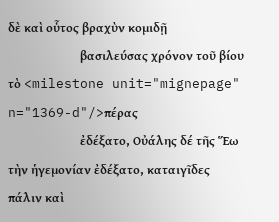δὲ καὶ οὗτος βραχὺν κομιδῇ
                        βασιλεύσας χρόνον τοῦ βίου τὸ <milestone unit="mignepage" n="1369-d"/>πέρας
                        ἐδέξατο, Οὐάλης δέ τῆς Ἕω τὴν ἡγεμονίαν ἐδέξατο, καταιγῖδες πάλιν καὶ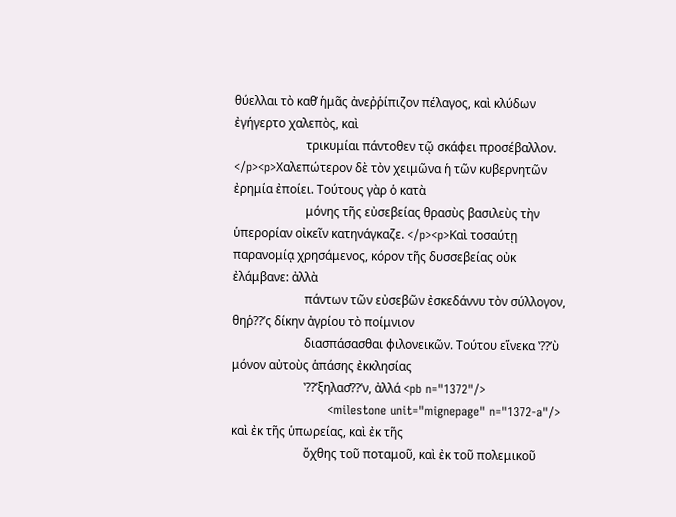θύελλαι τὸ καθ̓ ἡμᾶς ἀνεῤῥίπιζον πέλαγος, καὶ κλύδων ἐγήγερτο χαλεπὸς, καὶ
                        τρικυμίαι πάντοθεν τῷ σκάφει προσέβαλλον. </p><p>Χαλεπώτερον δὲ τὸν χειμῶνα ἡ τῶν κυβερνητῶν ἐρημία ἐποίει. Τούτους γὰρ ὁ κατὰ
                        μόνης τῆς εὐσεβείας θρασὺς βασιλεὺς τὴν ὑπερορίαν οἰκεῖν κατηνάγκαζε. </p><p>Καὶ τοσαύτῃ παρανομίᾳ χρησάμενος, κόρον τῆς δυσσεβείας οὐκ ἐλάμβανε: ἀλλὰ
                        πάντων τῶν εὐσεβῶν ἐσκεδάννυ τὸν σύλλογον, θηῥ??ʼς δίκην ἀγρίου τὸ ποίμνιον
                        διασπάσασθαι φιλονεικῶν. Τούτου εἵνεκα ʽ??ʼὺ μόνον αὐτοὺς ἁπάσης ἐκκλησίας
                        ʽ??ʼξηλασ̔??ʼν, ἀλλά <pb n="1372"/>
                        <milestone unit="mignepage" n="1372-a"/> καὶ ἐκ τῆς ὑπωρείας, καὶ ἐκ τῆς
                        ὄχθης τοῦ ποταμοῦ, καὶ ἐκ τοῦ πολεμικοῦ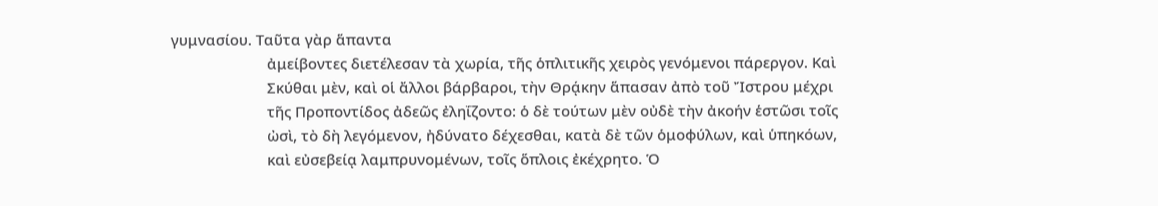γυμνασίου. Ταῦτα γὰρ ἅπαντα
                        ἀμείβοντες διετέλεσαν τὰ χωρία, τῆς ὁπλιτικῆς χειρὸς γενόμενοι πάρεργον. Καὶ
                        Σκύθαι μὲν, καὶ οἱ ἄλλοι βάρβαροι, τὴν Θρᾴκην ἅπασαν ἀπὸ τοῦ Ἴστρου μέχρι
                        τῆς Προποντίδος ἀδεῶς ἐληΐζοντο: ὁ δὲ τούτων μὲν οὐδὲ τὴν ἀκοήν ἑστῶσι τοῖς
                        ὠσὶ, τὸ δὴ λεγόμενον, ἠδύνατο δέχεσθαι, κατὰ δὲ τῶν ὁμοφύλων, καὶ ὑπηκόων,
                        καὶ εὐσεβείᾳ λαμπρυνομένων, τοῖς ὅπλοις ἐκέχρητο. Ὁ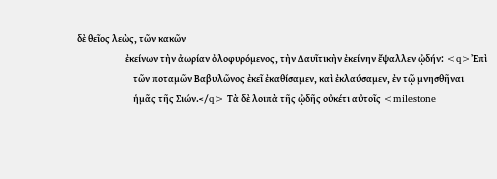δὲ θεῖος λεὼς, τῶν κακῶν
                        ἐκείνων τὴν ἀωρίαν ὀλοφυρόμενος, τὴν Δαυῖτικὴν ἐκείνην ἔψαλλεν ᾠδήν: <q>Ἐπὶ
                            τῶν ποταμῶν Βαβυλῶνος ἐκεῖ ἐκαθίσαμεν, καὶ ἐκλαύσαμεν, ἐν τῷ μνησθῆναι
                            ἡμᾶς τῆς Σιών.</q> Τὰ δὲ λοιπὰ τῆς ᾠδῆς οὐκέτι αὐτοῖς <milestone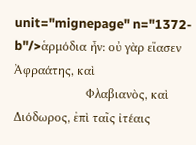unit="mignepage" n="1372-b"/>ἁρμόδια ἦν: οὐ γὰρ εἴασεν Ἀφραάτης, καὶ
                        Φλαβιανὸς, καὶ Διόδωρος, ἐπὶ ταῖς ἰτέαις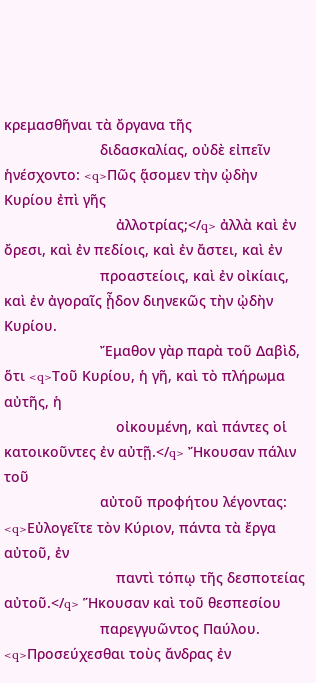κρεμασθῆναι τὰ ὄργανα τῆς
                        διδασκαλίας, οὐδὲ εἰπεῖν ἡνέσχοντο: <q>Πῶς ᾅσομεν τὴν ᾠδὴν Κυρίου ἐπὶ γῆς
                            ἀλλοτρίας;</q> ἀλλὰ καὶ ἐν ὄρεσι, καὶ ἐν πεδίοις, καὶ ἐν ἄστει, καὶ ἐν
                        προαστείοις, καὶ ἐν οἰκίαις, καὶ ἐν ἀγοραῖς ᾖδον διηνεκῶς τὴν ᾠδὴν Κυρίου.
                        Ἔμαθον γὰρ παρὰ τοῦ Δαβὶδ, ὅτι <q>Τοῦ Κυρίου, ἡ γῆ, καὶ τὸ πλήρωμα αὐτῆς, ἡ
                            οἰκουμένη, καὶ πάντες οἱ κατοικοῦντες ἐν αὐτῇ.</q> Ἤκουσαν πάλιν τοῦ
                        αὐτοῦ προφήτου λέγοντας: <q>Εὐλογεῖτε τὸν Κύριον, πάντα τὰ ἔργα αὐτοῦ, ἐν
                            παντὶ τόπῳ τῆς δεσποτείας αὐτοῦ.</q> Ἥκουσαν καὶ τοῦ θεσπεσίου
                        παρεγγυῶντος Παύλου. <q>Προσεύχεσθαι τοὺς ἄνδρας ἐν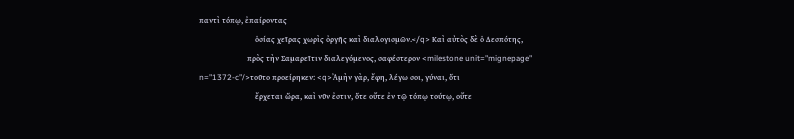παντὶ τόπῳ, ἐπαίροντας
                            ὁσίας χεῖρας χωρὶς ὀργῆς καὶ διαλογισμῶν.</q> Καὶ αὐτὸς δὲ ὁ Δεσπότης,
                        πρὸς τὴν Σαμαρεῖτιν διαλεγόμενος, σαφέστερον <milestone unit="mignepage" n="1372-c"/>τοῦτο προείρηκεν: <q>Ἀμὴν γὰρ, ἔφη, λέγω σοι, γύναι, ὅτι
                            ἔρχεται ὥρα, καὶ νῦν ἐστιν, ὅτε οὔτε ἐν τῷ τόπῳ τούτῳ, οὔτε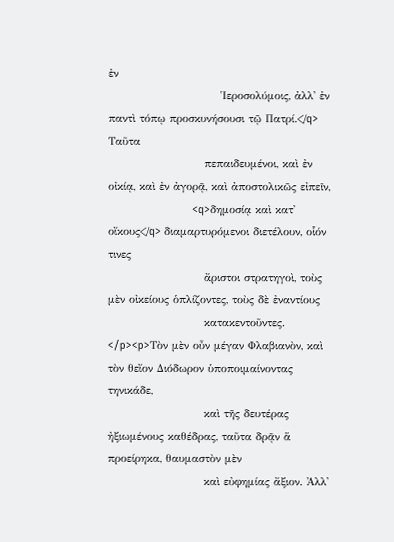ἐν
                            Ἱεροσολύμοις, ἀλλ̓ ἐν παντὶ τόπῳ προσκυνήσουσι τῷ Πατρί.</q> Ταῦτα
                        πεπαιδευμένοι, καὶ ἐν οἰκίᾳ, καὶ ἐν ἀγορᾷ, καὶ ἀποστολικῶς εἰπεῖν,
                            <q>δημοσίᾳ καὶ κατ̓ οἴκους</q> διαμαρτυρόμενοι διετέλουν, οἷόν τινες
                        ἄριστοι στρατηγοὶ, τοὺς μὲν οἰκείους ὁπλίζοντες, τοὺς δὲ ἐναντίους
                        κατακεντοῦντες. </p><p>Τὸν μὲν οὖν μέγαν Φλαβιανὸν, καὶ τὸν θεἴον Διόδωρον ὑποποιμαίνοντας τηνικάδε,
                        καὶ τῆς δευτέρας ἠξιωμένους καθέδρας, ταῦτα δρᾷν ἅ προείρηκα, θαυμαστὸν μὲν
                        καὶ εὐφημίας ἄξιον. Ἀλλ̓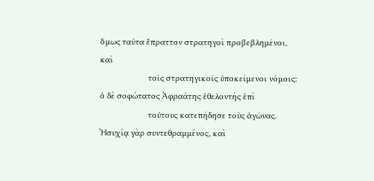ὅμως ταῦτα ἔπραττον στρατηγοὶ προβεβλημένοι, καὶ
                        τοῖς στρατηγικοῖς ὑποκείμενοι νόμοις: ὁ δὲ σοφώτατος Ἀφραάτης ἐθελοντὴς ἐπὶ
                        τούτους κατεπήδησε τοὺς ἀγῶνας. Ἡσυχίᾳ γὰρ συντεθραμμένος, καὶ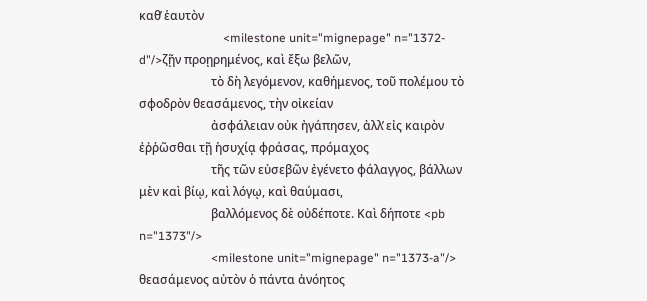καθ̓ ἑαυτὸν
                            <milestone unit="mignepage" n="1372-d"/>ζῇν προῃρημένος, καὶ ἔξω βελῶν,
                        τὸ δὴ λεγόμενον, καθήμενος, τοῦ πολέμου τὸ σφοδρὸν θεασάμενος, τὴν οἰκείαν
                        ἀσφάλειαν οὐκ ἠγάπησεν, ἀλλ̓ εἰς καιρὸν ἐῤῥῶσθαι τῇ ἡσυχίᾳ φράσας, πρόμαχος
                        τῆς τῶν εὐσεβῶν ἐγένετο φάλαγγος, βάλλων μὲν καὶ βίῳ, καὶ λόγῳ, καὶ θαύμασι,
                        βαλλόμενος δὲ οὐδέποτε. Καὶ δήποτε <pb n="1373"/>
                        <milestone unit="mignepage" n="1373-a"/> θεασάμενος αὐτὸν ὁ πάντα ἀνόητος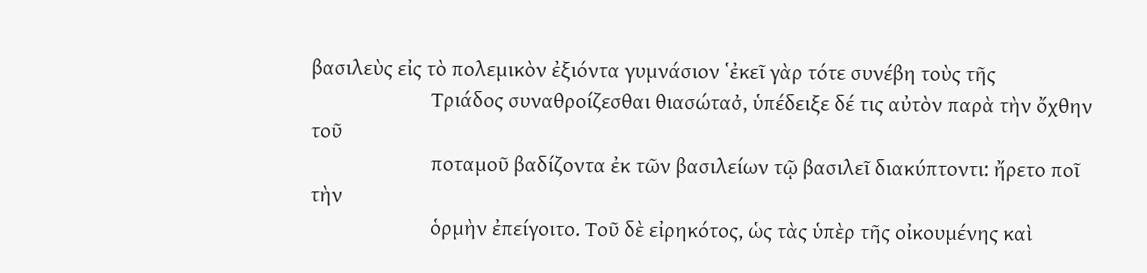βασιλεὺς εἰς τὸ πολεμικὸν ἐξιόντα γυμνάσιον ʽἐκεῖ γὰρ τότε συνέβη τοὺς τῆς
                        Τριάδος συναθροίζεσθαι θιασώτασ̓, ὑπέδειξε δέ τις αὐτὸν παρὰ τὴν ὄχθην τοῦ
                        ποταμοῦ βαδίζοντα ἐκ τῶν βασιλείων τῷ βασιλεῖ διακύπτοντι: ἤρετο ποῖ τὴν
                        ὁρμὴν ἐπείγοιτο. Τοῦ δὲ εἰρηκότος, ὡς τὰς ὑπὲρ τῆς οἰκουμένης καὶ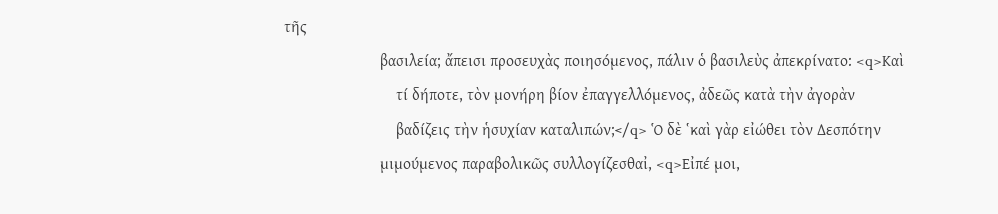τῆς
                        βασιλεία; ἄπεισι προσευχὰς ποιησόμενος, πάλιν ὁ βασιλεὺς ἀπεκρίνατο: <q>Καὶ
                            τί δήποτε, τὸν μονήρη βίον ἐπαγγελλόμενος, ἀδεῶς κατὰ τὴν ἀγορὰν
                            βαδίζεις τὴν ἡσυχίαν καταλιπών;</q> Ὁ δὲ ʽκαὶ γὰρ εἰώθει τὸν Δεσπότην
                        μιμούμενος παραβολικῶς συλλογίζεσθαἰ, <q>Εἰπέ μοι,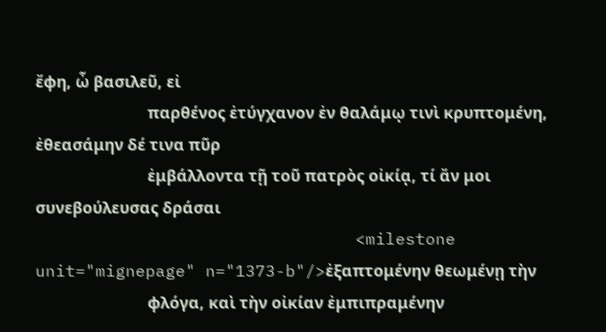ἔφη, ὦ βασιλεῦ, εἰ
                            παρθένος ἐτύγχανον ἐν θαλάμῳ τινὶ κρυπτομένη, ἐθεασάμην δέ τινα πῦρ
                            ἐμβάλλοντα τῇ τοῦ πατρὸς οἰκίᾳ, τί ἄν μοι συνεβούλευσας δράσαι
                                <milestone unit="mignepage" n="1373-b"/>ἐξαπτομένην θεωμένῃ τὴν
                            φλόγα, καὶ τὴν οἰκίαν ἐμπιπραμένην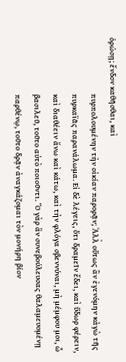ὁρώσῃ; ἔνδον καθῆσθαι, καὶ
                            πυρπολουμένην τὴν οἰκίαν παρορᾷν; Ἀλλ̓ οὕτως ἃν ἐγενόμην κἀγὼ τῆς
                            πυρκαϊᾶς παρανάλωμα. Εἰ δὲ λέγεις, ὅτι δραμεῖν ἔδει, καὶ ὕδωρ φέρειν,
                            καὶ διαθέειν ἄνω καὶ κάτω, καὶ τὴν φλόγα σβεννύναι, μὴ μέμφου μοι, ὦ
                            βασιλεῦ, τοῦτο αὐτὸ ποιοῦντι. Ὅ γὰρ ἂν συνεβούλευσας θαλαμευομένῃ
                            παρθένῳ, τοῦτο δρᾷν ἀναγκάζομαι τὸν μονήρη βίον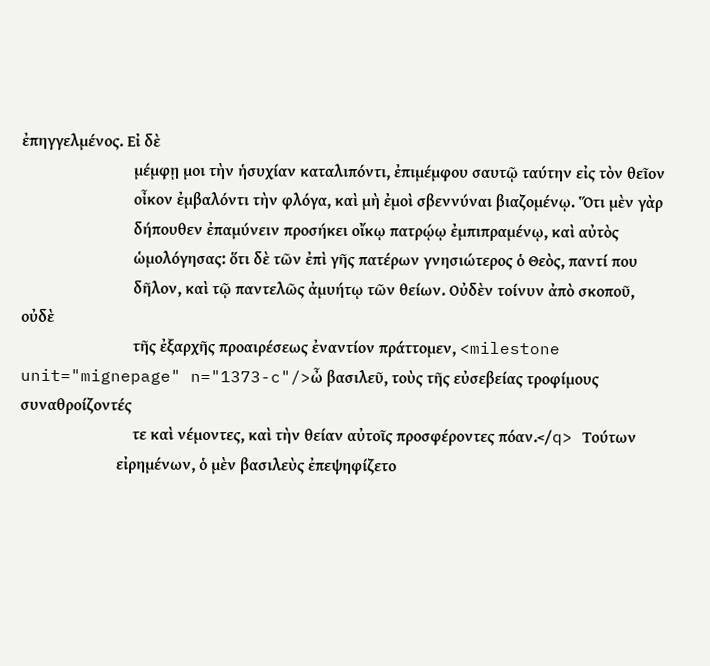ἐπηγγελμένος. Εἰ δὲ
                            μέμφῃ μοι τὴν ἡσυχίαν καταλιπόντι, ἐπιμέμφου σαυτῷ ταύτην εἰς τὸν θεῖον
                            οἶκον ἐμβαλόντι τὴν φλόγα, καὶ μὴ ἐμοὶ σβεννύναι βιαζομένῳ. Ὅτι μὲν γὰρ
                            δήπουθεν ἐπαμύνειν προσήκει οἴκῳ πατρῴῳ ἐμπιπραμένῳ, καὶ αὐτὸς
                            ὡμολόγησας: ὅτι δὲ τῶν ἐπὶ γῆς πατέρων γνησιώτερος ὁ Θεὸς, παντί που
                            δῆλον, καὶ τῷ παντελῶς ἀμυήτῳ τῶν θείων. Οὐδὲν τοίνυν ἀπὸ σκοποῦ, οὐδὲ
                            τῆς ἐξαρχῆς προαιρέσεως ἐναντίον πράττομεν, <milestone unit="mignepage" n="1373-c"/>ὦ βασιλεῦ, τοὺς τῆς εὐσεβείας τροφίμους συναθροίζοντές
                            τε καὶ νέμοντες, καὶ τὴν θείαν αὐτοῖς προσφέροντες πόαν.</q> Τούτων
                        εἰρημένων, ὁ μὲν βασιλεὺς ἐπεψηφίζετο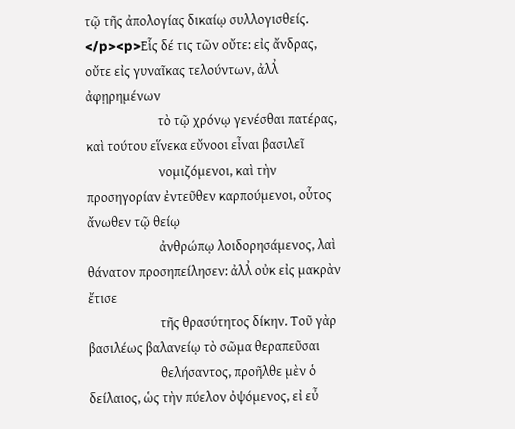τῷ τῆς ἀπολογίας δικαίῳ συλλογισθείς. </p><p>Εἷς δέ τις τῶν οὔτε: εἰς ἄνδρας, οὔτε εἰς γυναῖκας τελούντων, ἀλλ̓ ἀφῃρημένων
                        τὸ τῷ χρόνῳ γενέσθαι πατέρας, καὶ τούτου εἵνεκα εὔνοοι εἶναι βασιλεῖ
                        νομιζόμενοι, καὶ τὴν προσηγορίαν ἐντεῦθεν καρπούμενοι, οὗτος ἄνωθεν τῷ θείῳ
                        ἀνθρώπῳ λοιδορησάμενος, λαὶ θάνατον προσηπείλησεν: ἀλλ̓ οὐκ εἰς μακρὰν ἔτισε
                        τῆς θρασύτητος δίκην. Τοῦ γὰρ βασιλέως βαλανείῳ τὸ σῶμα θεραπεῦσαι
                        θελήσαντος, προῆλθε μὲν ὁ δείλαιος, ὡς τὴν πύελον ὀψόμενος, εἰ εὖ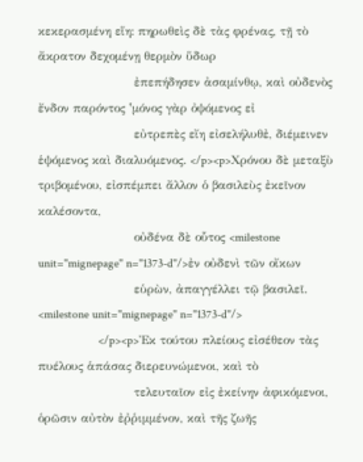κεκερασμένη εἵη: πηρωθεὶς δὲ τὰς φρένας, τῇ τὸ ἄκρατον δεχομένῃ θερμὸν ὕδωρ
                        ἐπεπήδησεν ἀσαμίνθῳ, καὶ οὐδενὸς ἔνδον παρόντος ʽμόνος γὰρ ὀψόμενος εἰ
                        εὐτρεπὲς εἴη εἰσελήλυθἐ, διέμεινεν ἑψόμενος καὶ διαλυόμενος. </p><p>Χρόνου δὲ μεταξὺ τριβομένου, εἰσπέμπει ἄλλον ὁ βασιλεὺς ἐκεῖνον καλέσοντα,
                        οὐδένα δὲ οὗτος <milestone unit="mignepage" n="1373-d"/>ἐν οὐδενὶ τῶν οἴκων
                        εὑρὼν, ἀπαγγέλλει τῷ βασιλεῖ. <milestone unit="mignepage" n="1373-d"/>
                    </p><p>Ἐκ τούτου πλείους εἰσέθεον τὰς πυέλους ἁπάσας διερευνώμενοι, καὶ τὸ
                        τελευταῖον εἰς ἐκείνην ἀφικόμενοι, ὁρῶσιν αὐτὸν ἐῤῥιμμένον, καὶ τῆς ζωῆς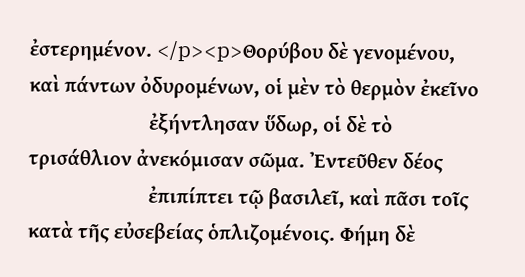ἐστερημένον. </p><p>Θορύβου δὲ γενομένου, καὶ πάντων ὀδυρομένων, οἱ μὲν τὸ θερμὸν ἐκεῖνο
                        ἐξήντλησαν ὕδωρ, οἱ δὲ τὸ τρισάθλιον ἀνεκόμισαν σῶμα. Ἐντεῦθεν δέος
                        ἐπιπίπτει τῷ βασιλεῖ, καὶ πᾶσι τοῖς κατὰ τῆς εὐσεβείας ὁπλιζομένοις. Φήμη δὲ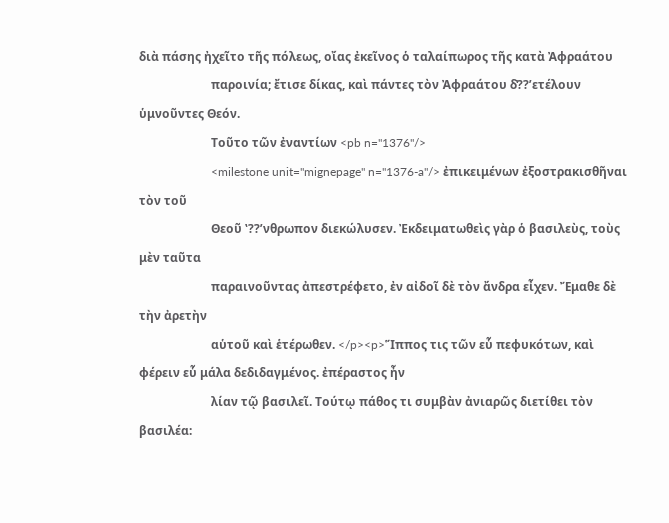διὰ πάσης ἠχεῖτο τῆς πόλεως, οἴας ἐκεῖνος ὁ ταλαίπωρος τῆς κατὰ Ἀφραάτου
                        παροινία; ἔτισε δίκας, καὶ πάντες τὸν Ἀφραάτου δ̔??ʼετέλουν ὑμνοῦντες Θεόν.
                        Τοῦτο τῶν ἐναντίων <pb n="1376"/>
                        <milestone unit="mignepage" n="1376-a"/> ἐπικειμένων ἐξοστρακισθῆναι τὸν τοῦ
                        Θεοῦ ʽ??ʼνθρωπον διεκώλυσεν. Ἐκδειματωθεὶς γὰρ ὁ βασιλεὺς, τοὺς μὲν ταῦτα
                        παραινοῦντας ἀπεστρέφετο, ἐν αἰδοῖ δὲ τὸν ἄνδρα εἶχεν. Ἔμαθε δὲ τὴν ἀρετὴν
                        αὑτοῦ καὶ ἑτέρωθεν. </p><p>Ἵππος τις τῶν εὗ πεφυκότων, καὶ φέρειν εὗ μάλα δεδιδαγμένος. ἐπέραστος ἦν
                        λίαν τῷ βασιλεῖ. Τούτῳ πάθος τι συμβὰν ἀνιαρῶς διετίθει τὸν βασιλέα: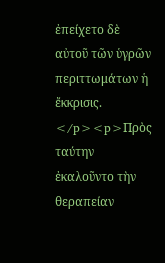ἐπείχετο δὲ αὐτοῦ τῶν ὑγρῶν περιττωμάτων ἡ ἔκκρισις. </p><p>Πρὸς ταύτην ἐκαλοῦντο τὴν θεραπείαν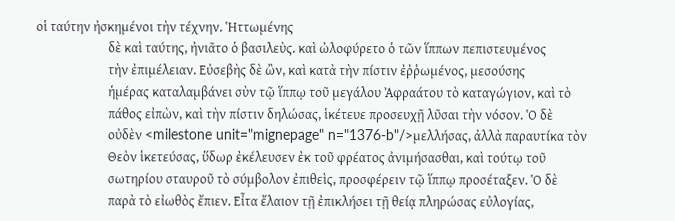οἱ ταύτην ἠσκημένοι τὴν τέχνην. Ἡττωμένης
                        δὲ καὶ ταύτης, ἠνιᾶτο ὁ βασιλεὺς. καὶ ὠλοφύρετο ὁ τῶν ἵππων πεπιστευμένος
                        τὴν ἐπιμέλειαν. Εὐσεβὴς δὲ ὢν, καὶ κατὰ τὴν πίστιν ἐῤῥωμένος, μεσούσης
                        ἡμέρας καταλαμβάνει σὺν τῷ ἵππῳ τοῦ μεγάλου Ἀφραάτου τὸ καταγώγιον, καὶ τὸ
                        πάθος εἰπὼν, καὶ τὴν πίστιν δηλώσας, ἱκέτευε προσευχῇ λῦσαι τὴν νόσον. Ὁ δὲ
                        οὐδὲν <milestone unit="mignepage" n="1376-b"/>μελλήσας, ἀλλὰ παραυτίκα τὸν
                        Θεὸν ἱκετεύσας, ὕδωρ ἐκέλευσεν ἐκ τοῦ φρέατος ἀνιμήσασθαι, καὶ τούτῳ τοῦ
                        σωτηρίου σταυροῦ τὸ σύμβολον ἐπιθεὶς, προσφέρειν τῷ ἵππῳ προσέταξεν. Ὁ δὲ
                        παρὰ τὸ εἰωθὸς ἔπιεν. Εἶτα ἔλαιον τῇ ἐπικλήσει τῇ θείᾳ πληρώσας εὐλογίας,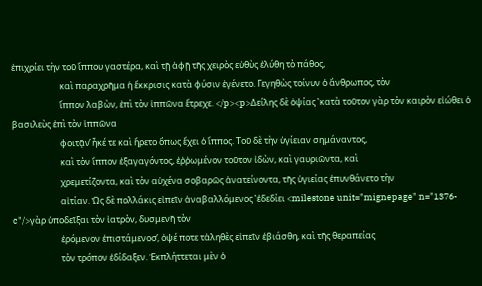ἐπιχρίει τὴν τοῦ ἵππου γαστέρα, καὶ τῇ ἁφῇ τῆς χειρὸς εὐθὺς ἐλύθη τὸ πάθος,
                        καὶ παραχρῆμα ἡ ἔκκρισις κατὰ φύσιν ἐγένετο. Γεγηθὼς τοίνυν ὁ ἄνθρωπος, τὸν
                        ἵππον λαβὼν, ἐπὶ τὸν ἱππῶνα ἔτρεχε. </p><p>Δείλης δὲ ὀψίας ʽκατὰ τοῦτον γὰρ τὸν καιρὸν εἰώθει ὁ βασιλεὺς ἐπὶ τὸν ἱππῶνα
                        φοιτᾷν̓ ἧκέ τε καὶ ἤρετο ὅπως ἔχει ὁ ἵππος. Τοῦ δὲ τὴν ὑγίειαν σημάναντος,
                        καὶ τὸν ἵππον ἐξαγαγόντος, ἐῤῥωμένον τοῦτον ἰδὼν, καὶ γαυριῶντα, καὶ
                        χρεμετίζοντα, καὶ τὸν αὐχένα σοβαρῶς ἀνατείνοντα, τῆς ὑγιείας ἐπυνθάνετο τὴν
                        αἰτίαν. Ὡς δὲ πολλάκις εἰπεῖν ἀναβαλλόμενος ʽἐδεδίει <milestone unit="mignepage" n="1376-c"/>γὰρ ὑποδεῖξαι τὸν ἰατρὸν, δυσμενῆ τὸν
                        ἐρόμενον ἐπιστάμενοσ̓, ὀψέ ποτε τἀληθὲς εἰπεῖν ἐβιάσθη, καὶ τῆς θεραπείας
                        τὸν τρόπον ἐδίδαξεν. Ἐκπλήττεται μὲν ὁ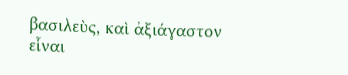βασιλεὺς, καὶ ἀξιάγαστον εἷναι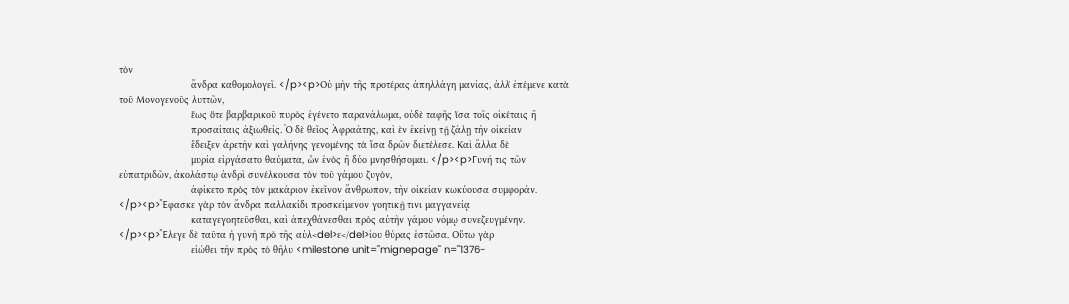τὸν
                        ἄνδρα καθομολογεῖ. </p><p>Οὐ μὴν τῆς προτέρας ἀπηλλάγη μανίας, ἀλλ̓ ἐπέμενε κατὰ τοῦ Μονογενοῦς λυττῶν,
                        ἕως ὅτε βαρβαρικοῦ πυρὸς ἐγένετο παρανάλωμα, οὐδὲ ταφῆς ἵσα τοῖς οἰκέταις ἢ
                        προσαίταις ἀξιωθείς. Ὁ δὲ θεῖος Ἀφραάτης, καὶ ὲν ἐκείνῃ τῇ ζάλῃ τὴν οἰκείαν
                        ἔδειξεν ἀρετὴν καὶ γαλήνης γενομένης τὰ ἴσα δρῶν διετέλεσε. Καὶ ἄλλα δὲ
                        μυρία εἰργάσατο θαύματα, ὦν ἑνὸς ἢ δύο μνησθήσομαι. </p><p>Γυνή τις τῶν εὐπατριδῶν, ἀκολάστῳ ἀνδρὶ συνέλκουσα τὸν τοῦ γάμου ζυγὸν,
                        ἀφίκετο πρὸς τὸν μακάριον ἐκεῖνον ἄνθρωπον, τὴν οἰκείαν κωκύουσα συμφοράν. </p><p>Ἔφασκε γὰρ τὸν ἄνδρα παλλακίδι προσκείμενον γοητικῇ τινι μαγγανείᾳ
                        καταγεγοητεῦσθαι, καὶ ἀπεχθάνεσθαι πρὸς αὐτὴν γάμου νόμῳ συνεζευγμένην. </p><p>Ἔλεγε δὲ ταῦτα ἡ γυνὴ πρὸ τῆς αὐλ<del>ε</del>ίου θύρας ἑστῶσα. Οὕτω γὰρ
                        εἰώθει τὴν πρὸς τὸ θῆλυ <milestone unit="mignepage" n="1376-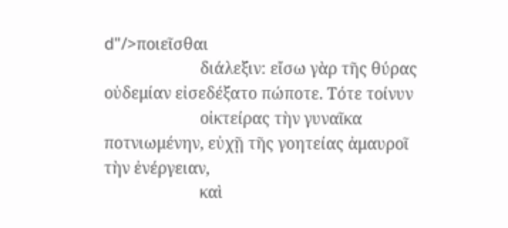d"/>ποιεῖσθαι
                        διάλεξιν: εἴσω γὰρ τῆς θύρας οὐδεμίαν εἰσεδέξατο πώποτε. Τότε τοίνυν
                        οἰκτείρας τὴν γυναῖκα ποτνιωμένην, εὐχῇ τῆς γοητείας ἀμαυροῖ τὴν ἐνέργειαν,
                        καὶ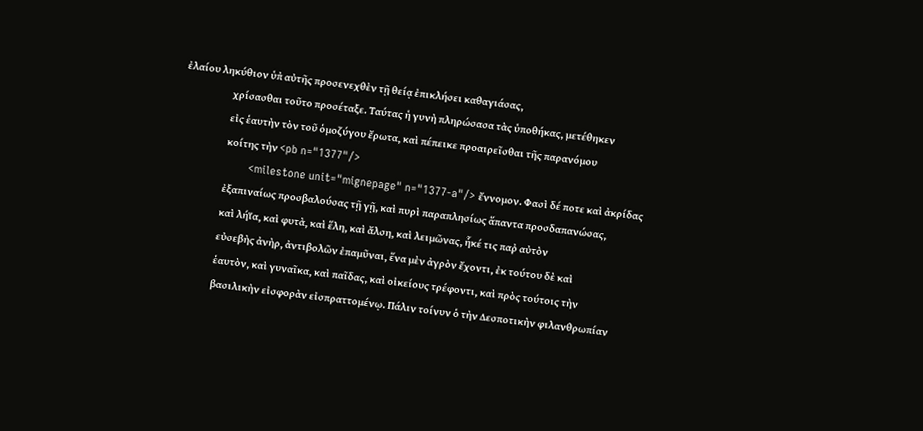ἐλαίου ληκύθιον ὑπ̓ αὐτῆς προσενεχθὲν τῇ θείᾳ ἐπικλήσει καθαγιάσας,
                        χρίσασθαι τοῦτο προσέταξε. Ταύτας ἡ γυνὴ πληρώσασα τὰς ὑποθήκας, μετέθηκεν
                        εἰς ἑαυτὴν τὸν τοῦ ὁμοζύγου ἔρωτα, καὶ πέπεικε προαιρεῖσθαι τῆς παρανόμου
                        κοίτης τὴν <pb n="1377"/>
                        <milestone unit="mignepage" n="1377-a"/> ἔννομον. Φασὶ δέ ποτε καὶ ἀκρίδας
                        ἐξαπιναίως προσβαλούσας τῇ γῇ, καὶ πυρὶ παραπλησίως ἅπαντα προσδαπανώσας,
                        καὶ λήϊα, καὶ φυτὰ, καὶ ἕλη, καὶ ἄλση, καὶ λειμῶνας, ἧκέ τις παῤ αὐτὸν
                        εὐσεβὴς ἀνὴρ, ἀντιβολῶν ἐπαμῦναι, ἕνα μὲν ἀγρὸν ἔχοντι, ἐκ τούτου δὲ καὶ
                        ἑαυτὸν, καὶ γυναῖκα, καὶ παῖδας, καὶ οἰκείους τρέφοντι, καὶ πρὸς τούτοις τὴν
                        βασιλικὴν εἰσφορὰν εἰσπραττομένῳ. Πάλιν τοίνυν ὁ τὴν Δεσποτικὴν φιλανθρωπίαν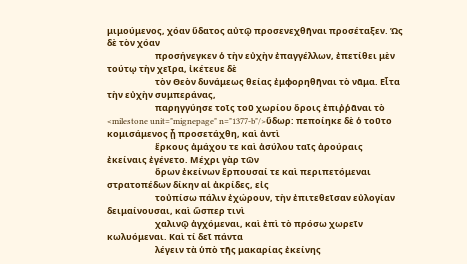μιμούμενος, χόαν ὕδατος αὐτῷ προσενεχθῆναι προσέταξεν. Ὡς δὲ τὸν χόαν
                        προσήνεγκεν ὁ τὴν εὐχὴν ἐπαγγέλλων, ἐπετίθει μὲν τούτῳ τὴν χεῖρα, ἰκέτευε δὲ
                        τὸν Θεὸν δυνάμεως θείας ἐμφορηθῆναι τὸ νᾶμα. Εἶτα τὴν εὐχὴν συμπεράνας,
                        παρηγγύησε τοῖς τοῦ χωρίου ὅροις ἐπιῤῥᾶναι τὸ <milestone unit="mignepage" n="1377-b"/>ὕδωρ: πεποίηκε δὲ ὁ τοῦτο κομισάμενος ᾖ προσετάχθη, καὶ ἀντὶ
                        ἕρκους ἀμάχου τε καὶ ἀσύλου ταῖς ἀρούραις ἐκείναις ἐγένετο. Μέχρι γὰρ τῶν
                        ὅρων ἐκείνων ἕρπουσαί τε καὶ περιπετόμεναι στρατοπέδων δίκην αἰ ἀκρίδες, εἰς
                        τοὐπίσω πάλιν ἐχώρουν, τὴν ἐπιτεθεῖσαν εὐλογίαν δειμαίνουσαι, καὶ ὥσπερ τινὶ
                        χαλινῷ ἀγχόμεναι, καὶ ἐπὶ τὸ πρόσω χωρεῖν κωλυόμεναι. Καὶ τί δεῖ πάντα
                        λέγειν τὰ ὑπὸ τῆς μακαρίας ἐκείνης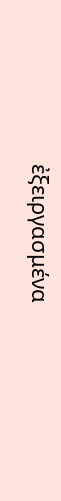ἐξειργασμένα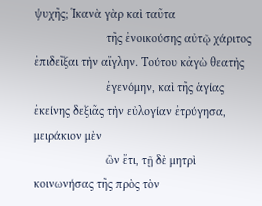ψυχῆς; Ἱκανὰ γὰρ καὶ ταῦτα
                        τῆς ἐνοικούσης αὐτῷ χάριτος ἐπιδεῖξαι τὴν αἴγλην. Τούτου κἀγὼ θεατὴς
                        ἐγενόμην, καὶ τῆς ἁγίας ἐκείνης δεξιᾶς τὴν εὐλογίαν ἐτρύγησα, μειράκιον μὲν
                        ὢν ἔτι, τῇ δὲ μητρὶ κοινωνήσας τῆς πρὸς τὸν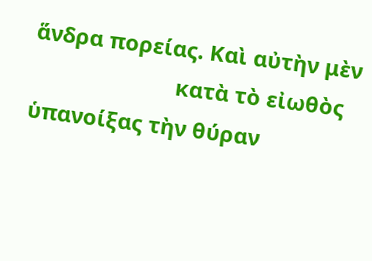ἅνδρα πορείας. Καὶ αὐτὴν μὲν
                        κατὰ τὸ εἰωθὸς ὑπανοίξας τὴν θύραν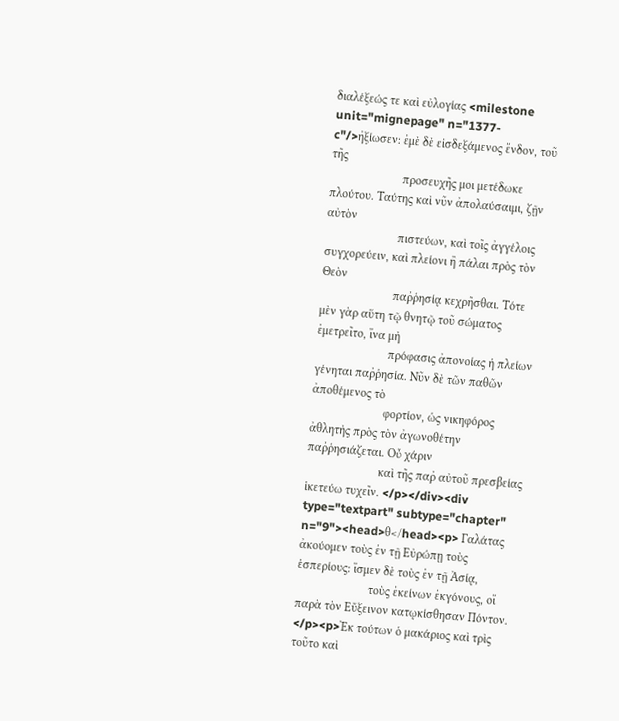διαλέξεώς τε καὶ εὐλογίας <milestone unit="mignepage" n="1377-c"/>ἠξίωσεν: ἐμὲ δὲ εἰσδεξάμενος ἔνδον, τοῦ τῆς
                        προσευχῆς μοι μετέδωκε πλούτου. Ταύτης καὶ νῦν ἀπολαύσαιμι, ζῇν αὐτὸν
                        πιστεύων, καὶ τοῖς ἀγγέλοις συγχορεύειν, καὶ πλείονι ἢ πάλαι πρὸς τὸν Θεὸν
                        παῤῥησίᾳ κεχρῆσθαι. Τότε μὲν γὰρ αὕτη τῷ θνητῷ τοῦ σώματος ἐμετρεῖτο, ἴνα μὴ
                        πρόφασις ἀπονοίας ἡ πλείων γένηται παῤῥησία. Νῦν δὲ τῶν παθῶν ἀποθέμενος τὸ
                        φορτίον, ὡς νικηφόρος ἀθλητὴς πρὸς τὸν ἀγωνοθέτην παῤῥησιάζεται. Οὖ χάριν
                        καὶ τῆς παῤ αὐτοῦ πρεσβείας ἱκετεύω τυχεῖν. </p></div><div type="textpart" subtype="chapter" n="9"><head>θ</head><p> Γαλάτας ἀκούομεν τοὺς ἐν τῇ Εὐρώπῃ τοὺς ἑσπερίους: ἴσμεν δὲ τοὺς ἐν τῇ Ἀσίᾳ,
                        τοὺς ἐκείνων ἐκγόνους, οἴ παρὰ τὸν Εὔξεινον κατῳκίσθησαν Πόντον. </p><p>Ἐκ τούτων ὁ μακάριος καὶ τρὶς τοῦτο καὶ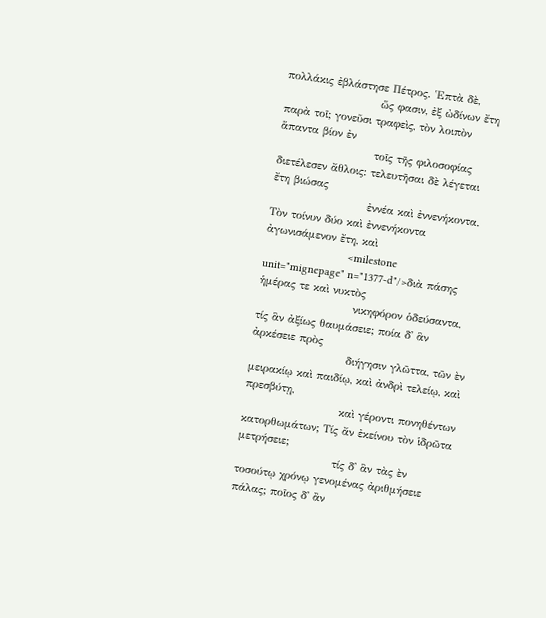πολλάκις ἐβλάστησε Πέτρος. Ἑπτὰ δὲ,
                        ὥς φασιν, ἐξ ὠδίνων ἔτη παρὰ τοῖ; γονεῦσι τραφεὶς, τὸν λοιπὸν ἅπαντα βίον ἐν
                        τοῖς τῆς φιλοσοφίας διετέλεσεν ἄθλοις: τελευτῆσαι δὲ λέγεται ἔτη βιώσας
                        ἐννέα καὶ ἐννενήκοντα. Τὸν τοίνυν δύο καὶ ἐννενήκοντα ἀγωνισάμενον ἔτη, καὶ
                            <milestone unit="mignepage" n="1377-d"/>διὰ πάσης ἡμέρας τε καὶ νυκτὸς
                        νικηφόρον ὁδεύσαντα, τίς ἃν ἀξίως θαυμάσειε; ποία δ̓ ἃν ἀρκέσειε πρὸς
                        διήγησιν γλῶττα, τῶν ὲν μειρακίῳ καὶ παιδίῳ, καὶ ἀνδρὶ τελείῳ, καὶ πρεσβύτῃ,
                        καὶ γέροντι πονηθέντων κατορθωμάτων; Τίς ἄν ἐκείνου τὸν ἱδρῶτα μετρήσειε;
                        τίς δ̓ ἃν τὰς ὲν τοσούτῳ χρόνῳ γενομένας ἀριθμήσειε πάλας; ποῖος δ̓ ἂν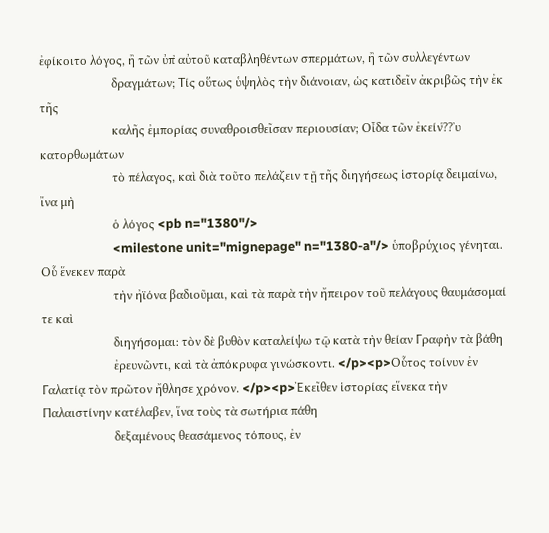ἐφίκοιτο λόγος, ἢ τῶν ὐπ̓ αὐτοῦ καταβληθέντων σπερμάτων, ἢ τῶν συλλεγέντων
                        δραγμάτων; Τίς οὕτως ὑψηλὸς τὴν διάνοιαν, ὡς κατιδεῖν ἀκριβῶς τὴν ἐκ τῆς
                        καλῆς ἐμπορίας συναθροισθεῖσαν περιουσίαν; Οἶδα τῶν ἐκείν̔??ʼυ κατορθωμάτων
                        τὸ πέλαγος, καὶ διὰ τοῦτο πελάζειν τῇ τῆς διηγήσεως ἱστορίᾳ δειμαίνω, ἴνα μὴ
                        ὁ λόγος <pb n="1380"/>
                        <milestone unit="mignepage" n="1380-a"/> ὑποβρύχιος γένηται. Οὗ ἕνεκεν παρὰ
                        τὴν ἠϊόνα βαδιοῦμαι, καὶ τὰ παρὰ τὴν ἤπειρον τοῦ πελάγους θαυμάσομαί τε καὶ
                        διηγήσομαι: τὸν δὲ βυθὸν καταλείψω τῷ κατὰ τὴν θείαν Γραφὴν τὰ βάθη
                        ἐρευνῶντι, καὶ τὰ ἀπόκρυφα γινώσκοντι. </p><p>Οὗτος τοίνυν ἐν Γαλατίᾳ τὸν πρῶτον ἤθλησε χρόνον. </p><p>Ἐκεῖθεν ἱστορίας εἵνεκα τὴν Παλαιστίνην κατέλαβεν, ἵνα τοὺς τὰ σωτήρια πάθη
                        δεξαμένους θεασάμενος τόπους, ἐν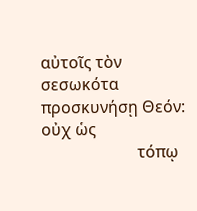αὐτοῖς τὸν σεσωκότα προσκυνήσῃ Θεόν: οὐχ ὡς
                        τόπῳ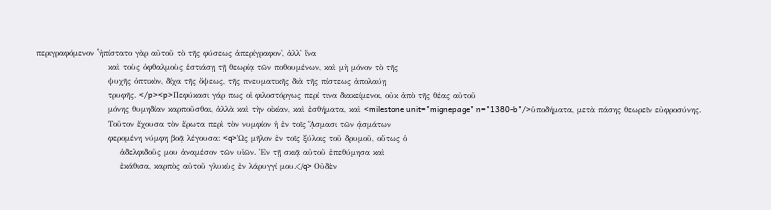περιγραφόμενον ʽἠπίστατο γὰρ αὐτοῦ τὸ τῆς φύσεως ἀπερίγραφον̓, ἀλλ̓ ἵνα
                        καὶ τοὺς ὀφθαλμοὺς ἑστιάσῃ τῇ θεωρίᾳ τῶν ποθουμένων, καὶ μὴ μόνον τὸ τῆς
                        ψυχῆς ὀπτικὸν, δίχα τῆς ὄψεως, τῆς πνευματικῆς διὰ τῆς πίστεως ἀπολαύῃ
                        τρυφῆς. </p><p>Πεφύκασι γάρ πως οἱ φιλοστόργως περί τινα διακείμενοι, οὐκ ἀπὸ τῆς θέας αὐτοῦ
                        μόνης θυμηδίαν καρποῦσθαι, ἀλλὰ καὶ τὴν οἰκίαν, καὶ ἐσθήματα, καὶ <milestone unit="mignepage" n="1380-b"/>ὑποδήματα, μετὰ πάσης θεωρεῖν εὐφροσύνης.
                        Τοῦτον ἔχουσα τὸν ἔρωτα περὶ τὸν νυμφίον ἡ ἐν τοῖς ᾌσμασι τῶν ᾀσμάτων
                        φερομένη νύμφη βοᾷ λέγουσα: <q>Ὡς μῆλον ἐν τοῖς ξύλοις τοῦ δρυμοῦ, οὕτως ὁ
                            ἀδελφιδοῦς μου ἀναμέσον τῶν υἱῶν. Ἐν τῇ σκιᾷ αὐτοῦ ἐπεθύμησα καὶ
                            ἐκάθισα, καρπὸς αὐτοῦ γλυκὺς ἐν λάρυγγί μου.</q> Οὐδὲν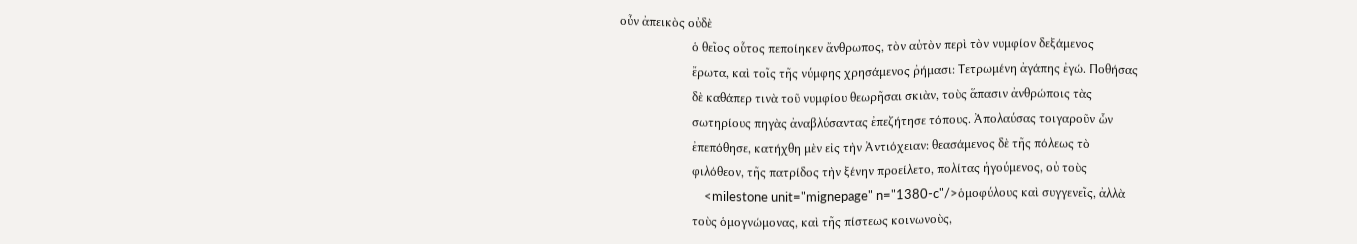οὖν ἀπεικὸς οὐδὲ
                        ὁ θεῖος οὗτος πεποίηκεν ἄνθρωπος, τὸν αὐτὸν περὶ τὸν νυμφίον δεξάμενος
                        ἔρωτα, καὶ τοῖς τῆς νύμφης χρησάμενος ῤήμασι: Τετρωμένη ἀγάπης ἐγώ. Ποθήσας
                        δὲ καθάπερ τινὰ τοῦ νυμφίου θεωρῆσαι σκιὰν, τοὺς ἅπασιν ἀνθρώποις τὰς
                        σωτηρίους πηγὰς ἀναβλύσαντας ἐπεζήτησε τόπους. Ἀπολαύσας τοιγαροῦν ὧν
                        ἐπεπόθησε, κατήχθη μὲν εἰς τὴν Ἀντιόχειαν: θεασάμενος δὲ τῆς πόλεως τὸ
                        φιλόθεον, τῆς πατρίδος τὴν ξένην προείλετο, πολίτας ἡγούμενος, οὐ τοὺς
                            <milestone unit="mignepage" n="1380-c"/>ὁμοφύλους καὶ συγγενεῖς, ἀλλὰ
                        τοὺς ὁμογνώμονας, καὶ τῆς πίστεως κοινωνοὺς,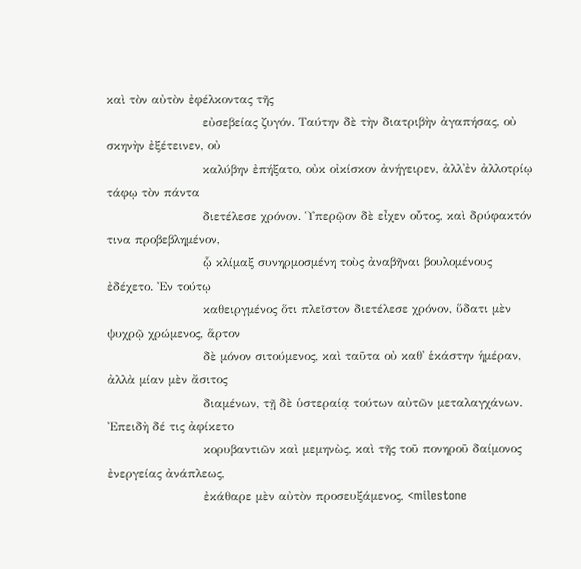καὶ τὸν αὐτὸν ἐφέλκοντας τῆς
                        εὐσεβείας ζυγόν. Ταύτην δὲ τὴν διατριβὴν ἀγαπήσας, οὐ σκηνὴν ἐξέτεινεν, οὐ
                        καλύβην ἐπήξατο, οὐκ οἰκίσκον ἀνήγειρεν, ἀλλ̓ἐν ἀλλοτρίῳ τάφῳ τὸν πάντα
                        διετέλεσε χρόνον. Ὑπερῷον δὲ εἶχεν οὗτος, καὶ δρύφακτόν τινα προβεβλημένον,
                        ᾧ κλίμαξ συνηρμοσμένη τοὺς ἀναβῆναι βουλομένους ἐδέχετο. Ἐν τούτῳ
                        καθειργμένος ὅτι πλεῖστον διετέλεσε χρόνον, ὕδατι μὲν ψυχρῷ χρώμενος, ἅρτον
                        δὲ μόνον σιτούμενος, καὶ ταῦτα οὐ καθ̓ ἑκάστην ἡμέραν, ἀλλὰ μίαν μὲν ἄσιτος
                        διαμένων, τῇ δὲ ὑστεραίᾳ τούτων αὐτῶν μεταλαγχάνων. Ἐπειδὴ δέ τις ἀφίκετο
                        κορυβαντιῶν καὶ μεμηνὼς, καὶ τῆς τοῦ πονηροῦ δαίμονος ἐνεργείας ἀνάπλεως,
                        ἐκάθαρε μὲν αὐτὸν προσευξάμενος, <milestone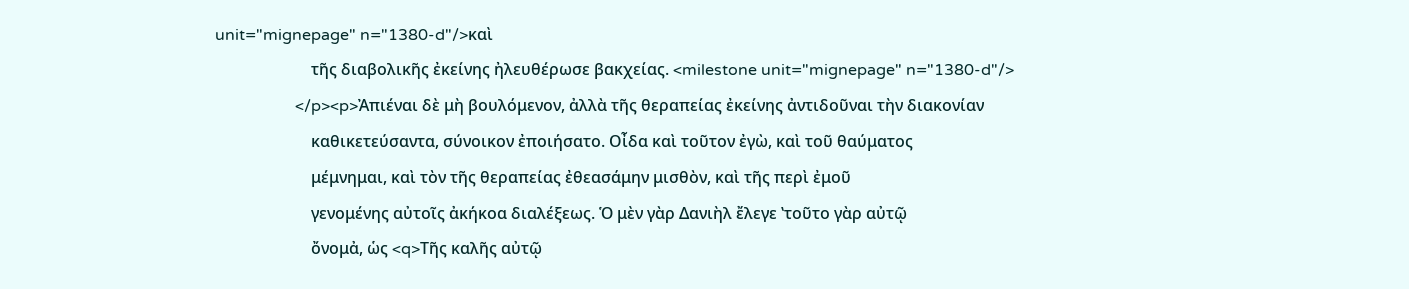unit="mignepage" n="1380-d"/>καὶ
                        τῆς διαβολικῆς ἐκείνης ἠλευθέρωσε βακχείας. <milestone unit="mignepage" n="1380-d"/>
                    </p><p>Ἀπιέναι δὲ μὴ βουλόμενον, ἀλλὰ τῆς θεραπείας ἐκείνης ἀντιδοῦναι τὴν διακονίαν
                        καθικετεύσαντα, σύνοικον ἐποιήσατο. Οἶδα καὶ τοῦτον ἐγὼ, καὶ τοῦ θαύματος
                        μέμνημαι, καὶ τὸν τῆς θεραπείας ἐθεασάμην μισθὸν, καὶ τῆς περὶ ἐμοῦ
                        γενομένης αὐτοῖς ἀκήκοα διαλέξεως. Ὁ μὲν γὰρ Δανιὴλ ἔλεγε ʽτοῦτο γὰρ αὐτῷ
                        ὄνομἀ, ὡς <q>Τῆς καλῆς αὐτῷ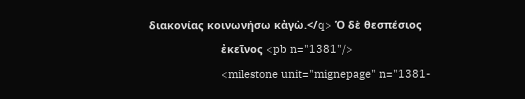διακονίας κοινωνήσω κἀγὼ.</q> Ὁ δὲ θεσπέσιος
                        ἐκεῖνος <pb n="1381"/>
                        <milestone unit="mignepage" n="1381-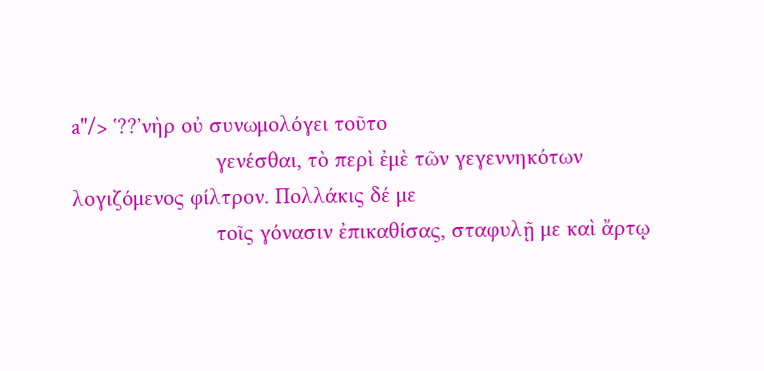a"/> ʽ??ʼνὴρ οὐ συνωμολόγει τοῦτο
                        γενέσθαι, τὸ περὶ ἐμὲ τῶν γεγεννηκότων λογιζόμενος φίλτρον. Πολλάκις δέ με
                        τοῖς γόνασιν ἐπικαθίσας, σταφυλῇ με καὶ ἄρτῳ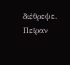διέθρεψε. Πεῖραν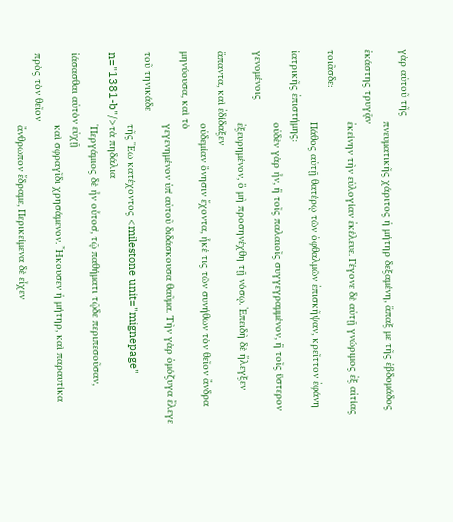γὰρ αὐτοῦ τῆς
                        πνευματικῆς χάριτος ἡ μήτηρ δεξαμένη, ἅπαξ με τῆς ἑβδομάδος ἑκάστης τρυγᾷν
                        ἐκείνην τὴν εὐλογίαν ἐκέλευε. Γέγονε δὲ αὐτῇ γνώριμος ἐξ αἰτίας τοιᾶσδε:
                        Πάθος αὐτῇ θατέρῳ τῶν ὀφθαλμῶν ἐπισκῆψαν, κρεῖττον ἐφάνη ἰατρικῆς ἐπιστήμης:
                        οὐδὲν γὰρ ἦν, ἣ τοῖς παλαιοῖς συγγεγραμμένον, ἣ τοῖς ὕστερον γενομένοις
                        ἐξευρημένον, ὃ μὴ προσηνέχθη τῇ νόσῳ. Ἐπειδὴ δὲ ἤλεγξεν ἅπαντα, καὶ ἐδίδαξεν
                        οὐδεμίαν ὄνησιν ἔχοντα, ἧκέ τις τῶν συνήθων τὸν θεῖον ἄνδρα μηνύουσα, καὶ τὸ
                        γεγενημένον ὑπ̓ αὐτοῦ διδάσκουσα θαῦμα. Τὴν γὰρ ὁμόζυγα ἔλεγε τοῦ τηνικάδε
                        τῆς Ἕω κατέχοντος <milestone unit="mignepage" n="1381-b"/>τὰ πηδάλια
                        ʽΠεργάμιος δὲ ἦν οὗτοσ̓, τῷ παθήματι τῷδε περιπεσοῦσαν, ἰάσασθαι αὐτὸν εὐχῇ
                        καὶ σφραγῖδι χρησάμενον. Ἤκουσεν ἡ μήτηρ, καὶ παραυτίκα πρὸς τὸν θεῖον
                        ἄνθρωπον ἔδραμε, Περικείμενα δὲ εἶχεν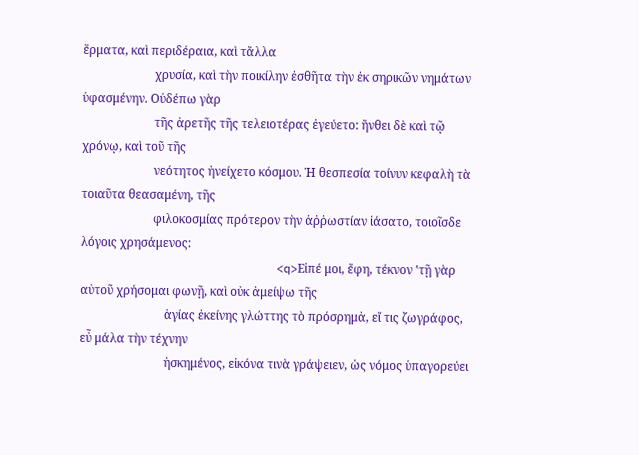ἕρματα, καὶ περιδέραια, καὶ τἄλλα
                        χρυσία, καὶ τὴν ποικίλην ἐσθῆτα τὴν ἐκ σηρικῶν νημάτων ὑφασμένην. Οὐδέπω γὰρ
                        τῆς ἀρετῆς τῆς τελειοτέρας ἐγεύετο: ἤνθει δὲ καὶ τῷ χρόνῳ, καὶ τοῦ τῆς
                        νεότητος ἠνείχετο κόσμου. Ἡ θεσπεσία τοίνυν κεφαλὴ τὰ τοιαῦτα θεασαμένη, τῆς
                        φιλοκοσμίας πρότερον τὴν ἀῤῥωστίαν ἰάσατο, τοιοῖσδε λόγοις χρησάμενος:
                            <q>Εἰπέ μοι, ἔφη, τέκνον ʽτῇ γὰρ αὐτοῦ χρήσομαι φωνῇ, καὶ οὐκ ἀμείψω τῆς
                            ἁγίας ἐκείνης γλώττης τὸ πρόσρημἀ, εἴ τις ζωγράφος, εὖ μάλα τὴν τέχνην
                            ἠσκημένος, εἰκόνα τινὰ γράψειεν, ὡς νόμος ὑπαγορεύει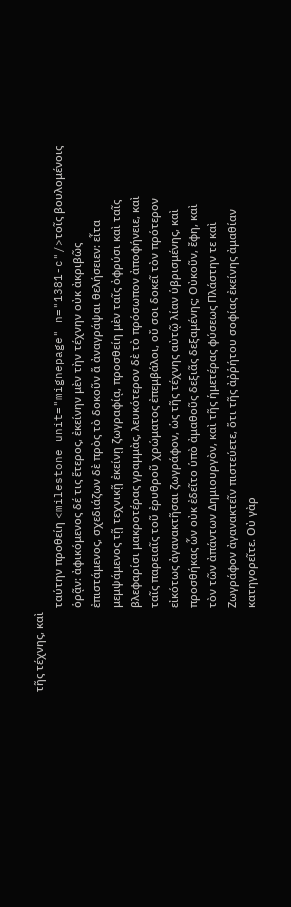τῆς τέχνης, καὶ
                            ταύτην προθείη <milestone unit="mignepage" n="1381-c"/>τοῖς βουλομένοις
                            ὁρᾷν: ἀφικόμενος δέ τις ἕτερος, ἐκείνην μὲν τὴν τέχνην οὐκ ἀκριβῶς
                            ἐπιστάμενος, σχεδιάζων δὲ πρὸς τὸ δοκοῦν ἅ ἀναγράψαι θελήσειεν: εἶτα
                            μεμψάμενος τῇ τεχνικῇ ἐκείνῃ ζωγραφίᾳ, προσθείη μὲν ταῖς ὀφρύσι καὶ ταῖς
                            βλεφαρίσι μακροτέρας γραμμὰς, λευκότερον δὲ τὸ πρόσωπον ἀποφήνειε, καὶ
                            ταῖς παρειαῖς τοῦ ἐρυθροῦ χρώματος ἐπεμβάλοι, οὔ σοι δοκεῖ τὸν πρότερον
                            εἰκότως ἀγανακτῆσαι ζωγράφον, ὡς τῆς τέχνης αὐτῷ λίαν ὑβρισμένης, καὶ
                            προσθήκας ὧν οὐκ ἐδεῖτο ὑπὸ ἀμαθοῦς δεξιᾶς δεξαμένης; Οὐκοῦν, ἔφη, καὶ
                            τὸν τῶν ἀπάντων Δημιουργὸν, καὶ τῆς ἡμετέρας φύσεως Πλάστην τε καὶ
                            Ζωγράφον ἀγανακτεῖν πιστεύετε, ὅτι τῆς ἀῤῥήτου σοφίας ἐκείνης ἀμαθίαν
                            κατηγορεῖτε. Οὐ γὰρ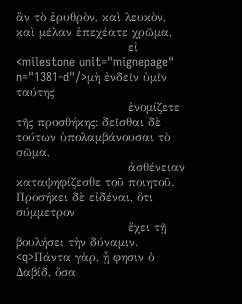ἂν τὸ ἐρυθρὸν, καὶ λευκὸν, καὶ μέλαν ἐπεχέατε χρῶμα,
                            εἰ <milestone unit="mignepage" n="1381-d"/>μὴ ἐνδεῖν ὑμῖν ταύτης
                            ἐνομίζετε τῆς προσθήκης: δεῖσθαι δὲ τούτων ὑπολαμβάνουσαι τὸ σῶμα,
                            ἀσθένειαν καταψηφίζεσθε τοῦ ποιητοῦ. Προσήκει δὲ εἰδέναι, ὅτι σύμμετρον
                            ἔχει τῇ βουλήσει τὴν δύναμιν. <q>Πάντα γὰρ, ᾗ φησιν ὁ Δαβίδ, ὅσα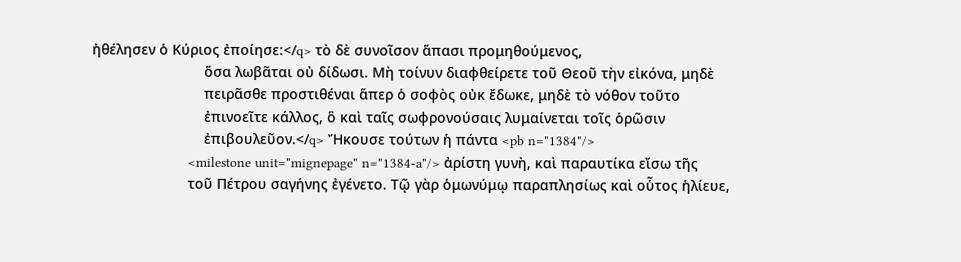ἠθέλησεν ὁ Κύριος ἐποίησε:</q> τὸ δὲ συνοῖσον ἅπασι προμηθούμενος,
                            ὅσα λωβᾶται οὐ δίδωσι. Μὴ τοίνυν διαφθείρετε τοῦ Θεοῦ τὴν εἰκόνα, μηδὲ
                            πειρᾶσθε προστιθέναι ἅπερ ὁ σοφὸς οὐκ ἔδωκε, μηδὲ τὸ νόθον τοῦτο
                            ἐπινοεῖτε κάλλος, ὃ καὶ ταῖς σωφρονούσαις λυμαίνεται τοῖς ὁρῶσιν
                            ἐπιβουλεῦον.</q> Ἤκουσε τούτων ἡ πάντα <pb n="1384"/>
                        <milestone unit="mignepage" n="1384-a"/> ἀρίστη γυνὴ, καὶ παραυτίκα εἴσω τῆς
                        τοῦ Πέτρου σαγήνης ἐγένετο. Τῷ γὰρ ὁμωνύμῳ παραπλησίως καὶ οὗτος ἡλίευε,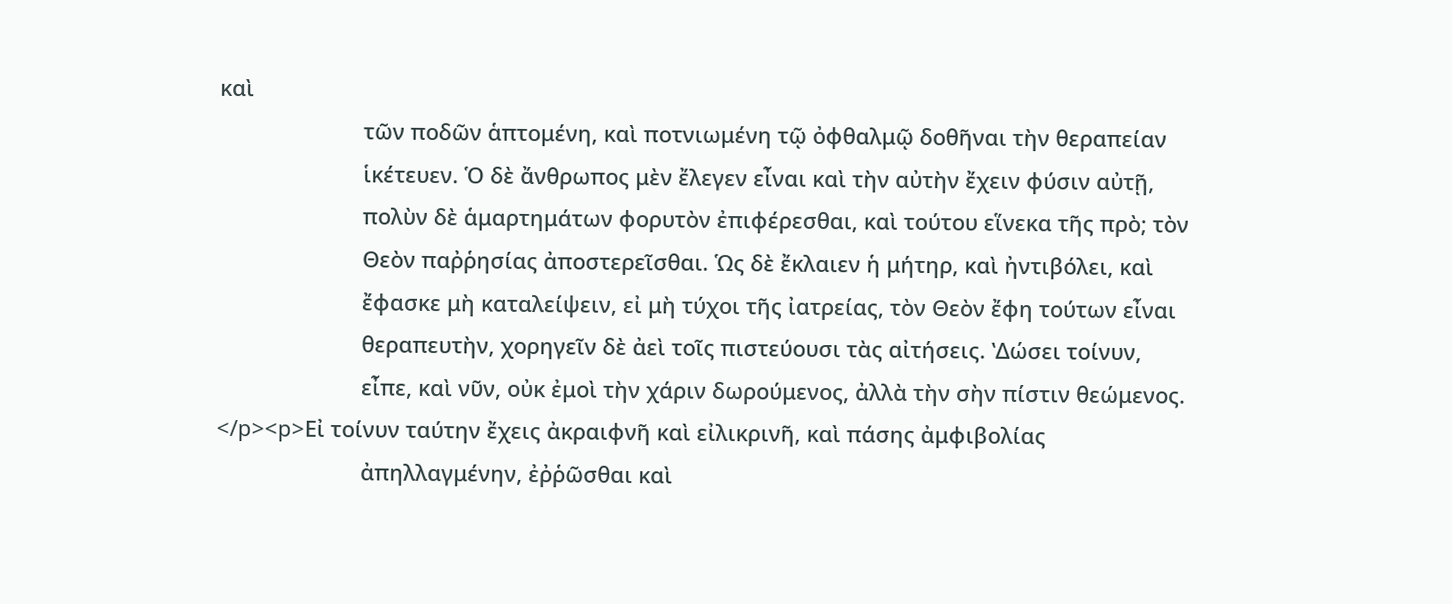καὶ
                        τῶν ποδῶν ἁπτομένη, καὶ ποτνιωμένη τῷ ὀφθαλμῷ δοθῆναι τὴν θεραπείαν
                        ἱκέτευεν. Ὁ δὲ ἄνθρωπος μὲν ἔλεγεν εἶναι καὶ τὴν αὐτὴν ἔχειν φύσιν αὐτῇ,
                        πολὺν δὲ ἁμαρτημάτων φορυτὸν ἐπιφέρεσθαι, καὶ τούτου εἵνεκα τῆς πρὸ; τὸν
                        Θεὸν παῤῥησίας ἀποστερεῖσθαι. Ὡς δὲ ἔκλαιεν ἡ μήτηρ, καὶ ἠντιβόλει, καὶ
                        ἔφασκε μὴ καταλείψειν, εἰ μὴ τύχοι τῆς ἰατρείας, τὸν Θεὸν ἔφη τούτων εἶναι
                        θεραπευτὴν, χορηγεῖν δὲ ἀεὶ τοῖς πιστεύουσι τὰς αἰτήσεις. ʽΔώσει τοίνυν,
                        εἶπε, καὶ νῦν, οὐκ ἐμοὶ τὴν χάριν δωρούμενος, ἀλλὰ τὴν σὴν πίστιν θεώμενος. </p><p>Εἰ τοίνυν ταύτην ἔχεις ἀκραιφνῆ καὶ εἰλικρινῆ, καὶ πάσης ἀμφιβολίας
                        ἀπηλλαγμένην, ἐῤῥῶσθαι καὶ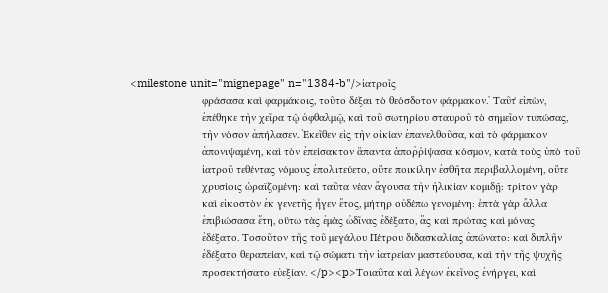<milestone unit="mignepage" n="1384-b"/>ἰατροῖς
                        φράσασα καὶ φαρμάκοις, τοῦτο δέξαι τὸ θεόσδοτον φάρμακον.ʼ Ταῦτ̓ εἰπὼν,
                        ἐπέθηκε τὴν χεῖρα τῷ ὀφθαλμῷ, καὶ τοῦ σωτηρίου σταυροῦ τὸ σημεῖον τυπώσας,
                        τὴν νόσον ἀπήλασεν. Ἐκεῖθεν εἰς τὴν οἰκίαν ἐπανελθοῦσα, καὶ τὸ φάρμακον
                        ἀπονιψαμένη, καὶ τὸν ἐπείσακτον ἅπαντα ἁποῤῥίψασα κόσμον, κατὰ τοὺς ὑπὸ τοῦ
                        ἰατροῦ τεθέντας νόμους ἐπολιτεύετο, οὔτε ποικίλην ἐσθῆτα περιβαλλομένη, οὔτε
                        χρυσίοις ὡραϊζομένη: καὶ ταῦτα νέαν ἄγουσα τὴν ἡλικίαν κομιδῇ: τρίτον γὰρ
                        καὶ εἰκοστὸν ἐκ γενετῆς ἦγεν ἔτος, μήτηρ οὐδέπω γενομένη: ἑπτὰ γὰρ ἄλλα
                        ἐπιβιώσασα ἔτη, οὕτω τὰς ἐμὰς ὠδῖνας ἐδέξατο, ἃς καὶ πρώτας καὶ μόνας
                        ἐδέξατο. Τοσοῦτον τῆς τοῦ μεγάλου Πέτρου διδασκαλίας ἀπώνατο: καὶ διπλῆν
                        ἐδέξατο θεραπείαν, καὶ τῷ σώματι τὴν ἰατρείαν μαστεύουσα, καὶ τὴν τῆς ψυχῆς
                        προσεκτήσατο εὐεξίαν. </p><p>Τοιαῦτα καὶ λέγων ἐκεῖνος ἐνήργει, καὶ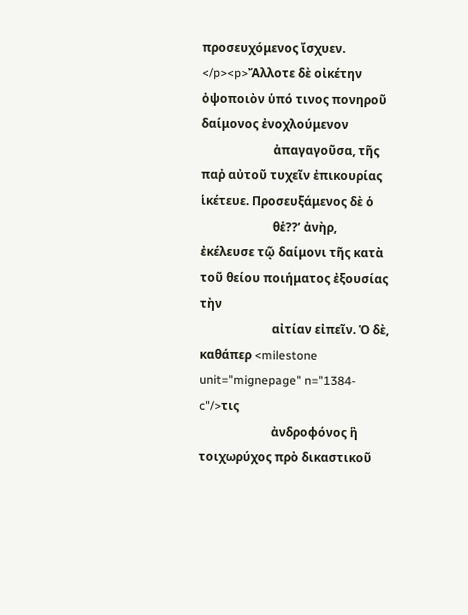προσευχόμενος ἴσχυεν. </p><p>Ἄλλοτε δὲ οἰκέτην ὀψοποιὸν ὑπό τινος πονηροῦ δαίμονος ἐνοχλούμενον
                        ἀπαγαγοῦσα, τῆς παῤ αὐτοῦ τυχεῖν ἐπικουρίας ἱκέτευε. Προσευξάμενος δὲ ὁ
                        θἑ??ʼ ἀνὴρ, ἐκέλευσε τῷ δαίμονι τῆς κατὰ τοῦ θείου ποιήματος ἐξουσίας τὴν
                        αἰτίαν εἰπεῖν. Ὁ δὲ, καθάπερ <milestone unit="mignepage" n="1384-c"/>τις
                        ἀνδροφόνος ἣ τοιχωρύχος πρὸ δικαστικοῦ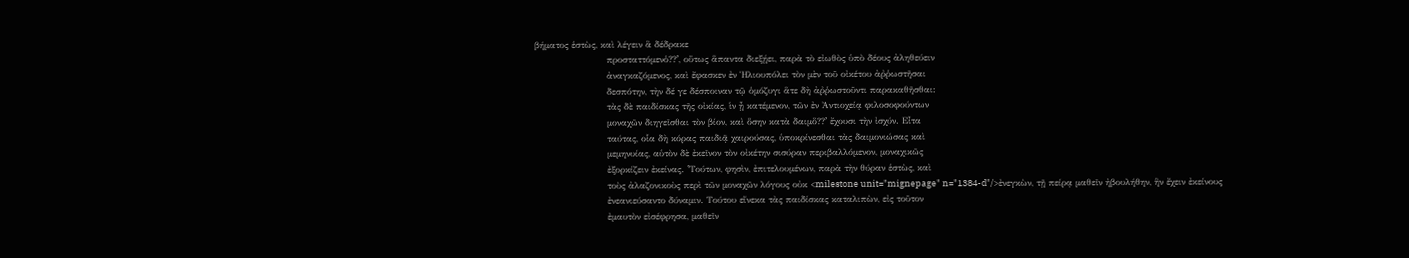βήματος ἑστὼς, καὶ λέγειν ἃ δέδρακε
                        προσταττόμενὁ??ʼ, οὕτως ἅπαντα διεξῄει, παρὰ τὸ εἰωθὸς ὑπὸ δέους ἀληθεύειν
                        ἀναγκαζόμενος, καὶ ἔφασκεν ἐν Ἡλιουπόλει τὸν μὲν τοῦ οἰκέτου ἀῤῥωστῆσαι
                        δεσπότην, τὴν δέ γε δέσποιναν τῷ ὁμόζυγι ἅτε δὴ ἀῤῥωστοῦντι παρακαθῆσθαι:
                        τὰς δὲ παιδίσκας τῆς οἰκίας, ἱν ᾖ κατέμενον, τῶν ἐν Ἀντιοχείᾳ φιλοσοφούντων
                        μοναχῶν διηγεῖσθαι τὸν βίον, καὶ ὅσην κατὰ δαιμὅ??ʼ ἔχουσι τὴν ἰσχύν. Εἶτα
                        ταύτας, οἷα δὴ κόρας παιδιᾷ χαιρούσας, ὑποκρίνεσθαι τὰς δαιμονιώσας καὶ
                        μεμηνυίας, αὑτὸν δὲ ἐκεῖνον τὸν οἰκέτην σισύραν περιβαλλόμενον, μοναχικῶς
                        ἐξορκίζειν ἐκείνας. ʽΤούτων, φησὶν, ἐπιτελουμένων, παρὰ τὴν θύραν ἑστὼς, καὶ
                        τοὺς ἀλαζονικοὺς περὶ τῶν μοναχῶν λόγους οὐκ <milestone unit="mignepage" n="1384-d"/>ἐνεγκὼν, τῇ πείρᾳ μαθεῖν ἠβουλήθην, ἣν ἔχειν ἐκείνους
                        ἐνεανιεύσαντο δύναμιν. Τούτου εἵνεκα τὰς παιδίσκας καταλιπὼν, εἰς τοῦτον
                        ἐμαυτὸν εἰσέφρησα, μαθεῖν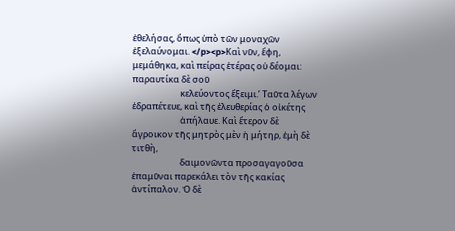ἐθελήσας, ὅπως ὑπὸ τῶν μοναχῶν ἐξελαύνομαι. </p><p>Καὶ νῦν, ἔφη, μεμάθηκα, καὶ πείρας ἑτέρας οὐ δέομαι: παραυτίκα δὲ σοῦ
                        κελεύοντος ἔξειμι.ʼ Ταῦτα λέγων ἐδραπέτευε, καὶ τῆς ἐλευθερίας ὁ οἰκέτης
                        ἀπήλαυε. Καὶ ἕτερον δὲ ἄγροικον τῆς μητρὸς μὲν ἡ μήτηρ, ἐμὴ δὲ τιτθὴ,
                        δαιμονῶντα προσαγαγοῦσα ἐπαμῦναι παρεκάλει τὸν τῆς κακίας ἀντίπαλον. Ὁ δὲ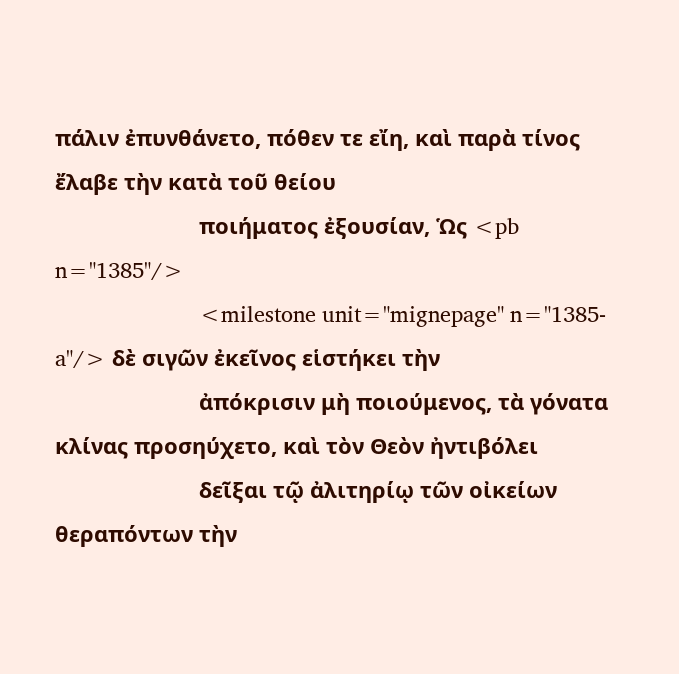πάλιν ἐπυνθάνετο, πόθεν τε εἴη, καὶ παρὰ τίνος ἔλαβε τὴν κατὰ τοῦ θείου
                        ποιήματος ἐξουσίαν, Ὡς <pb n="1385"/>
                        <milestone unit="mignepage" n="1385-a"/> δὲ σιγῶν ἐκεῖνος εἱστήκει τὴν
                        ἀπόκρισιν μὴ ποιούμενος, τὰ γόνατα κλίνας προσηύχετο, καὶ τὸν Θεὸν ἠντιβόλει
                        δεῖξαι τῷ ἀλιτηρίῳ τῶν οἰκείων θεραπόντων τὴν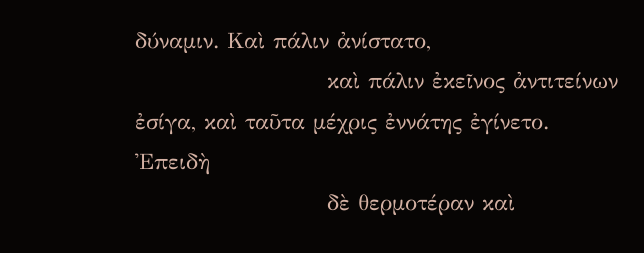δύναμιν. Καὶ πάλιν ἀνίστατο,
                        καὶ πάλιν ἐκεῖνος ἀντιτείνων ἐσίγα, καὶ ταῦτα μέχρις ἐννάτης ἐγίνετο. Ἐπειδὴ
                        δὲ θερμοτέραν καὶ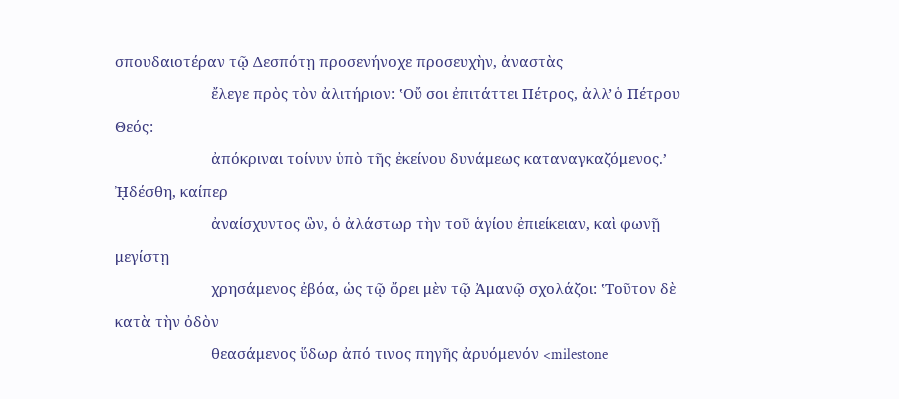σπουδαιοτέραν τῷ Δεσπότῃ προσενήνοχε προσευχὴν, ἀναστὰς
                        ἔλεγε πρὸς τὸν ἀλιτήριον: ʽΟὔ σοι ἐπιτάττει Πέτρος, ἀλλ̓ ὁ Πέτρου Θεός:
                        ἀπόκριναι τοίνυν ὑπὸ τῆς ἐκείνου δυνάμεως καταναγκαζόμενος.ʼ ᾘδέσθη, καίπερ
                        ἀναίσχυντος ὣν, ὁ ἀλάστωρ τὴν τοῦ ἁγίου ἐπιείκειαν, καὶ φωνῇ μεγίστῃ
                        χρησάμενος ἐβόα, ὡς τῷ ὄρει μὲν τῷ Ἀμανῷ σχολάζοι: ʽΤοῦτον δὲ κατὰ τὴν ὀδὸν
                        θεασάμενος ὕδωρ ἀπό τινος πηγῆς ἀρυόμενόν <milestone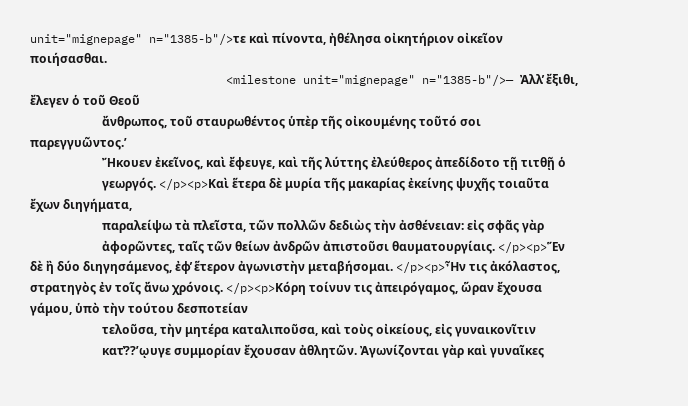unit="mignepage" n="1385-b"/>τε καὶ πίνοντα, ἠθέλησα οἰκητήριον οἰκεῖον ποιήσασθαι.
                            <milestone unit="mignepage" n="1385-b"/>— Ἀλλ̓ ἔξιθι, ἔλεγεν ὁ τοῦ Θεοῦ
                        ἄνθρωπος, τοῦ σταυρωθέντος ὑπὲρ τῆς οἰκουμένης τοῦτό σοι παρεγγυῶντος.ʼ
                        Ἤκουεν ἐκεῖνος, καὶ ἔφευγε, καὶ τῆς λύττης ἐλεύθερος ἀπεδίδοτο τῇ τιτθῇ ὁ
                        γεωργός. </p><p>Καὶ ἕτερα δὲ μυρία τῆς μακαρίας ἐκείνης ψυχῆς τοιαῦτα ἔχων διηγήματα,
                        παραλείψω τὰ πλεῖστα, τῶν πολλῶν δεδιὼς τὴν ἀσθένειαν: εἰς σφᾶς γὰρ
                        ἀφορῶντες, ταῖς τῶν θείων ἀνδρῶν ἀπιστοῦσι θαυματουργίαις. </p><p>Ἕν δὲ ἢ δύο διηγησάμενος, ἐφ̓ ἕτερον ἀγωνιστὴν μεταβήσομαι. </p><p>Ἦν τις ἀκόλαστος, στρατηγὸς ἐν τοῖς ἄνω χρόνοις. </p><p>Κόρη τοίνυν τις ἀπειρόγαμος, ὥραν ἔχουσα γάμου, ὑπὸ τὴν τούτου δεσποτείαν
                        τελοῦσα, τὴν μητέρα καταλιποῦσα, καὶ τοὺς οἰκείους, εἰς γυναικονῖτιν
                        κατ̔??ʼῳυγε συμμορίαν ἔχουσαν ἀθλητῶν. Ἀγωνίζονται γὰρ καὶ γυναῖκες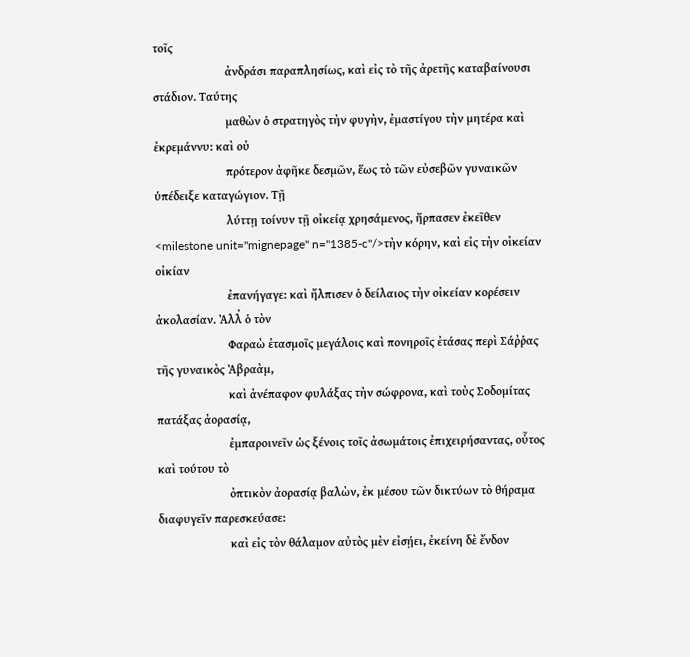τοῖς
                        ἀνδράσι παραπλησίως, καὶ εἰς τὸ τῆς ἀρετῆς καταβαίνουσι στάδιον. Ταύτης
                        μαθὼν ὁ στρατηγὸς τὴν φυγὴν, ἐμαστίγου τὴν μητέρα καὶ ἐκρεμάννυ: καὶ οὐ
                        πρότερον ἀφῆκε δεσμῶν, ἕως τὸ τῶν εὐσεβῶν γυναικῶν ὑπέδειξε καταγώγιον. Τῇ
                        λύττῃ τοίνυν τῇ οἰκείᾳ χρησάμενος, ἥρπασεν ἐκεῖθεν <milestone unit="mignepage" n="1385-c"/>τὴν κόρην, καὶ εἰς τὴν οἰκείαν οἰκίαν
                        ἐπανήγαγε: καὶ ἤλπισεν ὁ δείλαιος τὴν οἰκείαν κορέσειν ἀκολασίαν. Ἀλλ̓ ὁ τὸν
                        Φαραὼ ἐτασμοῖς μεγάλοις καὶ πονηροῖς ἐτάσας περὶ Σάῤῥας τῆς γυναικὸς Ἀβραὰμ,
                        καὶ ἀνέπαφον φυλάξας τὴν σώφρονα, καὶ τοὺς Σοδομίτας πατάξας ἀορασίᾳ,
                        ἐμπαροινεῖν ὡς ξένοις τοῖς ἀσωμάτοις ἐπιχειρήσαντας, οὗτος καὶ τούτου τὸ
                        ὀπτικὸν ἀορασίᾳ βαλὼν, ἐκ μέσου τῶν δικτύων τὸ θήραμα διαφυγεῖν παρεσκεύασε:
                        καὶ εἰς τὸν θάλαμον αὐτὸς μὲν εἰσῄει, ἐκείνη δὲ ἔνδον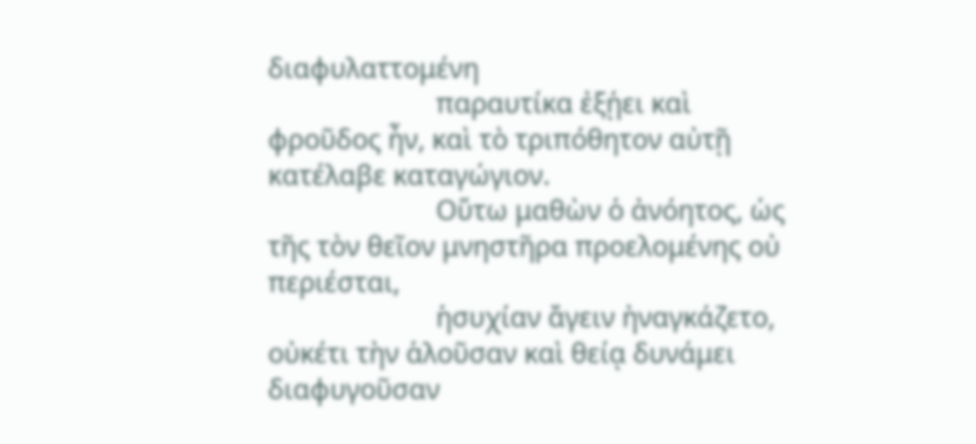διαφυλαττομένη
                        παραυτίκα ἐξῄει καὶ φροῦδος ἦν, καὶ τὸ τριπόθητον αὐτῇ κατέλαβε καταγώγιον.
                        Οὕτω μαθὼν ὁ ἀνόητος, ὡς τῆς τὸν θεῖον μνηστῆρα προελομένης οὐ περιέσται,
                        ἡσυχίαν ἄγειν ἠναγκάζετο, οὐκέτι τὴν ἁλοῦσαν καὶ θείᾳ δυνάμει διαφυγοῦσαν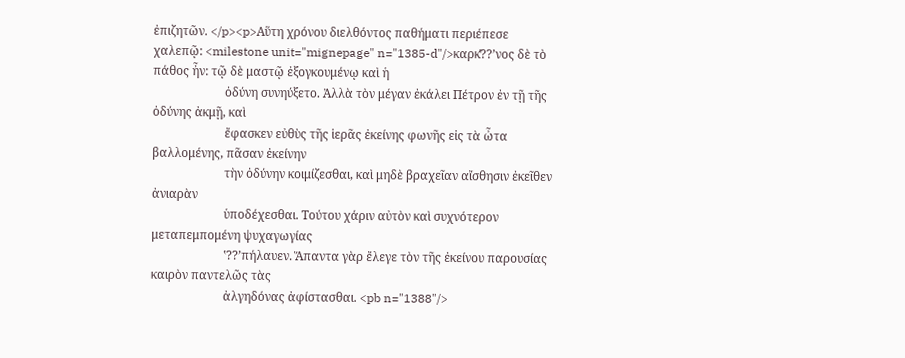ἐπιζητῶν. </p><p>Αὕτη χρόνου διελθόντος παθήματι περιέπεσε χαλεπῷ: <milestone unit="mignepage" n="1385-d"/>καρκ̔??ʼνος δὲ τὸ πάθος ἦν: τῷ δὲ μαστῷ ἐξογκουμένῳ καὶ ἡ
                        ὀδύνη συνηύξετο. Ἀλλὰ τὸν μέγαν ἐκάλει Πέτρον ἐν τῇ τῆς ὀδύνης ἀκμῇ, καὶ
                        ἔφασκεν εὐθὺς τῆς ἱερᾶς ἐκείνης φωνῆς εἰς τὰ ὦτα βαλλομένης, πᾶσαν ἐκείνην
                        τὴν ὀδύνην κοιμίζεσθαι, καὶ μηδὲ βραχεῖαν αἴσθησιν ἐκεῖθεν ἀνιαρὰν
                        ὑποδέχεσθαι. Τούτου χάριν αὐτὸν καὶ συχνότερον μεταπεμπομένη ψυχαγωγίας
                        ʽ??ʼπήλαυεν. Ἅπαντα γὰρ ἔλεγε τὸν τῆς ἐκείνου παρουσίας καιρὸν παντελῶς τὰς
                        ἀλγηδόνας ἀφίστασθαι. <pb n="1388"/>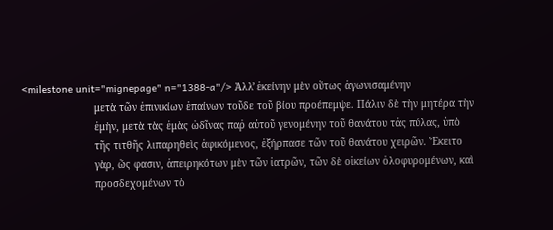<milestone unit="mignepage" n="1388-a"/> Ἀλλ̓ ἐκείνην μὲν οὕτως ἀγωνισαμένην
                        μετὰ τῶν ἐπινικίων ἐπαίνων τοῦδε τοῦ βίου προέπεμψε. Πάλιν δὲ τὴν μητέρα τὴν
                        ἐμὴν, μετὰ τὰς ἐμὰς ὠδῖνας παῤ αὐτοῦ γενομένην τοῦ θανάτου τἀς πύλας, ὑπὸ
                        τῆς τιτθῆς λιπαρηθεὶς ἀφικόμενος, ἐξήρπασε τῶν τοῦ θανάτου χειρῶν. Ἔκειτο
                        γὰρ, ὥς φασιν, ἀπειρηκότων μὲν τῶν ἰατρῶν, τῶν δὲ οἰκείων ὀλοφυρομένων, καὶ
                        προσδεχομένων τὸ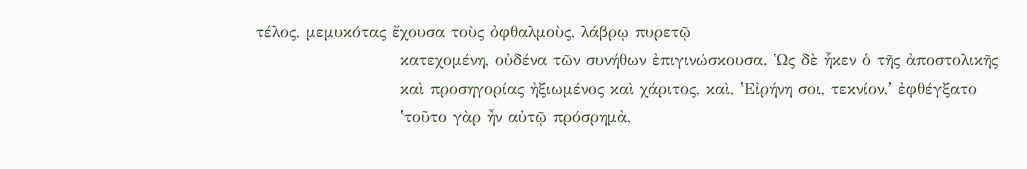τέλος, μεμυκότας ἔχουσα τοὺς ὀφθαλμοὺς, λάβρῳ πυρετῷ
                        κατεχομένη, οὐδένα τῶν συνήθων ἐπιγινώσκουσα. Ὡς δὲ ἧκεν ὁ τῆς ἀποστολικῆς
                        καὶ προσηγορίας ἠξιωμένος καὶ χάριτος, καὶ, ʽΕἰρήνη σοι, τεκνίον,ʼ ἐφθέγξατο
                        ʽτοῦτο γὰρ ἦν αὐτῷ πρόσρημἀ,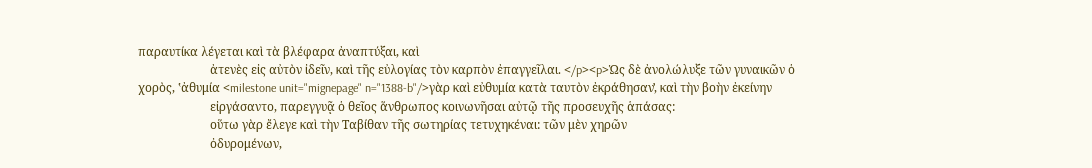παραυτίκα λέγεται καὶ τὰ βλέφαρα ἀναπτύξαι, καὶ
                        ἀτενὲς εἰς αὐτὸν ἰδεῖν, καὶ τῆς εὐλογίας τὸν καρπὸν ἐπαγγεῖλαι. </p><p>Ὡς δὲ ἀνολώλυξε τῶν γυναικῶν ὁ χορὸς, ʽἀθυμία <milestone unit="mignepage" n="1388-b"/>γὰρ καὶ εὐθυμία κατὰ ταυτὸν ἐκράθησαν̓, καὶ τὴν βοὴν ἐκείνην
                        εἰργάσαντο, παρεγγυᾷ ὁ θεῖος ἅνθρωπος κοινωνῆσαι αὐτῷ τῆς προσευχῆς ἁπάσας:
                        οὕτω γὰρ ἔλεγε καὶ τὴν Ταβίθαν τῆς σωτηρίας τετυχηκέναι: τῶν μὲν χηρῶν
                        ὀδυρομένων,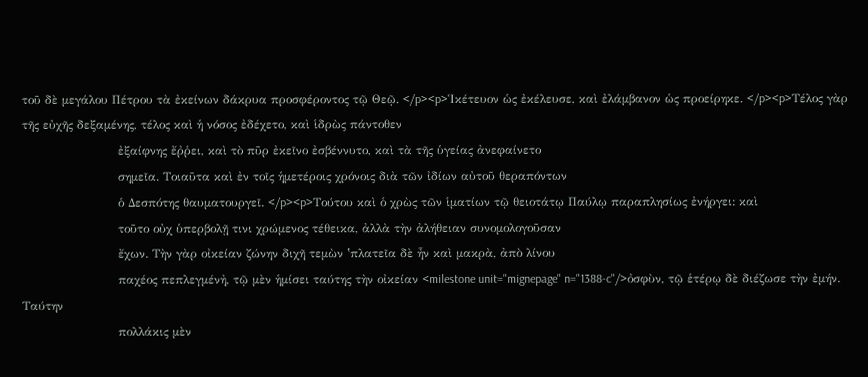τοῦ δὲ μεγάλου Πέτρου τὰ ἐκείνων δάκρυα προσφέροντος τῷ Θεῷ. </p><p>Ἱκέτευον ὡς ἐκέλευσε, καὶ ἐλάμβανον ὡς προείρηκε. </p><p>Τέλος γὰρ τῆς εὐχῆς δεξαμένης, τέλος καὶ ἡ νόσος ἐδέχετο, καὶ ἱδρὼς πάντοθεν
                        ἐξαίφνης ἔῤῥει, καὶ τὸ πῦρ ἐκεῖνο ἐσβέννυτο, καὶ τὰ τῆς ὑγείας ἀνεφαίνετο
                        σημεῖα. Τοιαῦτα καὶ ἐν τοῖς ἡμετέροις χρόνοις διὰ τῶν ἰδίων αὐτοῦ θεραπόντων
                        ὁ Δεσπότης θαυματουργεῖ. </p><p>Τούτου καὶ ὁ χρὼς τῶν ἱματίων τῷ θειοτάτῳ Παύλῳ παραπλησίως ἐνήργει: καὶ
                        τοῦτο οὐχ ὑπερβολῇ τινι χρώμενος τέθεικα, ἀλλὰ τὴν ἀλήθειαν συνομολογοῦσαν
                        ἔχων. Τὴν γὰρ οἰκείαν ζώνην διχῆ τεμὼν ʽπλατεῖα δὲ ἦν καὶ μακρὰ, ἀπὸ λίνου
                        παχέος πεπλεγμένἠ, τῷ μὲν ἡμίσει ταύτης τὴν οἰκείαν <milestone unit="mignepage" n="1388-c"/>ὀσφὺν, τῷ ἑτέρῳ δὲ διέζωσε τὴν ἐμήν. Ταύτην
                        πολλάκις μὲν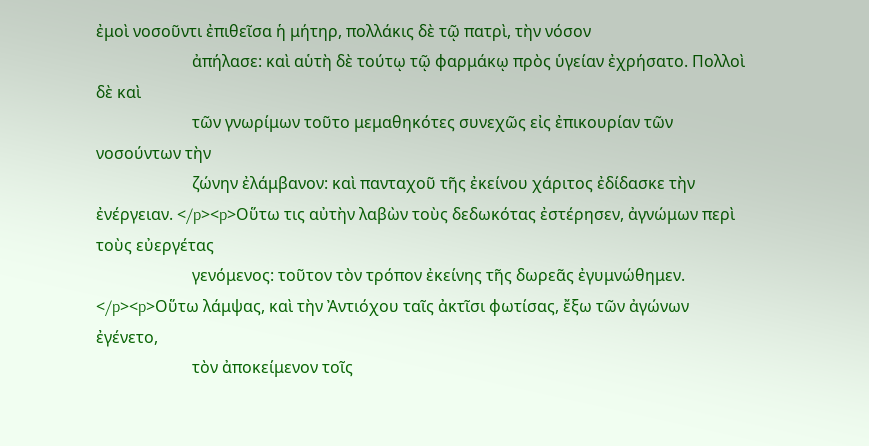ἐμοὶ νοσοῦντι ἐπιθεῖσα ἡ μήτηρ, πολλάκις δὲ τῷ πατρὶ, τὴν νόσον
                        ἀπήλασε: καὶ αὑτὴ δὲ τούτῳ τῷ φαρμάκῳ πρὸς ὑγείαν ἐχρήσατο. Πολλοὶ δὲ καὶ
                        τῶν γνωρίμων τοῦτο μεμαθηκότες συνεχῶς εἰς ἐπικουρίαν τῶν νοσούντων τὴν
                        ζώνην ἐλάμβανον: καὶ πανταχοῦ τῆς ἐκείνου χάριτος ἐδίδασκε τὴν ἐνέργειαν. </p><p>Οὕτω τις αὐτὴν λαβὼν τοὺς δεδωκότας ἐστέρησεν, ἀγνώμων περὶ τοὺς εὐεργέτας
                        γενόμενος: τοῦτον τὸν τρόπον ἐκείνης τῆς δωρεᾶς ἐγυμνώθημεν. </p><p>Οὕτω λάμψας, καὶ τὴν Ἀντιόχου ταῖς ἀκτῖσι φωτίσας, ἔξω τῶν ἀγώνων ἐγένετο,
                        τὸν ἀποκείμενον τοῖς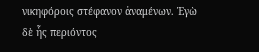νικηφόροις στέφανον ἀναμένων. Ἐγὼ δὲ ἧς περιόντος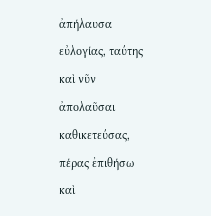ἀπήλαυσα εὐλογίας, ταύτης καὶ νῦν ἀπολαῦσαι καθικετεύσας, πέρας ἐπιθήσω καὶ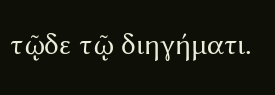τῷδε τῷ διηγήματι.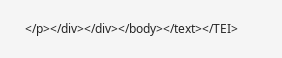</p></div></div></body></text></TEI>